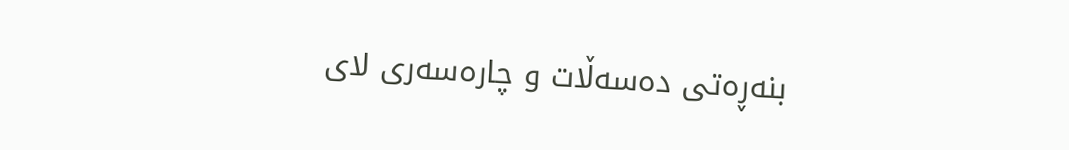بنەڕەتی دەسەڵات و چارەسەری لای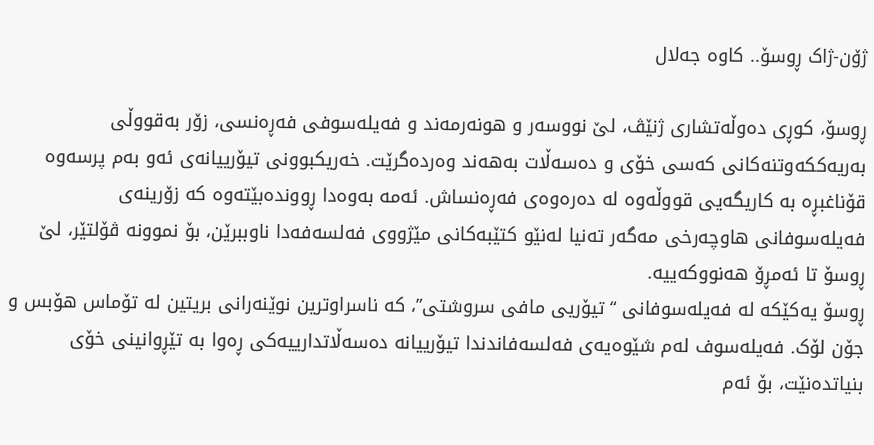ژۆن-ژاک ڕوسۆ.. کاوە جەلال

ڕوسۆ، کوڕی دەوڵەتشاری ژنێڤ، لێ نووسەر و هونەرمەند و فەیلەسوفی فەڕەنسی، زۆر بەقووڵی بەریەککەوتنەکانی کەسی خۆی و دەسەڵات بەهەند وەردەگرێت. خەریکبوونی تیۆرییانەی ئەو بەم پرسەوە قۆناغبڕە بە کاریگەیی قووڵەوە لە دەرەوەی فەڕەنساش. ئەمە بەوەدا ڕووندەبێتەوە کە زۆرینەی فەیلەسوفانی هاوچەرخی مەگەر تەنیا لەنێو کتێبەکانی مێژووی فەلسەفەدا ناوببرێن، بۆ نموونە ڤۆلتێر، لێ ڕوسۆ تا ئەمڕۆ هەنووکەییە.
ڕوسۆ یەکێکە لە فەیلەسوفانی “تیۆریی مافی سروشتی”، کە ناسراوترین نوێنەرانی بریتین لە تۆماس هۆبس و جۆن لۆک. فەیلەسوف لەم شێوەیەی فەلسەفاندندا تیۆرییانە دەسەڵاتدارییەکی ڕەوا بە تێڕوانینی خۆی بنیاتدەنێت، بۆ ئەم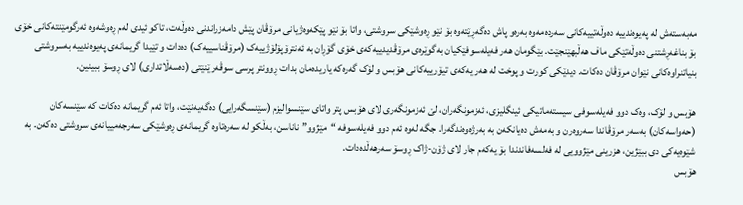مەبەستەش لە پەیوەندییە دەوڵەتییەکانی سەردەمەوە بەرەو پاش دەگەڕێتەوە بۆ نێو ڕەوشێکی سروشتی، واتا بۆ نێو پێکەوەژیانی مرۆڤان پێش دامەزراندنی دەوڵەت، تاکو ئیدی لەم ڕەوشەوە ئەرگومێنتەکانی خۆی بۆ بناغەڕشتنی دەوڵەتێکی ماف هەڵبهێنجێت. بێگومان هەر فەیلەسوفێکیان بەگوێرەی مرۆڤدیدییەکەی خۆی گۆڕان بە ئەنترۆپۆلۆژییەک (مرۆڤناسییەک) دەدات و تێیدا گریمانەی پەیوەندییە بەسروشتی بنیاتنراوەکانی نێوان مرۆڤان دەکات. دیدێکی کورت و پوخت لە هەر یەکەی تیۆرییەکانی هۆبس و لۆک گەرەکە یاریدەمان بدات ڕوونتر پرسی سوڤەرێنێتی (دەسەڵاتداری) لای ڕوسۆ ببینین.

هۆبس و لۆک، وەک دوو فەیلەسوفی سیستەماتیکی ئینگلیزی، ئەزمونگەران، لێ ئەزمونگەری لای هۆبس پتر واتای سێنسوالیزم (سێنسگەرایی) دەگەیەنێت، واتا ئەم گریمانە دەکات کە سێنسەکان (حەواسەکان) بەسەر مرۆڤاندا سەروەرن و بەمەش دەیانکەن بە بەرژەوەندگەرا. جگە لەوە ئەم دوو فەیلەسوفە “مێژوو” ناناسن، بەڵکو لە سەرەتاوە گریمانەی ڕەوشێکی سەرجەمییانەی سروشتی دەکەن. بە شێوەیەکی دی ببێژین، هزرینی مێژوویی لە فەلسەفاندندا بۆ یەکەم جار لای ژۆن-ژاک ڕوسۆ سەرهەڵدەدات.
هۆبس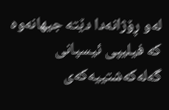لەو ڕۆژانەدا دێتە جیهانەوە کە فیلیپی ئیسپانی گەلەکەشتییەکەی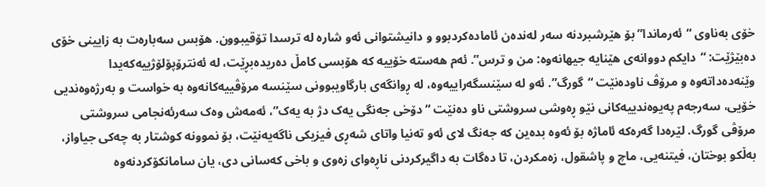خۆی بەناوی “ئەرماندا” بۆ هێرشبردنە سەر لەندەن ئامادەکردبوو و دانیشتوانی ئەو شارە لە ترسدا تۆقیبوون. هۆبس سەبارەت بە زایینی خۆی دەبێژێت: “دایکم دووانەی هێنایە جیهانەوە: من و ترس”. ئەم هەستە خۆییە کە هۆبسی کامڵ دەریدەبڕێت، لە ئەنترۆپۆلۆژییەکەیدا وێنەدەداتەوە و مرۆڤ ناودەنێت “گورگ”. ئەو لە سێنسگەراییەوە، لە ڕوانگەی بارگاویبوونی سێنسە مرۆڤییەکانەوە بە خواست و بەرژەوەندیی خۆیی، سەرجەم پەیوەندییەکانی نێو ڕەوشی سروشتی ناو دەنێت “دۆخی جەنگی یەک دژ بە یەک”، ئەمەش وەک سەرئەنجامی سروشتی مرۆڤی گورگ. لێرەدا گەرەکە ئاماژە بۆ ئەوە بدەین کە جەنگ لای ئەو تەنیا واتای شەڕی فیزیکی ناگەیەنێت، بۆ نموونە کوشتار بە چەکی جیاواز، بەڵکو بوختان، فیتنەیی، ماچ و پاشقول، زەمکردن، تا دەگات بە داگیرکردنی ناڕەوای زەوی و باخی کەسانی دی، یان سامانکۆکردنەوە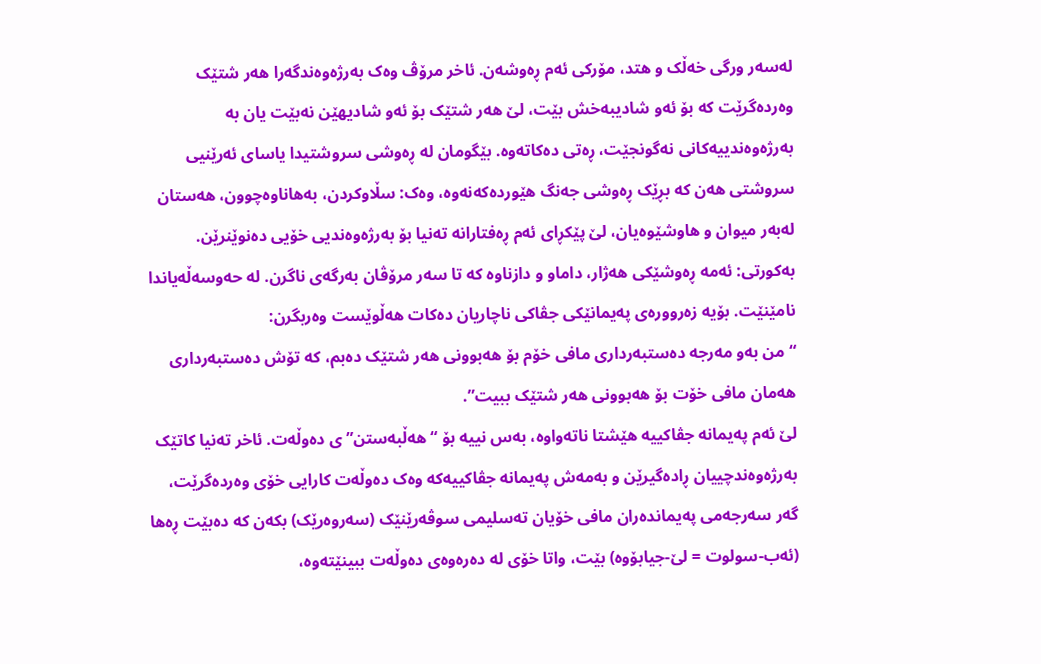لەسەر ورگی خەڵک و هتد، مۆرکی ئەم ڕەوشەن. ئاخر مرۆڤ وەک بەرژەوەندگەرا هەر شتێک وەردەگرێت کە بۆ ئەو شادیبەخش بێت، لێ هەر شتێک بۆ ئەو شادیهێن نەبێت یان بە بەرژەوەندییەکانی نەگونجێت، ڕەتی دەکاتەوە. بێگومان لە ڕەوشی سروشتیدا یاسای ئەرێنیی سروشتی هەن کە بڕێک ڕەوشی جەنگ هێوردەکەنەوە، وەک: سڵاوکردن، بەهاناوەچوون، هەستان لەبەر میوان و هاوشێوەیان، لێ پێکڕای ئەم ڕەفتارانە تەنیا بۆ بەرژەوەندیی خۆیی دەنوێنرێن. بەکورتی: ئەمە ڕەوشێکی هەژار، داماو و دازناوە کە تا سەر مرۆڤان بەرگەی ناگرن. لە حەوسەڵەیاندا نامێنێت. بۆیە زەروورەی پەیمانێکی جڤاکی ناچاریان دەکات هەڵوێست وەربگرن:
“من بەو مەرجە دەستبەرداری مافی خۆم بۆ هەبوونی هەر شتێک دەبم، کە تۆش دەستبەرداری هەمان مافی خۆت بۆ هەبوونی هەر شتێک ببیت”.
لێ ئەم پەیمانە جڤاکییە هێشتا ناتەواوە، بەس نییە بۆ “هەڵبەستن”ی دەوڵەت. ئاخر تەنیا کاتێک بەرژەوەندچییان ڕادەگیرێن و بەمەش پەیمانە جڤاکییەکە وەک دەوڵەت کارایی خۆی وەردەگرێت، گەر سەرجەمی پەیماندەران مافی خۆیان تەسلیمی سوڤەرێنێک (سەروەرێک) بکەن کە دەبێت ڕەها (ئەب-سولوت = لێ-جیابۆوە) بێت، واتا خۆی لە دەرەوەی دەوڵەت ببینێتەوە،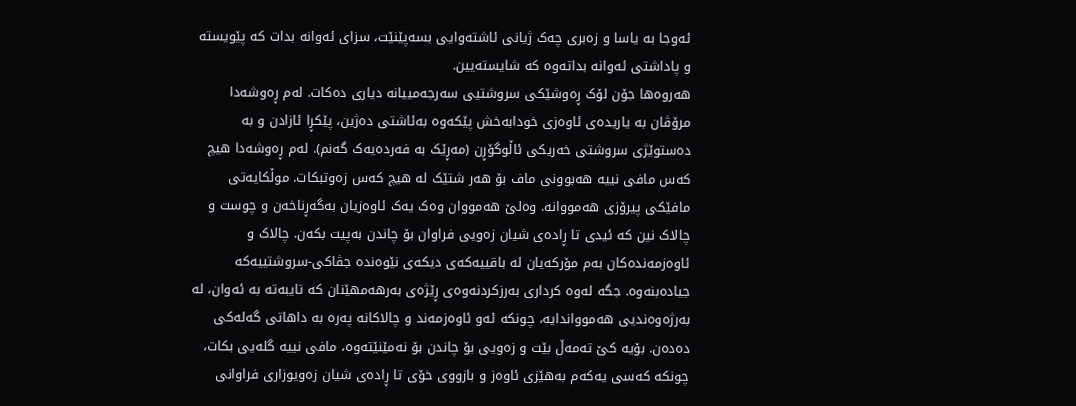ئەوجا بە یاسا و زەبری چەک ژیانی ئاشتەوایی بسەپێنێت، سزای ئەوانە بدات کە پێویستە و پاداشتی ئەوانە بداتەوە کە شایستەیین.
هەروەها جۆن لۆک ڕەوشێکی سروشتیی سەرجەمییانە دیاری دەکات. لەم ڕەوشەدا مرۆڤان بە یاریدەی ئاوەزی خودابەخش پێکەوە بەئاشتی دەژین، پێکڕا ئازادن و بە دەستوێژی سروشتی خەریکی ئاڵوگۆڕن (مەڕێک بە فەردەیەک گەنم). لەم ڕەوشەدا هیچ کەس مافی نییە هەبوونی ماف بۆ هەر شتێک لە هیچ کەس زەوتبکات. موڵکایەتی مافێکی پیرۆزی هەمووانە. وەلێ هەمووان وەک یەک ئاوەزیان بەگەڕناخەن و چوست و چالاک نین کە ئیدی تا ڕادەی شیان زەویی فراوان بۆ چاندن بەپیت بکەن. چالاک و ئاوەزمەندەکان بەم مۆرکەیان لە باقییەکەی دیکەی نێوەندە جڤاکی-سروشتییەکە جیادەبنەوە. جگە لەوە کرداری بەرزکردنەوەی ڕێژەی بەرهەمهێنان کە تایبەتە بە ئەوان، لە بەرژەوەندیی هەموواندایە، چونکە ئەو ئاوەزمەند و چالاکانە پەرە بە داهاتی گەلەکی دەدەن. بۆیە کێ تەمەڵ بێت و زەویی بۆ چاندن بۆ نەمێنێتەوە، مافی نییە گلەیی بکات، چونکە کەسی یەکەم بەهێزی ئاوەز و بازووی خۆی تا ڕادەی شیان زەویوزاری فراوانی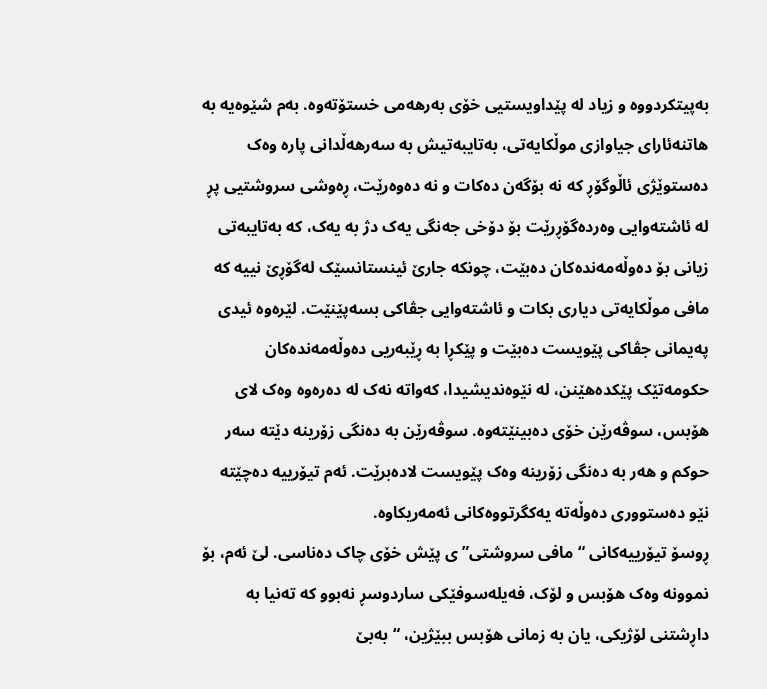بەپیتکردووە و زیاد لە پێداویستیی خۆی بەرهەمی خستۆتەوە. بەم شێوەیە بە هاتنەئارای جیاوازی موڵکایەتی، بەتایبەتیش بە سەرهەڵدانی پارە وەک دەستوێژی ئاڵوگۆڕ کە نە بۆگەن دەکات و نە دەوەرێت، ڕەوشی سروشتیی پڕ لە ئاشتەوایی وەردەگۆڕرێت بۆ دۆخی جەنگی یەک دژ بە یەک، کە بەتایبەتی زیانی بۆ دەوڵەمەندەکان دەبێت، چونکە جارێ ئینستانسێک لەگۆڕێ نییە کە مافی موڵکایەتی دیاری بکات و ئاشتەوایی جڤاکی بسەپێنێت. لێرەوە ئیدی پەیمانی جڤاکی پێویست دەبێت و پێکڕا بە ڕێبەریی دەوڵەمەندەکان حکومەتێک پێکدەهێنن، لە نێوەندیشیدا، کەواتە نەک لە دەرەوە وەک لای هۆبس، سوڤەرێن خۆی دەبینێتەوە. سوڤەرێن بە دەنگی زۆرینە دێتە سەر حوکم و هەر بە دەنگی زۆرینە وەک پێویست لادەبرێت. ئەم تیۆرییە دەچێتە نێو دەستووری دەوڵەتە یەکگرتووەکانی ئەمەریکاوە.
ڕوسۆ تیۆرییەکانی “مافی سروشتی”ی پێش خۆی چاک دەناسی. لێ ئەم، بۆ نموونە وەک هۆبس و لۆک، فەیلەسوفێکی ساردوسڕ نەبوو کە تەنیا بە داڕشتنی لۆژیکی، یان بە زمانی هۆبس ببێژین، “بەبێ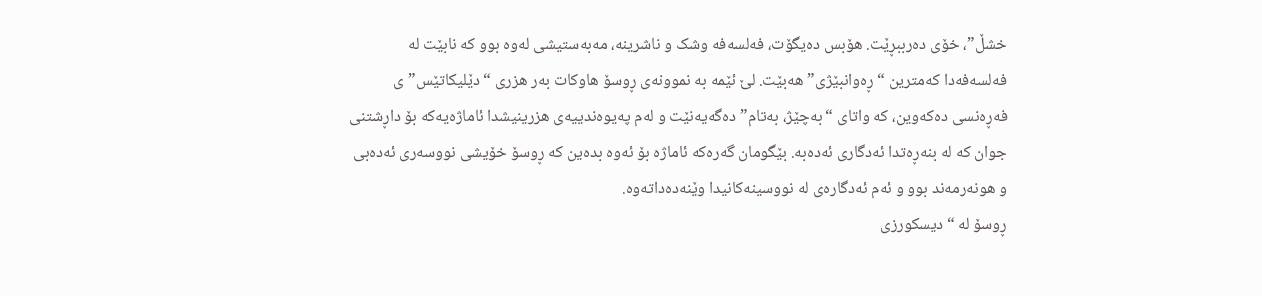خشڵ”، خۆی دەرببڕێت. هۆبس دەیگۆت، فەلسەفە وشک و ناشرینە، مەبەستیشی لەوە بوو کە نابێت لە فەلسەفەدا کەمترین “ڕەوانبێژی” هەبێت. لێ ئێمە بە نموونەی ڕوسۆ هاوکات بەر هزری “دێلیکاتێس”ی فەڕەنسی دەکەوین، کە واتای “بەچێژ، بەتام” دەگەیەنێت و لەم پەیوەندییەی هزرینیشدا ئاماژەیەکە بۆ داڕشتنی جوان کە لە بنەڕەتدا ئەدگاری ئەدەبە. بێگومان گەرەکە ئاماژە بۆ ئەوە بدەین کە ڕوسۆ خۆیشی نووسەری ئەدەبی و هونەرمەند بوو و ئەم ئەدگارەی لە نووسینەکانیدا وێنەدەداتەوە.
ڕوسۆ لە “دیسکورزی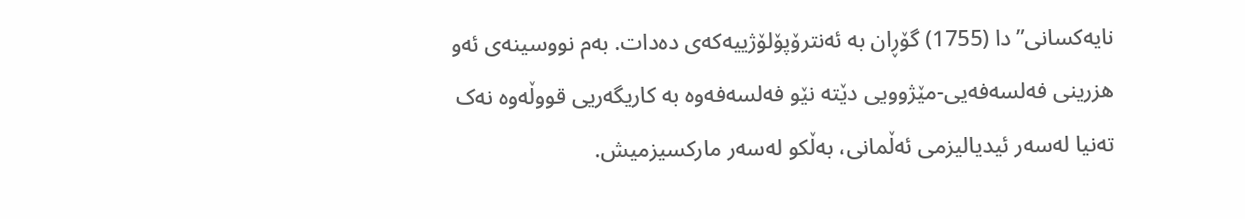نایەکسانی”دا (1755) گۆڕان بە ئەنترۆپۆلۆژییەکەی دەدات. بەم نووسینەی ئەو هزرینی فەلسەفەیی-مێژوویی دێتە نێو فەلسەفەوە بە کاریگەریی قووڵەوە نەک تەنیا لەسەر ئیدیالیزمی ئەڵمانی، بەڵکو لەسەر مارکسیزمیش.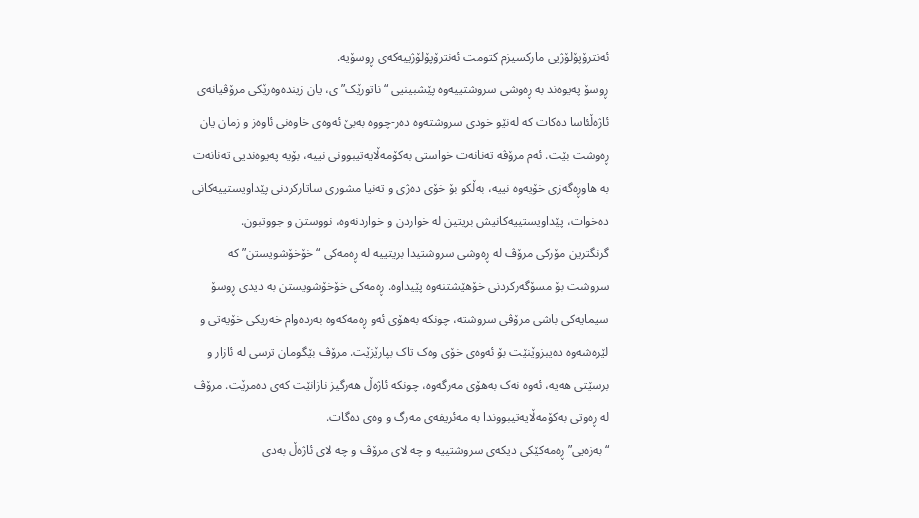ئەنترۆپۆلۆژیی مارکسیزم کتومت ئەنترۆپۆلۆژییەکەی ڕوسۆیە.
ڕوسۆ پەیوەند بە ڕەوشی سروشتییەوە پێشبینیی “ناتورێک”ی، یان زیندەوەرێکی مرۆڤیانەی ئاژەڵئاسا دەکات کە لەنێو خودی سروشتەوە دەر-چووە بەبێ ئەوەی خاوەنی ئاوەز و زمان یان ڕەوشت بێت. ئەم مرۆڤە تەنانەت خواستی بەکۆمەڵایەتیبوونی نییە، بۆیە پەیوەندیی تەنانەت بە هاوڕەگەزی خۆیەوە نییە، بەڵکو بۆ خۆی دەژی و تەنیا مشوری ساتارکردنی پێداویستییەکانى دەخوات، پێداویستییەکانیش بریتین لە خواردن و خواردنەوە، نووستن و جووتبون.
گرنگترین مۆرکی مرۆڤ لە ڕەوشی سروشتیدا بریتییە لە ڕەمەکی “خۆخۆشویستن” کە سروشت بۆ مسۆگەرکردنى خۆهێشتنەوە پێیداوە. ڕەمەکى خۆخۆشویستن بە دیدی ڕوسۆ سیمایەکى باشى مرۆڤى سروشتە، چونکە بەهۆى ئەو ڕەمەکەوە بەردەوام خەریکى خۆیەتى و لێرەشەوە دەیبزوێنێت بۆ ئەوەی خۆی وەک تاک بپارێزێت. مرۆڤ بێگومان ترسى لە ئازار و برسێتى هەیە، ئەوە نەک بەهۆى مەرگەوە، چونکە ئاژەڵ هەرگیز نازانێت کەى دەمرێت. مرۆڤ لە ڕەوتی بەکۆمەڵایەتیبووندا بە مەئریفەی مەرگ و وەى دەگات.
“بەزەیى” ڕەمەکێکى دیکەى سروشتییە و چە لاى مرۆڤ و چە لاى ئاژەڵ بەدى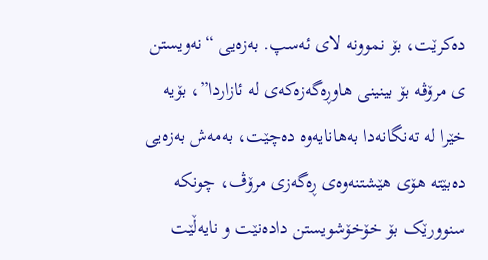دەکرێت، بۆ نموونە لاى ئەسپ. بەزەیى “نەویستن ى مرۆڤە بۆ بینینى هاوڕەگەزەکەى لە ئازاردا”، بۆیە خێرا لە تەنگانەدا بەهانایەوە دەچێت، بەمەش بەزەیی دەبێتە هۆى هێشتنەوەى ڕەگەزى مرۆڤ، چونکە سنوورێک بۆ خۆخۆشویستن دادەنێت و نایەڵێت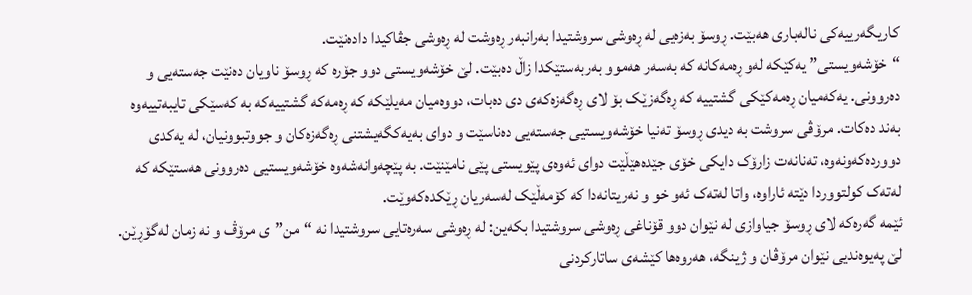کاریگەرییەکى نالەبارى هەبێت. ڕوسۆ بەزەیى لە ڕەوشی سروشتیدا بەرانبەر ڕەوشت لە ڕەوشی جڤاکیدا دادەنێت.
“خۆشەویستى” یەکێکە لەو ڕەمەکانە کە بەسەر هەموو بەربەستێکدا زاڵ دەبێت. لێ خۆشەویستی دوو جۆرە کە ڕوسۆ ناویان دەنێت جەستەیى و دەروونی. یەکەمیان ڕەمەکێکی گشتییە کە ڕەگەزێک بۆ لاى ڕەگەزەکەى دى دەبات، دووەمیان مەیلێکە کە ڕەمەکە گشتییەکە بە کەسێکى تایبەتییەوە بەند دەکات. مرۆڤى سروشت بە دیدی ڕوسۆ تەنیا خۆشەویستیى جەستەیى دەناسێت و دوای بەیەکگەیشتنی ڕەگەزەکان و جووتبوونیان، لە یەکدی دووردەکەونەوە، تەنانەت زارۆک دایکی خۆی جێدەهێڵێت دوای ئەوەی پێویستی پێی نامێنێت. بە پێچەوانەشەوە خۆشەویستیى دەروونى هەستێکە کە لەتەک کولتووردا دێتە ئاراوە، واتا لەتەک ئەو خو و نەریتانەدا کە کۆمەڵێک لەسەریان ڕێکدەکەوێت.
ئێمە گەرەکە لای ڕوسۆ جیاوازی لە نێوان دوو قۆناغی ڕەوشی سروشتیدا بکەین: لە ڕەوشی سەرەتایی سروشتیدا نە “من”ی مرۆڤ و نە زمان لەگۆڕێن. لێ پەیوەندیی نێوان مرۆڤان و ژینگە، هەروەها کێشەی ساتارکردنی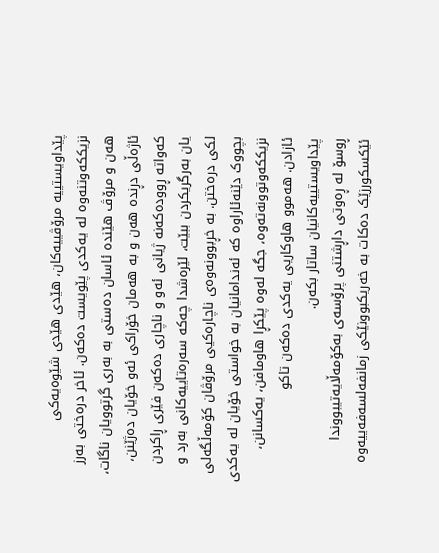پێداویستییە مرۆڤییەکان، هێدی هێدی شێوەیەکی نزیککەوتنەوە لە یەکدی پێویست دەکەن. ئاخر درەختی بەرز هەن و مرۆڤ هێندە ئاسان دەستی بە بەری گرتوویان ناگات، ئاژەڵی دڕندە هەن و بە هەمان خۆراکی ئەو خۆیان دەژێنن، کەواتە ڕوودەکەنە ژیانی ئەو و ناچاری دەکەن فێری ڕاکردن یان بەرگریکردن ببێت، لێرەشدا چەکە سەرەتاییەکانی بەرد و لکی درەختن. بە خڕبوونەوەی ناچارەکیی مرۆڤان کۆمەڵگەلی بچووک دێنەئاراوە کە ئەندامانیان بە خواستی خۆیان لە یەکدی نزیککەوتوونەتەوە، جگە لەوە پێکڕا هاومافن، یەکسانن، ئازادن. هەموو هاوکاریی یەکدی دەکەن تاکو پێداویستییەکانیان ساتار بکەن.
ڕوسۆ لە ڕەوتی داڕشتنی پرۆسەی بەکۆمەڵایەتیبووندا ئێکسکورزێک دەکات بە خەریکبوونێکی زمانفەلسەفەییەوە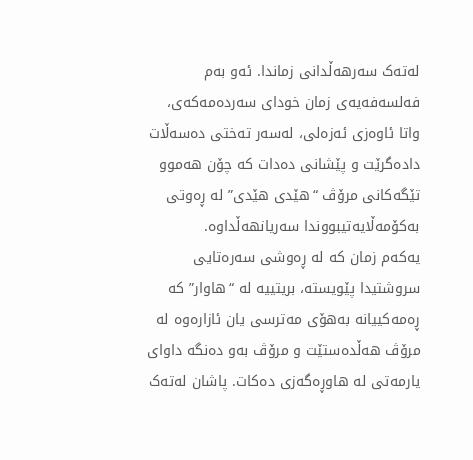لەتەک سەرهەڵدانی زماندا. ئەو بەم فەلسەفەیەی زمان خودای سەردەمەکەی، واتا ئاوەزی ئەزەلی، لەسەر تەختی دەسەڵات دادەگرێت و پێشانی دەدات کە چۆن هەموو تێگەکانی مرۆڤ “هێدی هێدی” لە ڕەوتی بەکۆمەڵایەتیبووندا سەریانهەڵداوە.
یەکەم زمان کە لە ڕەوشى سەرەتایی سروشتیدا پێویستە، بریتییە لە “هاوار” کە ڕەمەکییانە بەهۆی مەترسى یان ئازارەوە لە مرۆڤ هەڵدەستێت و مرۆڤ بەو دەنگە داواى یارمەتى لە هاوڕەگەزى دەکات. پاشان لەتەک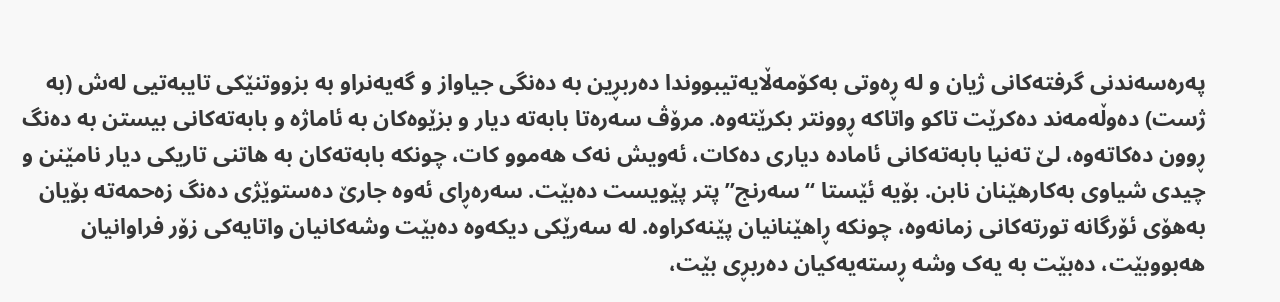پەرەسەندنى گرفتەکانى ژیان و لە ڕەوتى بەکۆمەڵایەتیبووندا دەربڕین بە دەنگی جیاواز و گەیەنراو بە بزووتنێکى تایبەتیى لەش (بە ژست) دەوڵەمەند دەکرێت تاکو واتاکە ڕوونتر بکرێتەوە. مرۆڤ سەرەتا بابەتە دیار و بزێوەکان بە ئاماژە و بابەتەکانى بیستن بە دەنگ ڕوون دەکاتەوە، لێ تەنیا بابەتەکانى ئامادە دیارى دەکات، ئەویش نەک هەموو کات، چونکە بابەتەکان بە هاتنى تاریکى دیار نامێنن و چیدى شیاوى بەکارهێنان نابن. بۆیە ئێستا “سەرنج” پتر پێویست دەبێت. سەرەڕای ئەوە جارێ دەستوێژی دەنگ زەحمەتە بۆیان بەهۆی ئۆرگانە تورتەکانی زمانەوە، چونکە ڕاهێنانیان پێنەکراوە. لە سەرێکى دیکەوە دەبێت وشەکانیان واتایەکى زۆر فراوانیان هەبووبێت، دەبێت بە یەک وشە ڕستەیەکیان دەربڕى بێت،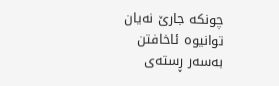چونکە جارێ نەیان توانیوە ئاخافتن بەسەر ڕستەى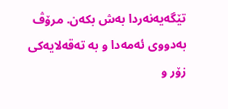تێگەیەنەردا بەش بکەن. مرۆڤ بەدووى ئەمەدا و بە تەقەلایەکى زۆر و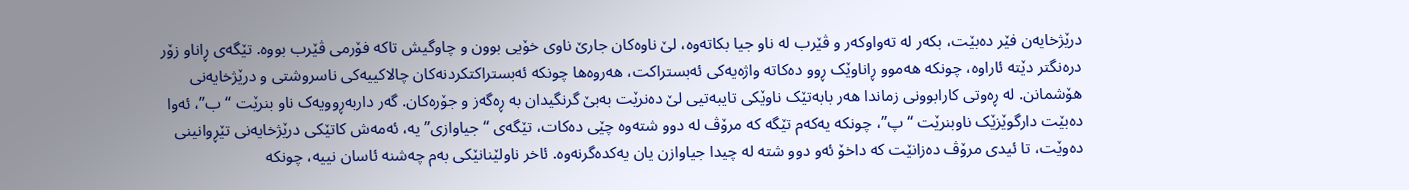درێژخایەن فێر دەبێت، بکەر لە تەواوکەر و ڤێرب لە ناو جیا بکاتەوە، لێ ناوەکان جارێ ناوى خۆیى بوون و چاوگیش تاکە فۆرمى ڤێرب بووە. تێگەى ڕاناو زۆر درەنگتر دێتە ئاراوە، چونکە هەموو ڕاناوێک ڕوو دەکاتە واژەیەکى ئەبستراکت، هەروەها چونکە ئەبستراکتکردنەکان چالاکییەکى ناسروشتى و درێژخایەنى هۆشمانن. لە ڕەوتی کارابوونی زماندا هەر بابەتێک ناوێکى تایبەتیى لێ دەنرێت بەبێ گرنگیدان بە ڕەگەز و جۆرەکان. گەر داربەڕوویەک ناو بنرێت “ب”، ئەوا دەبێت دارگوێزێک ناوبنرێت “پ”، چونکە یەکەم تێگە کە مرۆڤ لە دوو شتەوە چێى دەکات، تێگەی “جیاوازى”یە، ئەمەش کاتێکى درێژخایەنى تێڕوانینى دەوێت، تا ئیدی مرۆڤ دەزانێت کە داخۆ ئەو دوو شتە لە چیدا جیاوازن یان یەکدەگرنەوە. ئاخر ناولێنانێکى بەم چەشنە ئاسان نییە، چونکە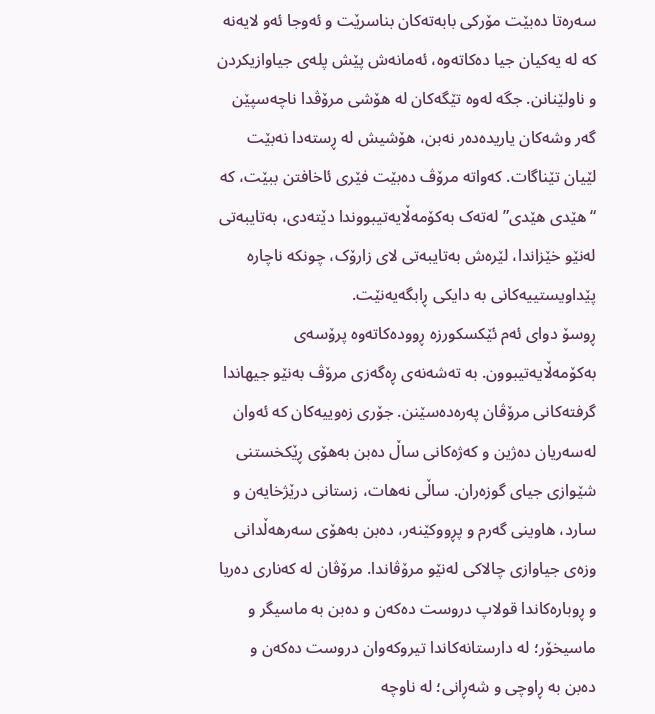سەرەتا دەبێت مۆرکى بابەتەکان بناسرێت و ئەوجا ئەو لایەنە کە لە یەکیان جیا دەکاتەوە، ئەمانەش پێش پلەى جیاوازیکردن و ناولێنانن. جگە لەوە تێگەکان لە هۆشى مرۆڤدا ناچەسپێن گەر وشەکان یاریدەدەر نەبن، هۆشیش لە ڕستەدا نەبێت لێیان تێناگات. کەواتە مرۆڤ دەبێت فێری ئاخافتن ببێت، کە “هێدی هێدی” لەتەک بەکۆمەڵایەتیبووندا دێتەدی، بەتایبەتى لەنێو خێزاندا، لێرەش بەتایبەتى لاى زارۆک، چونکە ناچارە پێداویستییەکانى بە دایکى ڕابگەیەنێت.
ڕوسۆ دوای ئەم ئێکسکورزە ڕوودەکاتەوە پرۆسەی بەکۆمەڵایەتیبوون. بە تەشەنەى ڕەگەزى مرۆڤ بەنێو جیهاندا گرفتەکانى مرۆڤان پەرەدەسێنن. جۆری زەوییەکان کە ئەوان لەسەریان دەژین و کەژەکانى ساڵ دەبن بەهۆى ڕێکخستنى شێوازى جیاى گوزەران. ساڵى نەهات، زستانى درێژخایەن و سارد، هاوینى گەرم و پڕووکێنەر، دەبن بەهۆی سەرهەڵدانی وزەى جیاوازی چالاکی لەنێو مرۆڤاندا. مرۆڤان لە کەنارى دەریا و ڕوبارەکاندا قولاپ دروست دەکەن و دەبن بە ماسیگر و ماسیخۆر؛ لە دارستانەکاندا تیروکەوان دروست دەکەن و دەبن بە ڕاوچى و شەڕانى؛ لە ناوچە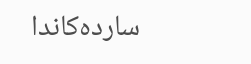ساردەکاندا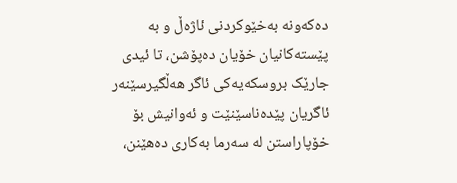دەکەونە بەخێوکردنى ئاژەڵ و بە پێستەکانیان خۆیان دەپۆشن، تا ئیدی جارێک بروسکەیەکى ئاگر هەڵگیرسێنەر ئاگریان پێدەناسێنێت و ئەوانیش بۆ خۆپاراستن لە سەرما بەکاری دەهێنن،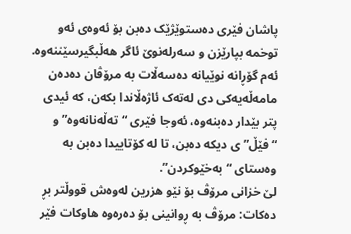پاشان فێرى دەستوێژێک دەبن بۆ ئەوەى ئەو توخمە بپارێزن و سەرلەنوێ ئاگر هەڵبگیرسێننەوە. ئەم گۆڕانە نوێیانە دەسەڵات بە مرۆڤان دەدەن مامەڵەیەکی دی لەتەک ئاژەڵاندا بکەن، کە ئیدی پتر بێدار دەبنەوە، ئەوجا فێرى “تەڵەنانەوە” و “فێڵ” ى دیکە دەبن، تا لە کۆتاییدا دەبن بە وەستاى “بەخێوکردن”.
لێ خزانى مرۆڤ بۆ نێو هزرین لەوەش قووڵتر بڕ دەکات: مرۆڤ بە ڕوانینی بۆ دەرەوە هاوکات فێر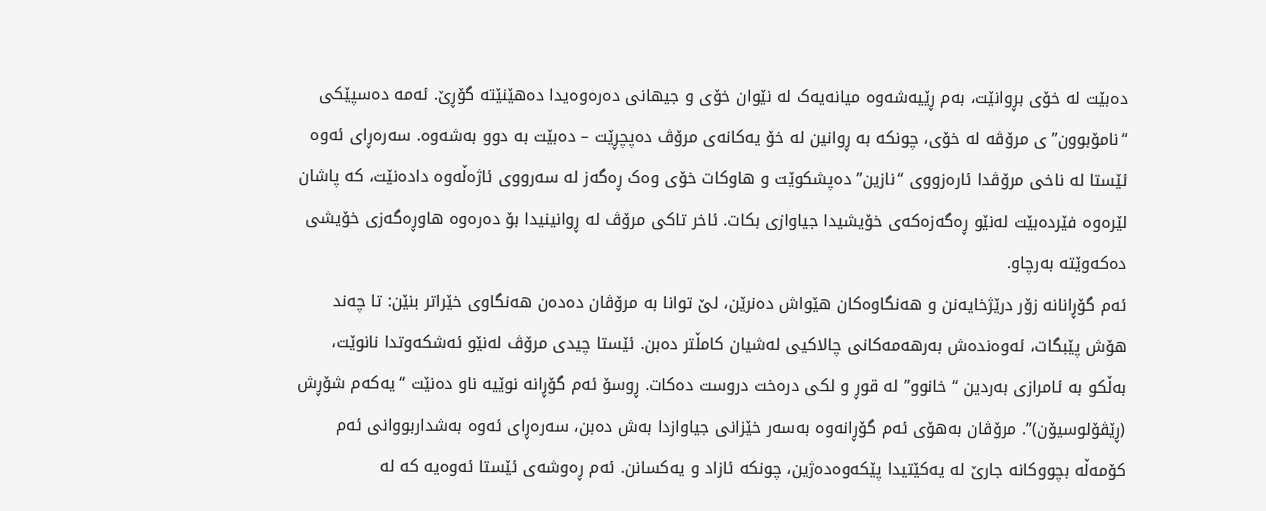دەبێت لە خۆى بڕوانێت، بەم ڕێیەشەوە میانەیەک لە نێوان خۆى و جیهانى دەرەوەیدا دەهێنێتە گۆڕێ. ئەمە دەسپێکی “نامۆبوون”ی مرۆڤە لە خۆی، چونکە بە ڕوانین لە خۆ یەکانەی مرۆڤ دەپچڕێت – دەبێت بە دوو بەشەوە. سەرەڕای ئەوە ئێستا لە ناخی مرۆڤدا ئارەزووى “نازین” دەپشکوێت و هاوکات خۆى وەک ڕەگەز لە سەرووى ئاژەڵەوە دادەنێت، کە پاشان لێرەوە فێردەبێت لەنێو ڕەگەزەکەى خۆیشیدا جیاوازی بکات. ئاخر تاکى مرۆڤ لە ڕوانینیدا بۆ دەرەوە هاوڕەگەزى خۆیشى دەکەوێتە بەرچاو.
ئەم گۆڕانانە زۆر درێژخایەنن و هەنگاوەکان هێواش دەنرێن، لێ توانا بە مرۆڤان دەدەن هەنگاوى خێراتر بنێن: تا چەند هۆش پێبگات، ئەوەندەش بەرهەمەکانى چالاکیى لەشیان کامڵتر دەبن. ئێستا چیدى مرۆڤ لەنێو ئەشکەوتدا نانوێت، بەڵکو بە ئامرازى بەردین “خانوو” لە قوڕ و لکى درەخت دروست دەکات. ڕوسۆ ئەم گۆڕانە نوێیە ناو دەنێت “یەکەم شۆڕش (ڕێڤۆلوسیۆن)”. مرۆڤان بەهۆی ئەم گۆڕانەوە بەسەر خێزانى جیاوازدا بەش دەبن، سەرەڕای ئەوە بەشداربووانى ئەم کۆمەڵە بچووکانە جارێ لە یەکێتیدا پێکەوەدەژین، چونکە ئازاد و یەکسانن. ئەم ڕەوشەی ئێستا ئەوەیە کە لە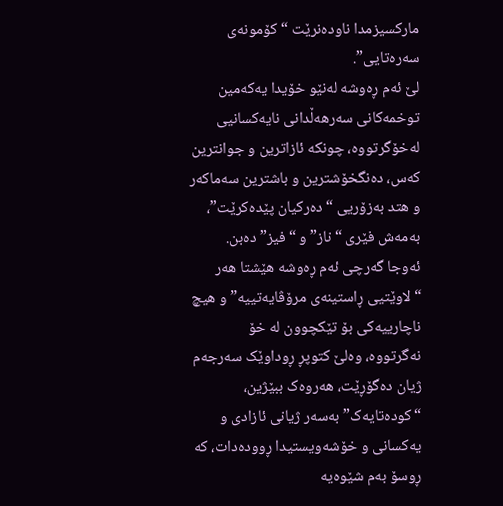مارکسیزمدا ناودەنرێت “کۆمونەی سەرەتایی”.
لێ ئەم ڕەوشە لەنێو خۆیدا یەکەمین توخمەکانی سەرهەڵدانی نایەکسانیی لەخۆگرتووە، چونکە ئازاترین و جوانترین کەس، دەنگخۆشترین و باشترین سەماکەر و هتد بەزۆریی “دەرکیان پێدەکرێت”، بەمەش فێری “ناز” و “فیز” دەبن. ئەوجا گەرچی ئەم ڕەوشە هێشتا هەر “لاوێتیی ڕاستینەی مرۆڤایەتییە” و هیچ ناچارییەکی بۆ تێکچوون لە خۆ نەگرتووە، وەلێ کتوپڕ ڕوداوێک سەرجەم ژیان دەگۆڕێت، هەروەک ببێژین، “کودەتایەک” بەسەر ژیانی ئازادی و یەکسانی و خۆشەویستیدا ڕوودەدات، کە ڕوسۆ بەم شێوەیە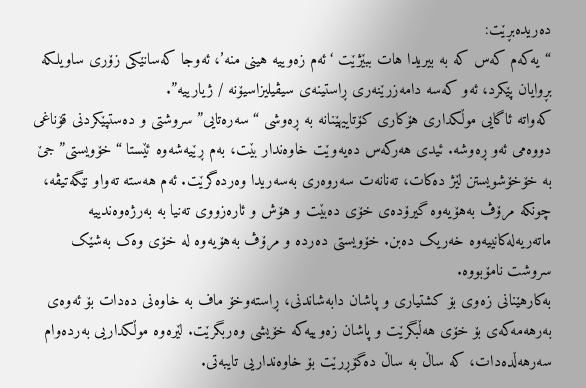دەریدەبڕێت:
“یەکەم کەس کە بە بیریدا هات ببێژێت ‘ئەم زەوییە هینی منە’، ئەوجا کەسانێکی زۆری ساویلکە بڕوایان پێکرد، ئەو کەسە دامەزرێنەری ڕاستینەی سیڤیلیزاسیۆنە / ژیارییە”.
کەواتە ئاگایی موڵکداری هۆکاری کۆتاییهێنانە بە ڕەوشی “سەرەتایی” سروشتی و دەستپێکردنی قۆناغی دووەمی ئەو ڕەوشە. ئیدی هەرکەس دەیەوێت خاوەندار بێت، بەم ڕێیەشەوە ئێستا “خۆویستی” جێ بە خۆخۆشویستن لێژ دەکات، تەنانەت سەروەری بەسەریدا وەردەگرێت. ئەم هەستە تەواو نێگەتیڤە، چونکە مرۆڤ بەهۆیەوە گیرۆدەی خۆی دەبێت و هۆش و ئارەزووی تەنیا بە بەرژەوەندییە ماتەریەلەکانییەوە خەریک دەبن. خۆویستی دەردە و مرۆڤ بەهۆیەوە لە خۆی وەک بەشێک سروشت نامۆبووە.
بەکارهێنانى زەوى بۆ کشتیارى و پاشان دابەشاندنى، ڕاستەوخۆ ماف بە خاوەنى دەدات بۆ ئەوەى بەرهەمەکەى بۆ خۆى هەڵبگرێت و پاشان زەوییەکە خۆیشى وەربگرێت. لێرەوە موڵکداریى بەردەوام سەرهەڵدەدات، کە ساڵ بە ساڵ دەگۆڕرێت بۆ خاوەنداریى تایبەتى.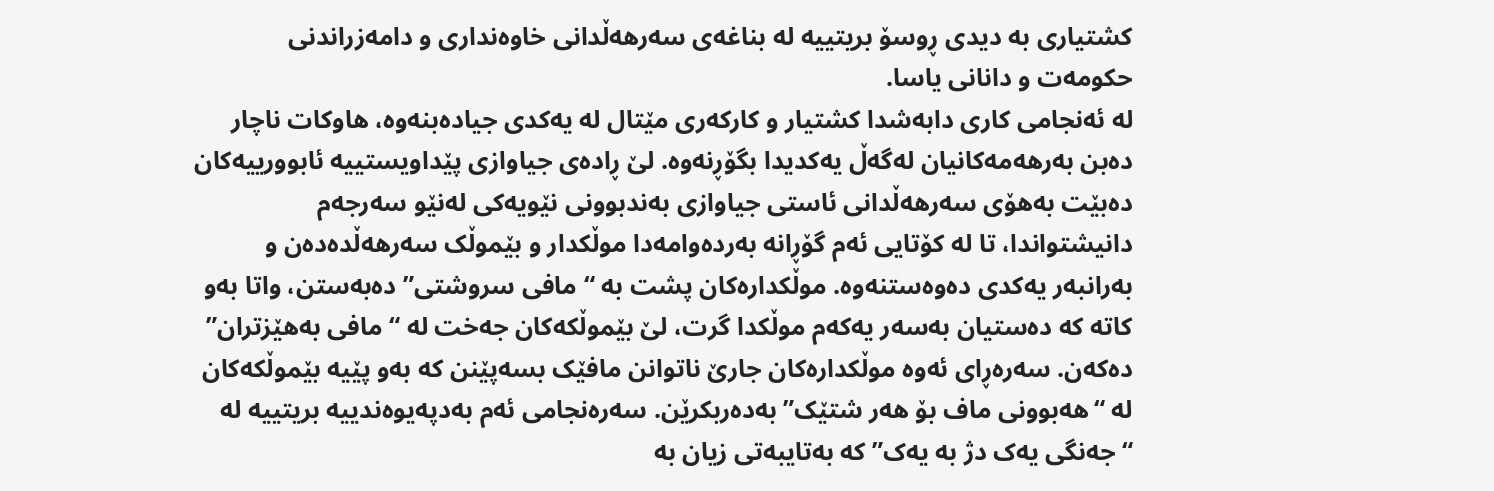کشتیارى بە دیدی ڕوسۆ بریتییە لە بناغەى سەرهەڵدانى خاوەندارى و دامەزراندنى حکومەت و دانانى یاسا.
لە ئەنجامى کارى دابەشدا کشتیار و کارکەرى مێتال لە یەکدى جیادەبنەوە، هاوکات ناچار دەبن بەرهەمەکانیان لەگەڵ یەکدیدا بگۆڕنەوە. لێ ڕادەى جیاوازى پێداویستییە ئابوورییەکان دەبێت بەهۆی سەرهەڵدانی ئاستى جیاوازى بەندبوونی نێویەکی لەنێو سەرجەم دانیشتواندا، تا لە کۆتایى ئەم گۆڕانە بەردەوامەدا موڵکدار و بێموڵک سەرهەڵدەدەن و بەرانبەر یەکدى دەوەستنەوە. موڵکدارەکان پشت بە “مافى سروشتی” دەبەستن، واتا بەو کاتە کە دەستیان بەسەر یەکەم موڵکدا گرت، لێ بێموڵکەکان جەخت لە “مافى بەهێزتران” دەکەن. سەرەڕای ئەوە موڵکدارەکان جارێ ناتوانن مافێک بسەپێنن کە بەو پێیە بێموڵکەکان لە “هەبوونى ماف بۆ هەر شتێک” بەدەربکرێن. سەرەنجامی ئەم بەدپەیوەندییە بریتییە لە “جەنگى یەک دژ بە یەک” کە بەتایبەتى زیان بە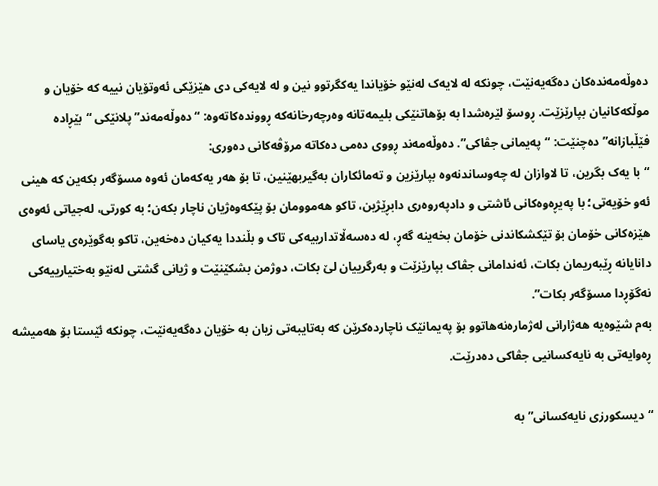دەوڵەمەندەکان دەگەیەنێت، چونکە لە لایەک لەنێو خۆیاندا یەکگرتوو نین و لە لایەکى دى هێزێکى ئەوتۆیان نییە کە خۆیان و موڵکەکانیان بپارێزێت. ڕوسۆ لێرەشدا بە بۆهاتنێکی بلیمەتانە وەرچەرخانەکە ڕووندەکاتەوە: “دەوڵەمەند” پلانێکى “بێڕادە فێڵبازانە” دەچنێت: “پەیمانى جڤاکی”. دەوڵەمەند ڕووی دەمی دەکاتە مرۆڤەکانى دەورى:
“با یەک بگرین، تا لاوازان لە چەوساندنەوە بپارێزین و تەمائکاران بەگیربهێنین، تا بۆ هەر یەکەمان ئەوە مسۆگەر بکەین کە هینى ئەو خۆیەتى؛ با پەیڕەوەکانى ئاشتى و دادپەروەرى دابڕێژین، تاکو هەموومان بۆ پێکەوەژیان ناچار بکەن؛ بە کورتى، لەجیاتى ئەوەى هێزەکانى خۆمان بۆ تێکشکاندنى خۆمان بخەینە گەڕ، لە دەسەڵاتدارییەکى تاک و بڵنددا یەکیان دەخەین، تاکو بەگوێرەی یاساى دانایانە ڕێبەریمان بکات، ئەندامانى جڤاک بپارێزێت و بەرگرییان لێ بکات، دوژمن بشکێنێت و ژیانى گشتى لەنێو بەختیارییەکى نەگۆڕدا مسۆگەر بکات”.
بەم شێوەیە هەژارانی لەژمارەنەهاتوو بۆ پەیمانێک ناچاردەکرێن کە بەتایبەتی زیان بە خۆیان دەگەیەنێت، چونکە ئێستا بۆ هەمیشە ڕەوایەتی بە نایەکسانیی جڤاکی دەدرێت.

“دیسکورزی نایەکسانی” بە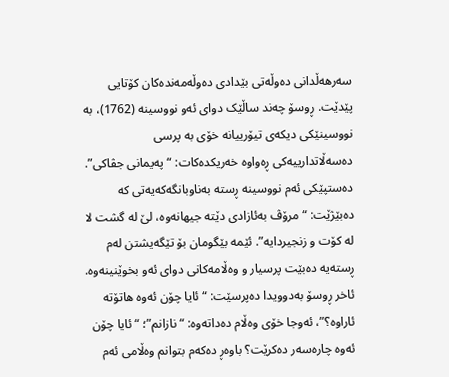سەرهەڵدانی دەوڵەتی بێدادی دەوڵەمەندەکان کۆتایی پێدێت. ڕوسۆ چەند ساڵێک دوای ئەو نووسینە (1762)، بە نووسینێکی دیکەی تیۆرییانە خۆی بە پرسی دەسەڵاتدارییەکی ڕەواوە خەریکدەکات: “پەیمانی جڤاکی”.
دەستپێکی ئەم نووسینە ڕستە بەناوبانگەکەیەتی کە دەبێژێت: “مرۆڤ بەئازادی دێتە جیهانەوە، لێ لە گشت لا لە کۆت و زنجیردایە”. ئێمە بێگومان بۆ تێگەیشتن لەم ڕستەیە دەبێت پرسیار و وەڵامەکانی دوای ئەو بخوێنینەوە. ئاخر ڕوسۆ بەدوویدا دەپرسێت: “ئایا چۆن ئەوە هاتۆتە ئاراوە؟”، ئەوجا خۆی وەڵام دەداتەوە: “نازانم”؛ “ئایا چۆن ئەوە چارەسەر دەکرێت؟ باوەڕ دەکەم بتوانم وەڵامی ئەم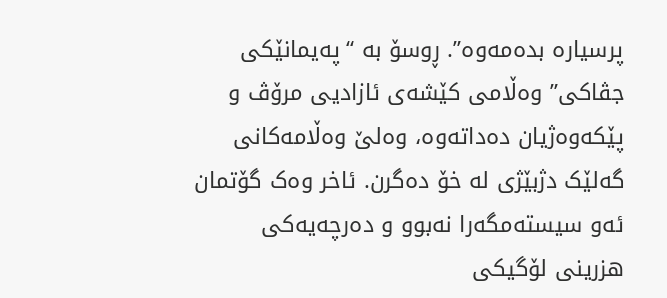پرسیارە بدەمەوە”. ڕوسۆ بە “پەیمانێکی جڤاکی” وەڵامی کێشەی ئازادیی مرۆڤ و پێکەوەژیان دەداتەوە، وەلێ وەڵامەکانی گەلێک دژبێژی لە خۆ دەگرن. ئاخر وەک گۆتمان ئەو سیستەمگەرا نەبوو و دەرچەیەکی هزرینی لۆگیکی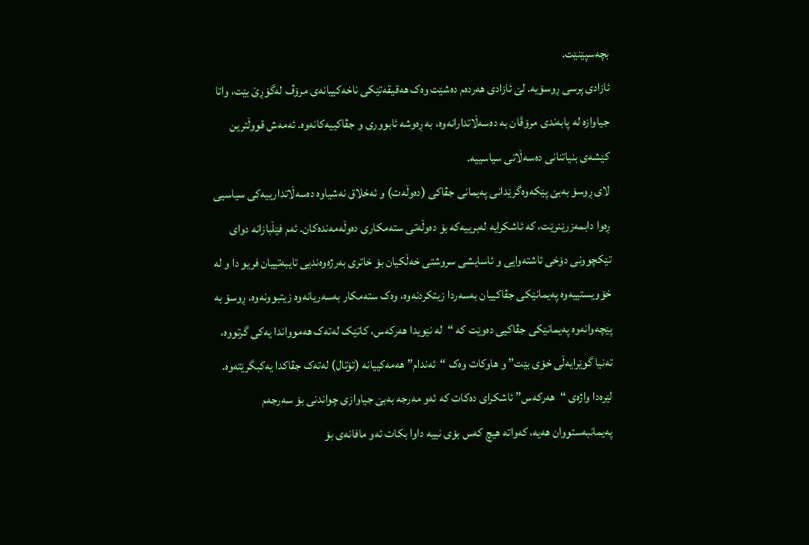بچەسپێنێت.
ئازادی پرسی ڕوسۆیە. لێ ئازادی هەردەم دەشێت وەک هەقیقەتێکی ناخەکییانەی مرۆڤ لەگۆڕێ بێت، واتا جیاوازە لە پابەندی مرۆڤان بە دەسەڵاتدارانەوە، بە ڕەوشە ئابووری و جڤاکییەکانەوە. ئەمەش قووڵترین کێشەی بنیاتنانی دەسەڵاتی سیاسییە.
لای ڕوسۆ بەبێ پێکەوەگرێدانی پەیمانی جڤاکی (دەوڵەت) و ئەخلاق نەشیاوە دەسەڵاتدارییەکی سیاسیی ڕەوا دابمەزرێنرێت، کە ئاشکرایە لەبرییەکە بۆ دەوڵەتی ستەمکاری دەوڵەمەندەکان. ئەم فێڵبازانە دواى تێکچوونى دۆخى ئاشتەوایى و ئاسایشی سروشتی خەڵکیان بۆ خاتری بەرژەوەندیى تایبەتییان فریو دا و لە خۆویستییەوە پەیمانێکى جڤاکییان بەسەردا زیتکردنەوە، وەک ستەمکار بەسەریانەوە زیتبوونەوە. ڕوسۆ بە پێچەوانەوە پەیمانێکی جڤاکیی دەوێت کە “لە نێویدا هەرکەس، کاتێک لەتەک هەموواندا یەکی گرتووە، تەنیا گوێرایەڵى خۆى بێت” و هاوکات وەک “ئەندام” هەمەکییانە (تۆتال) لەتەک جڤاکدا یەکبگرێتەوە. لێرەدا واژەی “هەرکەس” ئاشکرای دەکات کە ئەو مەرجە بەبێ جیاوازى چواندنی بۆ سەرجەم پەیمانبەستووان هەیە، کەواتە هیچ کەس بۆی نییە داوا بکات ئەو مافانەی بۆ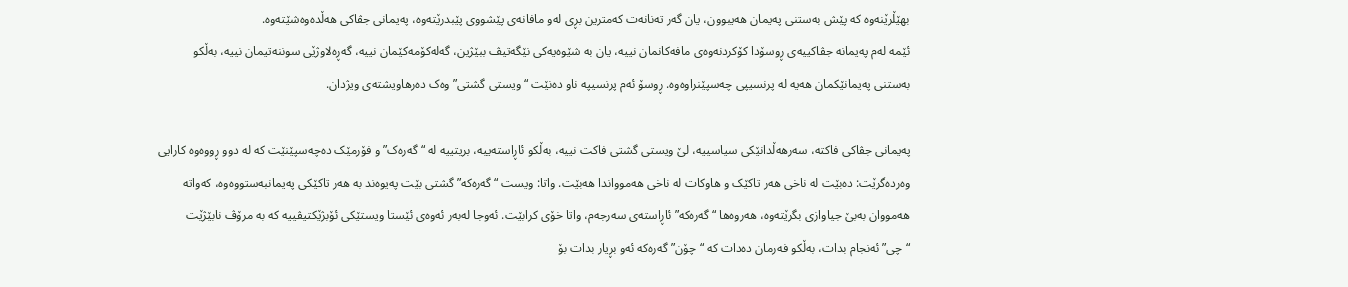بهێڵرێنەوە کە پێش بەستنی پەیمان هەیبوون، یان گەر تەنانەت کەمترین بڕی لەو مافانەی پێشووی پێبدرێتەوە، پەیمانی جڤاکی هەڵدەوەشێتەوە.
ئێمە لەم پەیمانە جڤاکییەی ڕوسۆدا کۆکردنەوەی مافەکانمان نییە، یان بە شێوەیەکی نێگەتیڤ ببێژین، گەلەکۆمەکێمان نییە، گەڕەلاوژێی سوننەتیمان نییە، بەڵکو بەستنی پەیمانێکمان هەیە لە پرنسیپی چەسپێنراوەوە. ڕوسۆ ئەم پرنسیپە ناو دەنێت “ویستی گشتی” وەک دەرهاویشتەی ویژدان.

پەیمانی جڤاکی فاکتە، سەرهەڵدانێکی سیاسییە، لێ ویستی گشتی فاکت نییە، بەڵکو ئاڕاستەییە، بریتییە لە “گەرەک” و فۆرمێک دەچەسپێنێت کە لە دوو ڕووەوە کارایی وەردەگرێت: دەبێت لە ناخى هەر تاکێک و هاوکات لە ناخى هەموواندا هەبێت. واتا: ویست “گەرەکە” گشتی بێت پەیوەند بە هەر تاکێکی پەیمانبەستووەوە، کەواتە هەمووان بەبێ جیاوازى بگرێتەوە، هەروەها “گەرەکە” ئاڕاستەى سەرجەم، واتا خۆی کرابێت. ئەوجا لەبەر ئەوەی ئێستا ویستێکى ئۆبژێکتیڤییە کە بە مرۆڤ نابێژێت “چى” ئەنجام بدات، بەڵکو فەرمان دەدات کە “چۆن” گەرەکە ئەو بڕیار بدات بۆ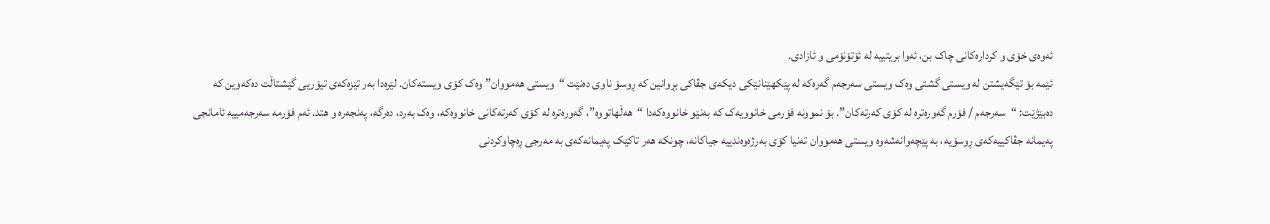ئەوەی خۆی و کردارەکانی چاک بن، ئەوا بریتییە لە ئۆتۆنۆمى و ئازادى.
ئێمە بۆ تێگەیشتن لە ویستی گشتی وەک ویستی سەرجەم گەرەکە لە پێکهێنانێکی دیکەی جڤاکی بڕوانین کە ڕوسۆ ناوی دەنێت “ویستى هەمووان” وەک کۆی ویستەکان. لێرەدا بەر تێزەکەی تیۆریی گێشتاڵت دەکەوین کە دەبێژێت: “سەرجەم / فۆرم گەورەترە لە کۆی کەرتەکان”. بۆ نموونە فۆرمی خانوویەک کە بەنێو خانووەکەدا “هەڵهاتووە”، گەورەترە لە کۆی کەرتەکانی خانووەکە، وەک بەرد، دەرگە، پەنجەرە و هتد. ئەم فۆرمە سەرجەمییە ئامانجی پەیمانە جڤاکییەکەی ڕوسۆیە، بە پێچەوانەشەوە ویستى هەمووان تەنیا کۆى بەرژەوەندییە جیاکانە، چونکە هەر تاکێک پەیمانەکەی بە مەرجی ڕەچاوکردنی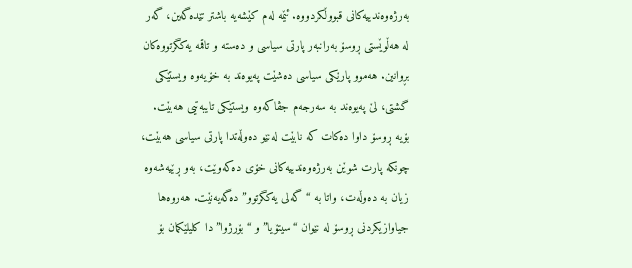بەرژەوەندییەکانی قبووڵکردووە. ئێمە لەم کێشەیە باشتر تێدەگەین، گەر لە هەڵوێستى ڕوسۆ بەرانبەر پارتى سیاسى و دەستە و تاقمە یەکگرتووەکان بڕوانین. هەموو پارێکی سیاسی دەشێت پەیوەند بە خۆیەوە ویستێکی گشتی، لێ پەیوەند بە سەرجەم جڤاکەوە ویستێکی تایبەتیی هەبێت. بۆیە ڕوسۆ داوا دەکات کە نابێت لەنێو دەوڵەتدا پارتى سیاسى هەبێت، چونکە پارت شوێن بەرژەوەندییەکانی خۆی دەکەوێت، بەو ڕێیەشەوە زیان بە دەوڵەت، واتا بە “گەلی یەکگرتوو” دەگەیەنێت. هەروەها جیاوازیکردنی ڕوسۆ لە نێوان “سیتۆیا” و “بۆرژوا”دا کلیلێکمان بۆ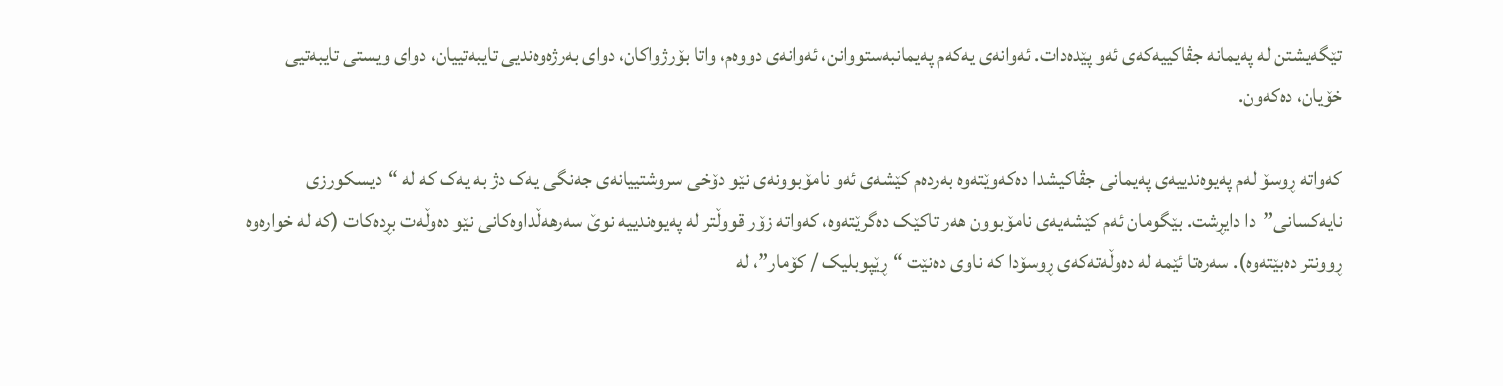تێگەیشتن لە پەیمانە جڤاکییەکەی ئەو پێدەدات. ئەوانەی یەکەم پەیمانبەستووانن، ئەوانەی دووەم، واتا بۆرژواکان، دوای بەرژەوەندیی تایبەتییان، دوای ویستی تایبەتیی خۆیان، دەکەون.

کەواتە ڕوسۆ لەم پەیوەندییەی پەیمانی جڤاکیشدا دەکەوێتەوە بەردەم کێشەی ئەو نامۆبوونەی نێو دۆخی سروشتییانەی جەنگی یەک دژ بە یەک کە لە “دیسکورزی نایەکسانی”دا دایڕشت. بێگومان ئەم کێشەیەی نامۆبوون هەر تاکێک دەگرێتەوە، کەواتە زۆر قووڵتر لە پەیوەندییە نوێ سەرهەڵداوەکانی نێو دەوڵەت بڕدەکات (کە لە خوارەوە ڕوونتر دەبێتەوە). سەرەتا ئێمە لە دەوڵەتەکەی ڕوسۆدا کە ناوی دەنێت “ڕێپوبلیک / کۆمار”، لە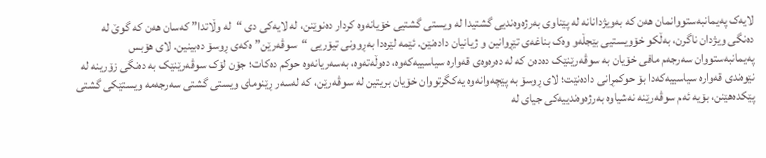لایەک پەیمانبەستووانمان هەن کە بەویژدانانە لە پێناوی بەرژەوەندیی گشتیدا لە ویستی گشتیی خۆیانەوە کردار دەنوێنن، لە لایەکی دی “لە وڵاتدا” کەسان هەن کە گوێ لە دەنگی ویژدان ناگرن، بەڵکو خۆویستیى بێجڵەو وەک بناغەى تێڕوانین و ژیانیان دادەنێن. ئێمە لێرەدا بەڕوونی تیۆریی “سوڤەرێن”ەکەی ڕوسۆ دەبینین. لای هۆبس پەیمانبەستووان سەرجەم مافی خۆیان بە سوڤەرێنێک دەدەن کە لە دەرەوەی قەوارە سیاسییەکەوە، دەوڵەتەوە، بەسەریانەوە حوکم دەکات؛ جۆن لۆک سوڤەرێنێک بە دەنگی زۆرینە لە نێوەندی قەوارە سیاسییەکەدا بۆ حوکمڕانی دادەنێت؛ لای ڕوسۆ بە پێچەوانەوە یەکگرتووان خۆیان بریتین لە سوڤەرێن، کە لەسەر ڕێنومای ویستی گشتی سەرجەمە ویستێکی گشتی پێکدەهێنن، بۆیە ئەم سوڤەرێنە نەشیاوە بەرژەوەندییەکى جیاى لە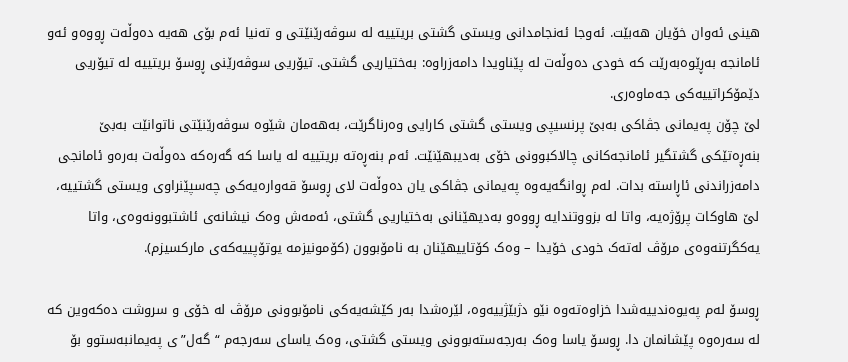هینى ئەوان خۆیان هەبێت. ئەوجا ئەنجامدانی ویستى گشتى بریتییە لە سوڤەرێنێتی و تەنیا ئەم بۆى هەیە دەوڵەت ڕووەو ئەو ئامانجە بەڕێوەبەرێت کە خودی دەوڵەت لە پێناویدا دامەزراوە: بەختیاریى گشتی. تیۆریی سوڤەرێنی ڕوسۆ بریتییە لە تیۆریی دێمۆکراتییەکی جەماوەری.
لێ چۆن پەیمانی جڤاکی بەبێ پرنسیپی ویستی گشتی کارایی وەرناگرێت، بەهەمان شێوە سوڤەرێنێتی ناتوانێت بەبێ بنەڕەتێکی گشتگیر ئامانجەکانی چالاکبوونی خۆی بەدیبهێنێت. ئەم بنەڕەتە بریتییە لە یاسا کە گەرەکە دەوڵەت بەرەو ئامانجی دامەزراندنی ئاڕاستە بدات. لەم ڕوانگەیەوە پەیمانی جڤاکی یان دەوڵەت لای ڕوسۆ قەوارەیەکی چەسپێنراوی ویستی گشتییە، لێ هاوکات پرۆژەیە، واتا لە بزووتندایە ڕووەو بەدیهێنانی بەختیاریی گشتی، ئەمەش وەک نیشانەی ئاشتبوونەوەی، واتا یەکگرتنەوەی مرۆڤ لەتەک خودی خۆیدا – وەک کۆتاییهێنان بە نامۆبوون (کۆمونیزمە یوتۆپییەکەی مارکسیزم).

ڕوسۆ لەم پەیوەندییەشدا خزاوەتەوە نێو دژبێژییەوە، لێرەشدا بەر کێشەیەکی نامۆبوونی مرۆڤ لە خۆی و سروشت دەکەوین کە لە سەرەوە پێشانمان دا. ڕوسۆ یاسا وەک بەرجەستەبوونی ویستى گشتی، وەک یاسای سەرجەم “گەل”ی پەیمانبەستوو بۆ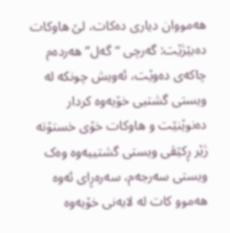هەمووان دیاری دەکات، لێ هاوکات دەبێژێت: گەرچی “گەل” هەردەم چاکەی دەوێت، ئەویش چونکە لە ویستی گشتیی خۆیەوە کردار دەنوێنێت و هاوکات خۆی خستۆتە ژێر ڕکێڤی ویستی گشتییەوە وەک ویستی سەرجەم، سەرەڕای ئەوە هەموو کات لە لایەنى خۆیەوە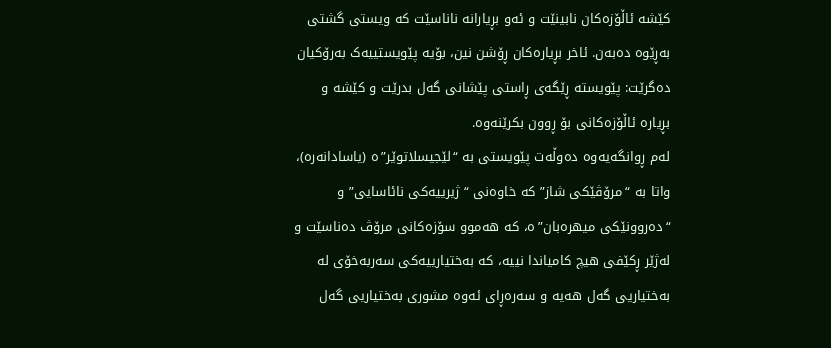کێشە ئاڵۆزەکان نابینێت و ئەو بڕیارانە ناناسێت کە ویستى گشتى بەڕێوە دەبەن. ئاخر بڕیارەکان ڕۆشن نین، بۆیە پێویستییەک بەرۆکیان دەگرێت: پێویستە ڕێگەى ڕاستی پێشانی گەل بدرێت و کێشە و بڕیارە ئاڵۆزەکانى بۆ ڕوون بکرێنەوە.
لەم ڕوانگەیەوە دەوڵەت پێویستی بە “لێجیسلاتوێر”ە (یاسادانەرە)، واتا بە “مرۆڤێکى شاز” کە خاوەنى “ژیرییەکى نائاسایى” و “دەروونێکى میهرەبان”ە، کە هەموو سۆزەکانى مرۆڤ دەناسێت و لەژێر ڕکێفى هیچ کامیاندا نییە، کە بەختیارییەکی سەربەخۆی لە بەختیاریی گەل هەیە و سەرەڕای ئەوە مشوری بەختیاریى گەل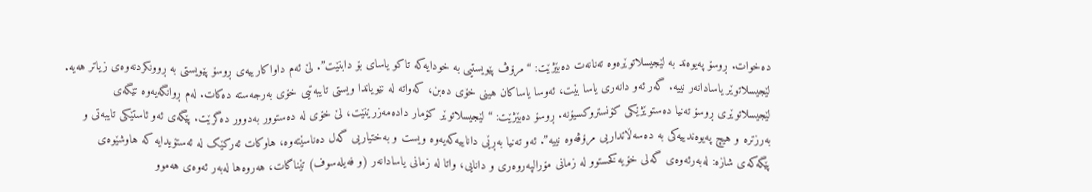دەخوات. ڕوسۆ پەیوەند بە لێجیسلاتوێرەوە تەنانەت دەبێژێت: “مرۆڤ پێویستیى بە خودایەکە تاکو یاسای بۆ دابنێت”. لێ ئەم داواکارییەی ڕوسۆ پێویستی بە ڕوونکردنەوەی زیاتر هەیە.
لێجیسلاتوێر یاسادانەر نییە. گەر ئەو دانەرى یاسا بێت، ئەوسا یاساکان هینى خۆى دەبن، کەواتە لە نێویاندا ویستی تایبەتیی خۆی بەرجەستە دەکات. لەم ڕوانگەیەوە تێگەی لێجیسلاتوێری ڕوسۆ تەنیا دەستوێژێکی کۆنستروکسیۆنە. ڕوسۆ دەبێژێت: “لێجیسلاتوێر کۆمار دادەمەزرێنێت، لێ خۆى لە دەستوور بەدوور دەگرێت. پێگەى ئەو ئاستێکى تایبەتى و بەرزترە و هیچ پەیوەندییەکى بە دەسەڵاتداریى مرۆڤەوە نییە”. ئەو تەنیا بەڕێى داناییەکەیەوە ویست و بەختیاریى گەل دەناسێتەوە، هاوکات ئەرکێک لە ئەستۆیدایە کە هاوشێوەى پێگەکەى شازە: لەبەرئەوەی گەلى خۆیەکخستوو لە زمانى مۆرالپەروەرى و دانایى، واتا لە زمانى یاسادانەر (و فەیلەسوف) تێناگات، هەروەها لەبەر ئەوەی هەموو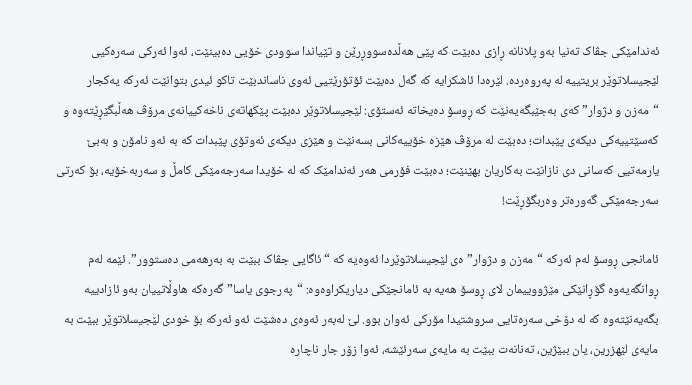ئەندامێکى جڤاک تەنیا بەو پلانانە ڕازى دەبێت کە پێى هەڵدەسووڕرێن و تێیاندا سوودی خۆیی دەبینێت، ئەوا ئەرکى سەرەکیى لێجیسلاتوێر بریتییە لە پەروەردە. لێرەدا ئاشکرایە کە گەل دەبێت ئۆتۆرێتیی ئەوی ناساندبێت تاکو ئیدی بتوانێت ئەرکە یەکجار “مەزن و دژوار”کەی بەجێبگەیەنێت کە ڕوسۆ دەیخاتە ئەستۆی: لێجیسلاتوێر دەبێت پێکهاتەى ناخەکییانەی مرۆڤ هەڵبگێڕێتەوە و کەسێتییەکی دیکەی پێبدات؛ دەبێت لە مرۆڤ هێزە خۆییەکانى بسەنێت و هێزى دیکەى ئەوتۆى پێبدات کە بە ئەو نامۆن و بەبێ یارمەتیى کەسانى دى نازانێت بەکاریان بهێنێت؛ دەبێت فۆرمی هەر ئەندامێک کە لە خۆیدا سەرجەمێکى کامڵ و سەربەخۆیە، بۆ کەرتى سەرجەمێکى گەورەتر وەربگۆڕێت!

ئامانجی ڕوسۆ لەم ئەرکە “مەزن و دژوار”ەی لێجیسلاتوێردا ئەوەیە کە “ئاگایی جڤاک ببێت بە بەرهەمى دەستوور”. ئێمە لەم ڕوانگەیەوە گۆڕانێکى مێژووییمان لای ڕوسۆ هەیە بە ئامانجێکی دیاریکراوەوە: “پەرجوى یاسا” گەرەکە هاوڵاتییان بەو ئازادییە بگەیەنێتەوە کە لە دۆخی سەرەتایی سروشتیدا مۆرکی ئەوان بوو. لێ لەبەر ئەوەی دەشێت ئەو ئەرکە بۆ خودی لێجیسلاتوێر ببێت بە مایەی لێهزرین، یان ببێژین، تەنانەت ببێت بە مایەی سەرئێشە، ئەوا زۆر جار ناچارە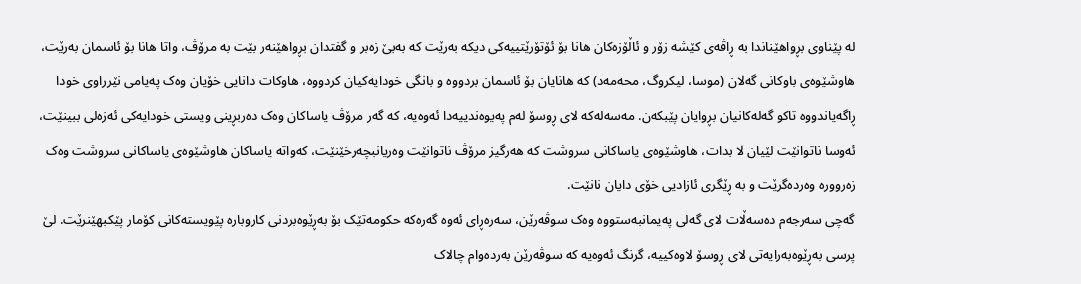لە پێناوی بڕواهێناندا بە ڕاڤەی کێشە زۆر و ئاڵۆزەکان هانا بۆ ئۆتۆرێتییەکى دیکە بەرێت کە بەبێ زەبر و گفتدان بڕواهێنەر بێت بە مرۆڤ، واتا هانا بۆ ئاسمان بەرێت، هاوشێوەی باوکانی گەلان (موسا، لیکروگ، محەمەد) کە هانایان بۆ ئاسمان بردووە و بانگى خودایەکیان کردووە، هاوکات دانایی خۆیان وەک پەیامى نێرراوى خودا ڕاگەیاندووە تاکو گەلەکانیان بڕوایان پێبکەن. مەسەلەکە لای ڕوسۆ لەم پەیوەندییەدا ئەوەیە، کە گەر مرۆڤ یاساکان وەک دەربڕینى ویستى خودایەکى ئەزەلى ببینێت، ئەوسا ناتوانێت لێیان لا بدات، هاوشێوەی یاساکانى سروشت کە هەرگیز مرۆڤ ناتوانێت وەریانبچەرخێنێت، کەواتە یاساکان هاوشێوەی یاساکانی سروشت وەک زەروورە وەردەگرێت و بە ڕێگرى ئازادیى خۆى دایان نانێت.
گەچی سەرجەم دەسەڵات لای گەلی پەیمانبەستووە وەک سوڤەرێن، سەرەڕای ئەوە گەرەکە حکومەتێک بۆ بەڕێوەبردنی کاروبارە پێویستەکانی کۆمار پێکبهێنرێت. لێ پرسی بەڕێوەبەرایەتی لای ڕوسۆ لاوەکییە، گرنگ ئەوەیە کە سوڤەرێن بەردەوام چالاک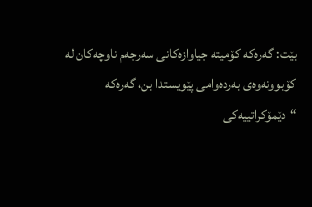بێت: گەرەکە کۆمیتە جیاوازەکانی سەرجەم ناوچەکان لە کۆبوونەوەی بەردەوامی پێویستدا بن، گەرەکە “دێمۆکراتییەکی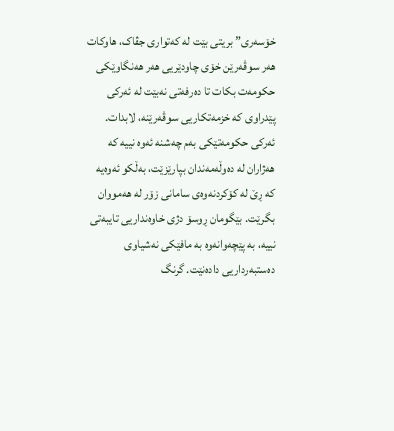خۆسەری” بریتی بێت لە کەتواری جڤاک، هاوکات هەر سوڤەرێن خۆی چاودێریی هەر هەنگاوێکی حکومەت بکات تا دەرفەتی نەبێت لە ئەرکی پێدراوی کە خزمەتکاریی سوڤەرێنە، لابدات. ئەرکی حکومەتێکی بەم چەشنە ئەوە نییە کە هەژاران لە دەوڵەمەندان بپارێزێت، بەڵکو ئەوەیە کە ڕێ لە کۆکردنەوەی سامانی زۆر لە هەمووان بگرێت. بێگومان ڕوسۆ دژی خاوەنداریی تایبەتی نییە، بە پێچەوانەوە بە مافێکی نەشیاوی دەستبەرداریی دادەنێت. گرنگ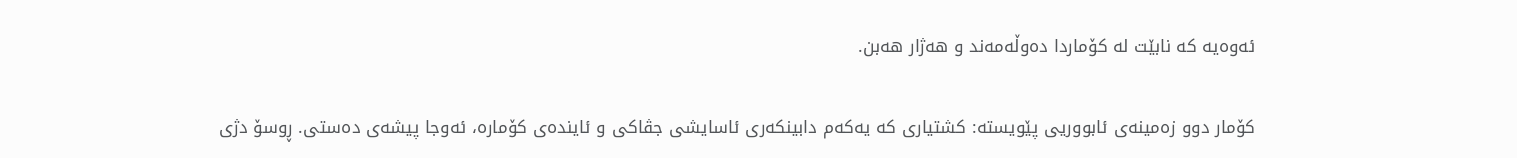ئەوەیە کە نابێت لە کۆماردا دەوڵەمەند و هەژار هەبن.

کۆمار دوو زەمینەی ئابووریی پێویستە: کشتیاری کە یەکەم دابینکەری ئاسایشی جڤاکی و ئایندەی کۆمارە، ئەوجا پیشەی دەستی. ڕوسۆ دژی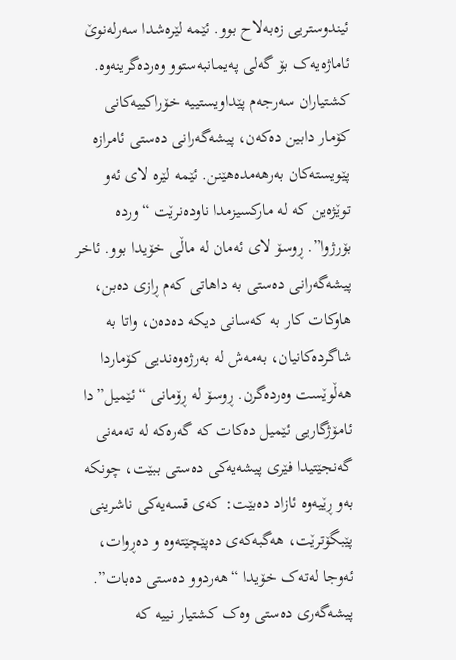ئیندوستریی زەبەلاح بوو. ئێمە لێرەشدا سەرلەنوێ ئاماژەیەک بۆ گەلی پەیمانبەستوو وەردەگرینەوە. کشتیاران سەرجەم پێداویستییە خۆراکییەکانی کۆمار دابین دەکەن، پیشەگەرانی دەستی ئامرازە پێویستەکان بەرهەمدەهێنن. ئێمە لێرە لای ئەو توێژەین کە لە مارکسیزمدا ناودەنرێت “وردە بۆرژوا”. ڕوسۆ لای ئەمان لە ماڵی خۆیدا بوو. ئاخر پیشەگەرانی دەستی بە داهاتی کەم ڕازی دەبن، هاوکات کار بە کەسانی دیکە دەدەن، واتا بە شاگردەکانیان، بەمەش لە بەرژەوەندیی کۆماردا هەڵوێست وەردەگرن. ڕوسۆ لە ڕۆمانی “ئێمیل”دا ئامۆژگاریی ئێمیل دەکات کە گەرەکە لە تەمەنی گەنجێتیدا فێری پیشەیەکی دەستی ببێت، چونکە بەو ڕێیەوە ئازاد دەبێت: کەی قسەیەکی ناشرینی پێبگۆترێت، هەگبەکەی دەپێچێتەوە و دەڕوات، ئەوجا لەتەک خۆیدا “هەردوو دەستی دەبات”. پیشەگەری دەستی وەک کشتیار نییە کە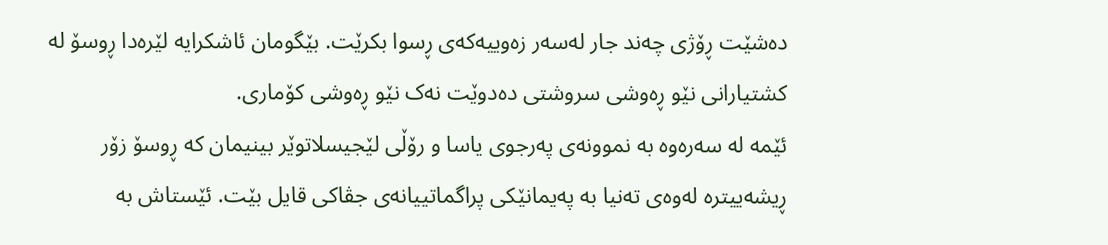دەشێت ڕۆژی چەند جار لەسەر زەوییەکەی ڕسوا بکرێت. بێگومان ئاشکرایە لێرەدا ڕوسۆ لە کشتیارانی نێو ڕەوشی سروشتی دەدوێت نەک نێو ڕەوشی کۆماری.
ئێمە لە سەرەوە بە نموونەی پەرجوی یاسا و رۆڵی لێجیسلاتوێر بینیمان کە ڕوسۆ زۆر ڕیشەییترە لەوەی تەنیا بە پەیمانێکی پراگماتییانەی جڤاکی قایل بێت. ئێستاش بە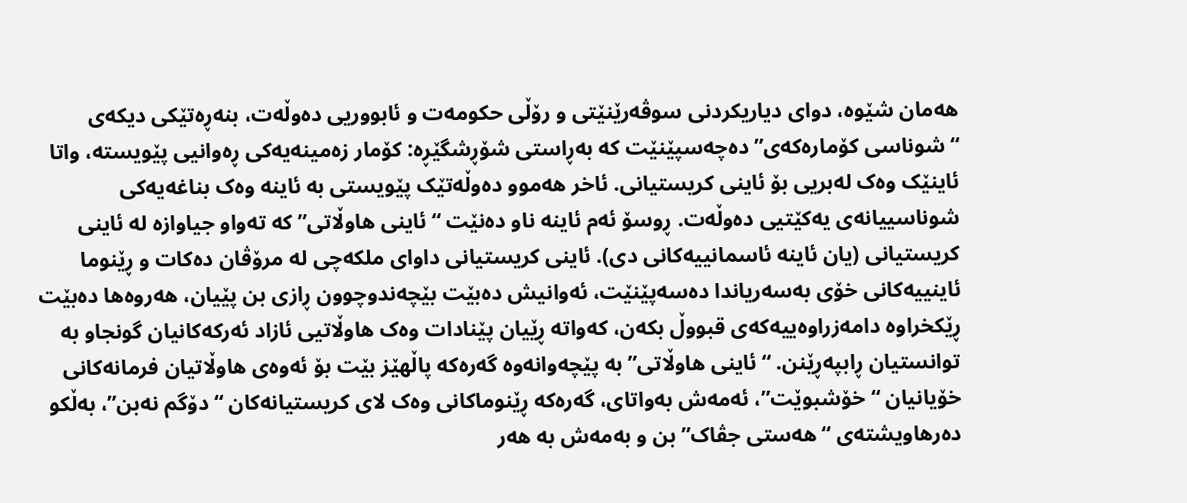هەمان شێوە، دوای دیاریکردنی سوڤەرێنێتی و رۆڵی حکومەت و ئابووریی دەوڵەت، بنەڕەتێکی دیکەی “شوناسی کۆمارەکەی” دەچەسپێنێت کە بەڕاستی شۆڕشگێڕە: کۆمار زەمینەیەکی ڕەوانیی پێویستە، واتا ئاینێک وەک لەبریی بۆ ئاینی کریستیانی. ئاخر هەموو دەوڵەتێک پێویستی بە ئاینە وەک بناغەیەکی شوناسییانەی یەکێتیی دەوڵەت. ڕوسۆ ئەم ئاینە ناو دەنێت “ئاینى هاوڵاتى” کە تەواو جیاوازە لە ئاینی کریستیانی (یان ئاینە ئاسمانییەکانی دی). ئاینی کریستیانی داوای ملکەچی لە مرۆڤان دەکات و ڕێنوما ئاینییەکانی خۆی بەسەریاندا دەسەپێنێت، ئەوانیش دەبێت بێچەندوچوون ڕازی بن پێیان، هەروەها دەبێت ڕێکخراوە دامەزراوەییەکەی قبووڵ بکەن، کەواتە ڕێیان پێنادات وەک هاوڵاتیی ئازاد ئەرکەکانیان گونجاو بە توانستیان ڕابپەڕێنن. “ئاینی هاوڵاتی” بە پێچەوانەوە گەرەکە پاڵهێز بێت بۆ ئەوەی هاوڵاتیان فرمانەکانى خۆیانیان “خۆشبوێت”، ئەمەش بەواتای، گەرەکە ڕێنوماکانی وەک لاى کریستیانەکان “دۆگم نەبن”، بەڵکو دەرهاویشتەی “هەستى جڤاک” بن و بەمەش بە هەر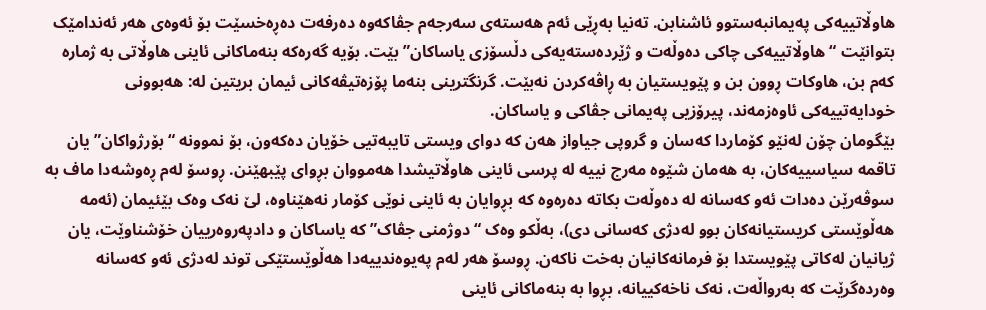هاوڵاتییەکی پەیمانبەستوو ئاشنابن. تەنیا بەڕێى ئەم هەستەى سەرجەم جڤاکەوە دەرفەت دەڕەخسێت بۆ ئەوەى هەر ئەندامێک بتوانێت “هاوڵاتییەکى چاکى دەوڵەت و ژێردەستەیەکى دڵسۆزی یاساکان” بێت. بۆیە گەرەکە بنەماکانى ئاینى هاوڵاتى بە ژمارە کەم بن، هاوکات ڕوون بن و پێویستیان بە ڕاڤەکردن نەبێت. گرنگترینی بنەما پۆزەتیڤەکانى ئیمان بریتین لە: هەبوونی خودایەتییەکى ئاوەزمەند، پیرۆزیى پەیمانى جڤاکى و یاساکان.
بێگومان چۆن لەنێو کۆماردا کەسان و گروپی جیاواز هەن کە دوای ویستی تایبەتیی خۆیان دەکەون، بۆ نموونە “بۆرژواکان” یان تاقمە سیاسییەکان، بە هەمان شێوە مەرج نییە لە پرسی ئاینی هاوڵاتیشدا هەمووان بڕوای پێبهێنن. ڕوسۆ لەم ڕەوشەدا ماف بە سوڤەرێن دەدات ئەو کەسانە لە دەوڵەت بکاتە دەرەوە کە بڕوایان بە ئاینی نوێی کۆمار نەهێناوە، لێ نەک وەک بێئیمان (ئەمە هەڵوێستی کریستیانەکان بوو لەدژی کەسانی دی)، بەڵکو وەک “دوژمنى جڤاک” کە یاساکان و دادپەروەرییان خۆشناوێت، یان ژیانیان لەکاتى پێویستدا بۆ فرمانەکانیان بەخت ناکەن. ڕوسۆ هەر لەم پەیوەندییەدا هەڵوێستێکی توند لەدژی ئەو کەسانە وەردەگرێت کە بەرواڵەت، نەک ناخەکییانە، بڕوا بە بنەماکانى ئاینی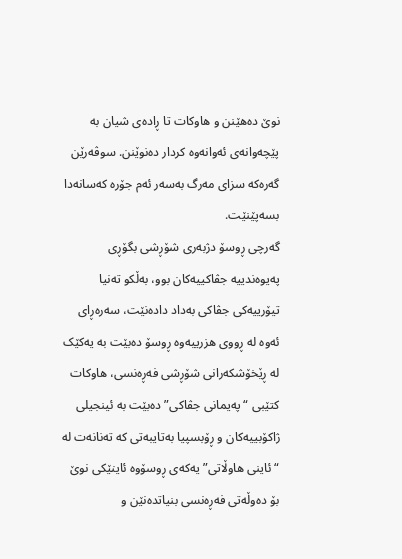نوێ دەهێنن و هاوکات تا ڕادەی شیان بە پێچەوانەی ئەوانەوە کردار دەنوێنن. سوڤەرێن گەرەکە سزاى مەرگ بەسەر ئەم جۆرە کەسانەدا بسەپێنێت.
گەرچی ڕوسۆ دژبەری شۆڕشی بگۆڕی پەیوەندییە جڤاکییەکان بوو، بەڵکو تەنیا تیۆرییەکی جڤاکی بەداد دادەنێت، سەرەڕای ئەوە لە ڕووی هزرییەوە ڕوسۆ دەبێت بە یەکێک لە ڕێخۆشکەرانی شۆڕشی فەڕەنسی، هاوکات کتێبی “پەیمانی جڤاکی” دەبێت بە ئینجیلی ژاکۆبییەکان و ڕۆبسپیا بەتایبەتی کە تەنانەت لە “ئاینی هاوڵاتی”یەکەی ڕوسۆوە ئاینێکی نوێ بۆ دەوڵەتی فەڕەنسی بنیاتدەنێن و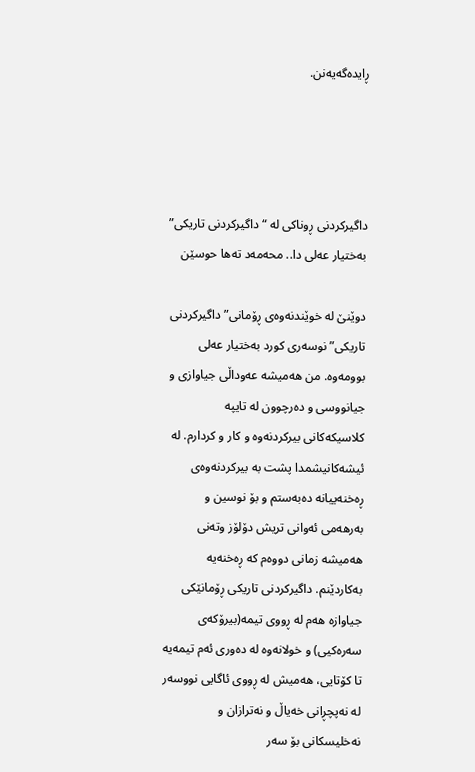ڕایدەگەیەنن.




داگیركردنى ڕوناكى له‌ “داگیركردنى تاریكى” به‌ختیار عه‌لى دا.. محه‌مه‌د ته‌ها حوسێن

دوێنێ له‌ خوێندنه‌وه‌ى ڕۆمانى”داگیركردنى تاریكى” نوسه‌رى كورد به‌ختیار عه‌لى بوومه‌وه‌. من هه‌میشه‌ عه‌وداڵى جیاوازى و جیانووسى و ده‌رچوون له‌ تایپه‌ كلاسیكه‌كانى بیركردنه‌وه‌ و كار و كردارم. له‌ ئیشه‌كانیشمدا پشت به‌ بیركردنه‌وه‌ى ڕه‌خنه‌ییانه‌ ده‌به‌ستم و بۆ نوسین و به‌رهه‌مى ئه‌وانى تریش دۆلۆز وته‌نى هه‌میشه‌ زمانى دووه‌م كه‌ ڕه‌خنه‌یه‌ به‌كاردێنم. داگیركردنى تاریكى ڕۆمانێكى جیاوازه‌ هه‌م له‌ ڕووى تیمه‌(بیرۆكه‌ى سه‌ره‌كیى) و خولانه‌وه‌ له‌ ده‌ورى ئه‌م تیمه‌یه‌ تا كۆتایى، هه‌میش له‌ ڕووى ئاگایى نووسه‌ر له‌ نه‌پچڕانى خه‌یاڵ و نه‌ترازان و نه‌خلیسكانى بۆ سه‌ر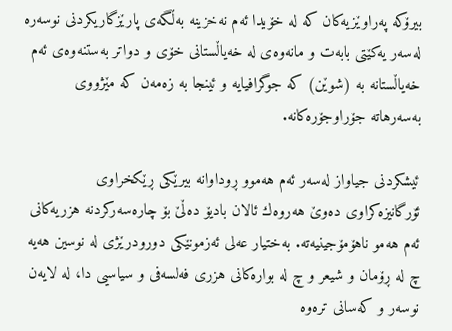بیرۆكه‌ په‌راوێزیه‌كان كه‌ له‌ خۆیدا ئه‌م نه‌خزینه‌ به‌ڵگه‌ى پارێزگاریكردنى نوسه‌ره‌ له‌سه‌ر یه‌كێتى بابه‌ت و مانه‌وه‌ى له‌ خه‌یاڵستانى خۆى و دواتر به‌ستنه‌وه‌ى ئه‌م خه‌یاڵستانه‌ به‌ (شوێن) كه‌ جوگرافیایه‌ و ئینجا به‌ زه‌مه‌ن كه‌ مێژووى به‌سه‌رهاته‌ جۆراوجۆره‌كانه‌.

ئیشكردنى جیاواز له‌سه‌ر ئه‌م هه‌موو ڕوداوانه‌ بیرێكى ڕێكخراوى ئۆرگانیزه‌كراوى ده‌وێ هه‌روه‌ك ئالان بادیۆ ده‌ڵێ بۆ چاره‌سه‌ركردنه‌ هزریه‌كانى ئه‌م هه‌مو ناهۆمۆجینیه‌ته‌. به‌ختیار عه‌لى ئه‌زمونێكى دورودرێژى له‌ نوسین هه‌یه‌ چ له‌ ڕۆمان و شیعر و چ له‌ بواره‌كانى هزرى فه‌لسه‌فى و سیاسیى دا، له‌ لایه‌ن نوسه‌ر و كه‌سانى تره‌وه‌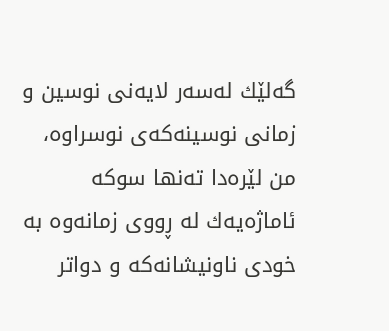گه‌لێك له‌سه‌ر لایه‌نى نوسین و زمانى نوسینه‌كه‌ى نوسراوه‌، من لێره‌دا ته‌نها سوكه‌ ئاماژه‌یه‌ك له‌ ڕووى زمانه‌وه‌ به‌ خودى ناونیشانه‌كه‌ و دواتر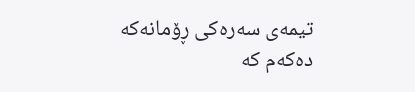تیمه‌ى سه‌ره‌كى ڕۆمانه‌كه‌ ده‌كه‌م كه‌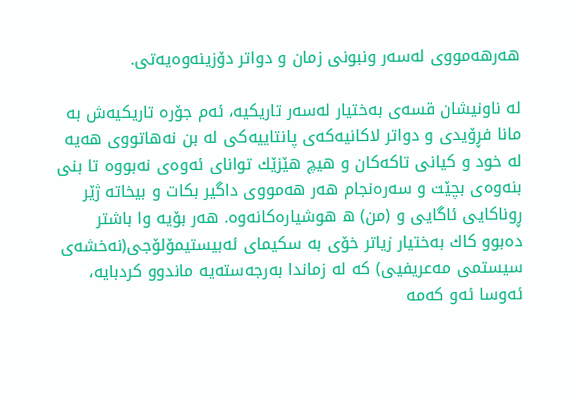هه‌رهه‌مووى له‌سه‌ر ونبونى زمان و دواتر دۆزینه‌وه‌یه‌تى.

له‌ ناونیشان قسه‌ى به‌ختیار له‌سه‌ر تاریكیه‌، ئه‌م جۆره‌ تاریكیه‌ش به‌ مانا فڕۆیدى و دواتر لاكانیه‌كه‌ى پانتاییه‌كى له‌ بن نه‌هاتووى هه‌یه‌ له‌ خود و كیانى تاكه‌كان و هیچ هێزێك تواناى ئه‌وه‌ى نه‌بووه‌ تا بنى بنه‌وه‌ى بچێت و سه‌ره‌نجام هه‌ر هه‌مووى داگیر بكات و بیخاته‌ ژێر ڕوناكایى ئاگایى و (من) ه‌ هوشیاره‌كانه‌وه‌. هه‌ر بۆیه‌ وا باشتر ده‌بوو كاك به‌ختیار زیاتر خۆى به‌ سكیماى ئه‌بیستیمۆلۆجى(نه‌خشه‌ى سیستمى مه‌عریفیى) كه‌ له‌ زماندا به‌رجه‌سته‌یه‌ ماندوو كردبایه‌، ئه‌وسا ئه‌و كه‌مه‌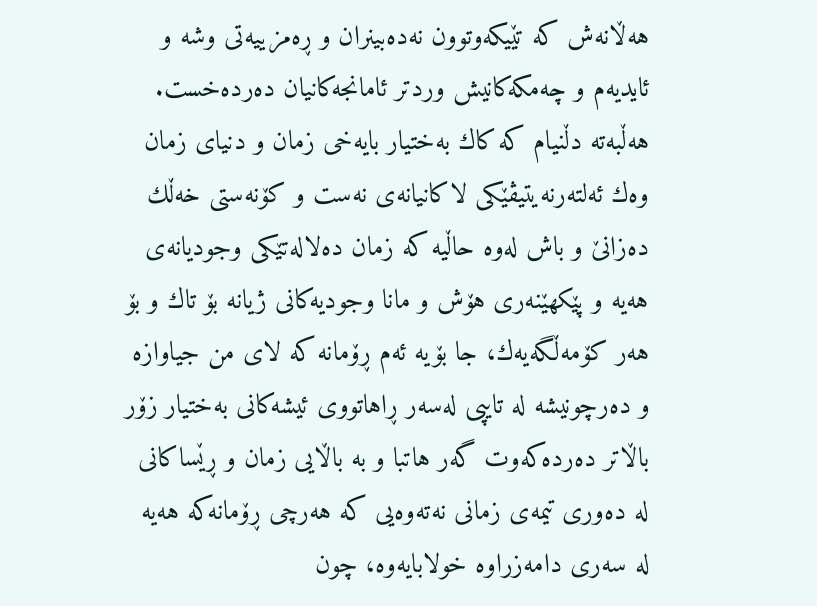هه‌ڵانه‌ش كه‌ تێیكه‌وتوون نه‌ده‌بینران و ڕه‌مزییه‌تى وشه‌ و ئایدیه‌م و چه‌مكه‌كانیش وردتر ئامانجه‌كانیان ده‌رده‌خست. هه‌ڵبه‌ته‌ دڵنیام كه‌ كاك به‌ختیار بایه‌خى زمان و دنیاى زمان وه‌ك ئه‌لته‌رنه‌یتیڤێكى لاكانیانه‌ى نه‌ست و كۆنه‌ستى خه‌ڵك ده‌زانێ و باش له‌وه‌ حاڵیه‌ كه‌ زمان ده‌لاله‌تێكى وجودیانه‌ى هه‌یه‌ و پێكهێنه‌رى هۆش و مانا وجودیه‌كانى ژیانه‌ بۆ تاك و بۆ هه‌ر كۆمه‌ڵگه‌یه‌ك، جا بۆیه‌ ئه‌م ڕۆمانه‌ كه‌ لاى من جیاوازه‌ و ده‌رچونیشه‌ له‌ تایپى له‌سه‌ر ڕاهاتووى ئیشه‌كانى به‌ختیار زۆر باڵاتر ده‌رده‌كه‌وت گه‌ر هاتبا و به‌ باڵایى زمان و ڕێساكانی له‌ ده‌ورى تیمه‌ى زمانی نەتەوەیی كه‌ هه‌رچى ڕۆمانه‌كه‌ هه‌یه‌ له‌ سه‌رى دامه‌زراوه‌ خولابایه‌وه‌، چون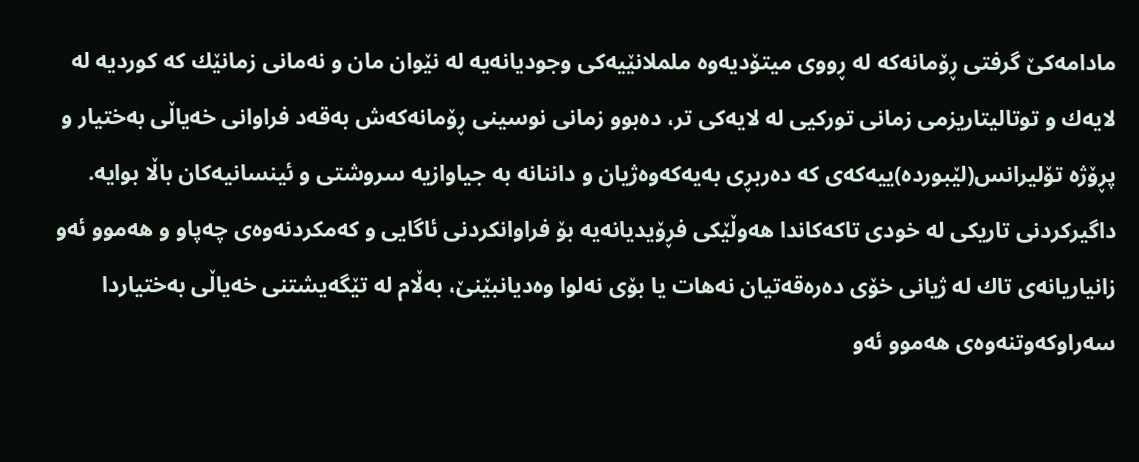مادامه‌كێ گرفتى ڕۆمانه‌كه‌ له‌ ڕووى میتۆدیه‌وه‌ ململانێیه‌كى وجودیانه‌یه‌ له‌ نێوان مان و نه‌مانى زمانێك كه‌ كوردیه‌ له‌ لایه‌ك و توتالیتاریزمى زمانى توركیى له‌ لایه‌كى تر، ده‌بوو زمانى نوسینى ڕۆمانه‌كه‌ش به‌قه‌د فراوانى خه‌یاڵى به‌ختیار و پڕۆژه‌ تۆلیرانس(لێبورده‌)ییه‌كه‌ى كه‌ ده‌ربڕى به‌یه‌كه‌وه‌ژیان و داننانه‌ به‌ جیاوازیه‌ سروشتى و ئینسانیه‌كان باڵا بوایه‌.
داگیركردنى تاریكى له‌ خودى تاكه‌كاندا هه‌وڵێكى فڕۆیدیانه‌یه‌ بۆ فراوانكردنى ئاگایى و كه‌مكردنه‌وه‌ى چه‌پاو و هه‌موو ئه‌و زانیاریانه‌ى تاك له‌ ژیانى خۆى ده‌ره‌قه‌تیان نه‌هات یا بۆى نه‌لوا وه‌دیانبێنێ، به‌ڵام له‌ تێگه‌یشتنى خه‌یاڵى به‌ختیاردا سه‌راوكه‌وتنه‌وه‌ى هه‌موو ئه‌و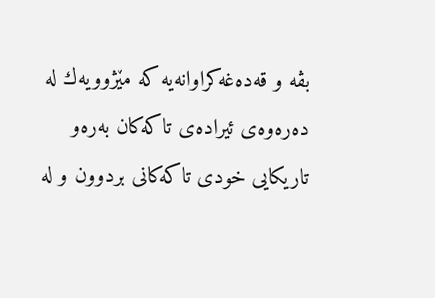بڤه‌ و قه‌ده‌غه‌كراوانه‌یه‌ كه‌ مێژوویه‌ك له‌ ده‌ره‌وه‌ى ئیراده‌ى تاكه‌كان به‌ره‌و تاریكایى خودى تاكه‌كانى بردوون و له‌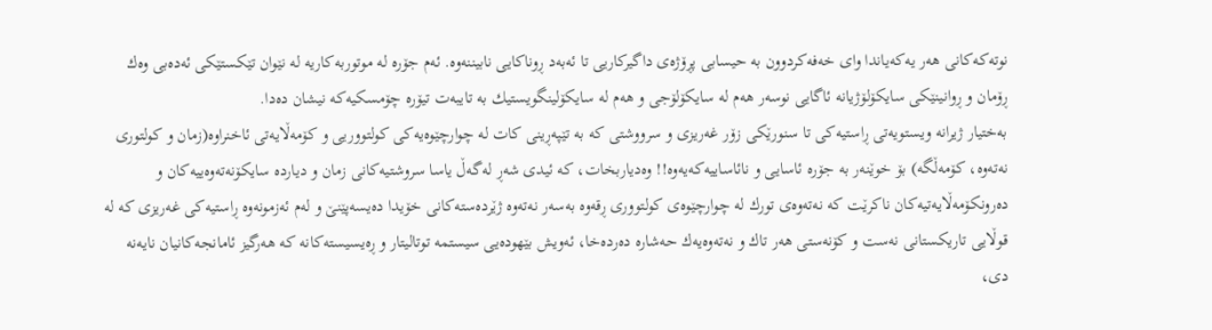نوته‌كه‌كانى هه‌ر یه‌كه‌یاندا واى خه‌فه‌كردوون به‌ حیسابى پڕۆژه‌ى داگیركاریى تا ئه‌به‌د ڕوناكایى نابیننه‌وه‌. ئه‌م جۆره‌ له‌ موتوربه‌كاریه‌ له‌ نێوان تێكستێكى ئه‌ده‌بى وه‌ك ڕۆمان و ڕوانینێكى سایكۆلۆژیانه‌ ئاگایى نوسه‌ر هه‌م له‌ سایكۆلۆجى و هه‌م له‌ سایكۆلینگویستیك به‌ تایبه‌ت تیۆره‌ چۆمسكیه‌كه‌ نیشان ده‌دا.
به‌ختیار ژیرانه‌ ویستویه‌تى ڕاستیه‌كى تا سنورێكى زۆر غه‌ریزى و سرووشتى كه‌ به‌ تێپه‌ڕینى كات له‌ چوارچێوه‌یه‌كى كولتووریى و كۆمه‌ڵایه‌تى ئاخنراوه‌(زمان و كولتورى نه‌ته‌وه‌، كۆمه‌ڵگه‌) بۆ خوێنه‌ر به‌ جۆره‌ ئاسایى و نائاساییه‌كه‌یه‌وه‌!! وه‌دیاربخات، كه‌ ئیدى شه‌ڕ له‌گه‌ڵ یاسا سروشتیه‌كانى زمان و دیارده‌ سایكۆنه‌ته‌وه‌ییه‌كان و ده‌رونكۆمه‌ڵایه‌تیه‌كان ناكرێت كه‌ نه‌ته‌وه‌ى تورك له‌ چوارچێوه‌ى كولتوورى ڕقه‌وه‌ به‌سه‌ر نه‌ته‌وه‌ ژێرده‌سته‌كانى خۆیدا ده‌یسه‌پێنێ و له‌م ئه‌زمونه‌وه‌ ڕاستیه‌كى غه‌ریزى كه‌ له‌ قوڵایى تاریكستانى نه‌ست و كۆنه‌ستى هه‌ر تاك و نه‌ته‌وه‌یه‌ك حه‌شاره‌ ده‌رده‌خا، ئه‌ویش بێهوده‌یى سیستمه‌ توتالیتار و ڕه‌یسیسته‌كانه‌ كه‌ هه‌رگیز ئامانجه‌كانیان نایه‌نه‌ دى،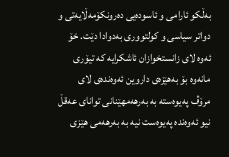به‌ڵكو ئارامى و ئاسوده‌یى ده‌رونكۆمه‌ڵایه‌تى و دواتر سیاسى و كولتوورى به‌دوادا دێت. خۆ ئه‌وه‌ لاى زانستخوازان ئاشكرایه‌ كه‌ تیۆرى مانه‌وه‌ بۆ به‌هێزه‌ى داروین ئه‌وه‌نده‌ى لاى مرۆڤ په‌یوه‌سته‌ به‌ به‌رهه‌مهێنانى تواناى عه‌قڵ نیو ئه‌وه‌نده‌ په‌یوه‌ست نیه‌ به‌ به‌رهه‌مى هێزى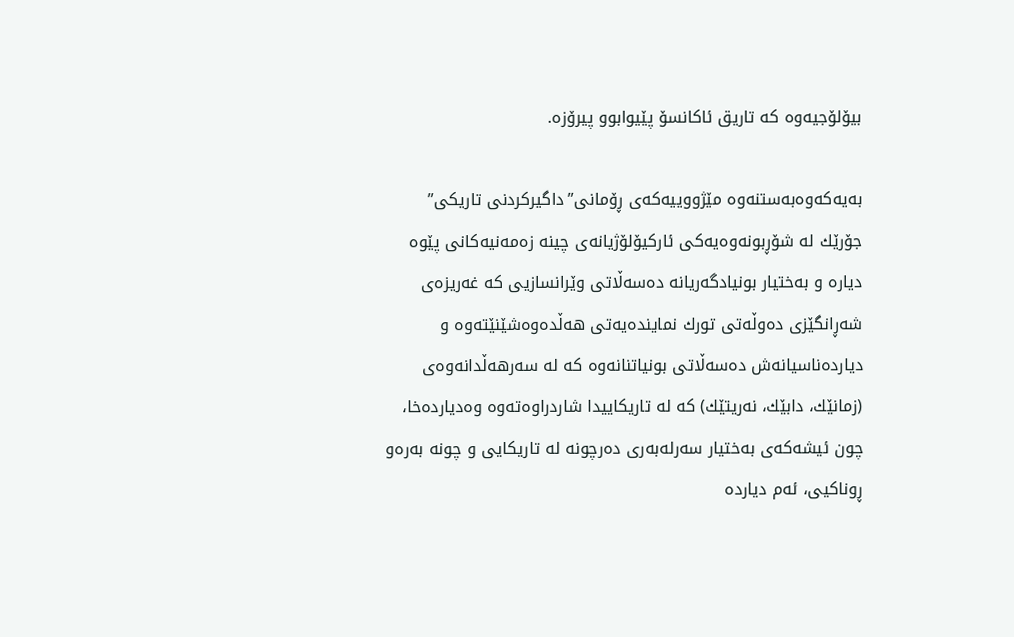بیۆلۆجیه‌وه‌ كه‌ تاریق ئاكانسۆ پێیوابوو پیرۆزه‌.

به‌یه‌كه‌وه‌به‌ستنه‌وه‌ مێژووییه‌كه‌ى ڕۆمانى”داگیركردنى تاریكى” جۆرێك له‌ شۆڕبونه‌وه‌یه‌كى ئاركیۆلۆژیانه‌ى چینه‌ زه‌مه‌نیه‌كانى پێوه‌ دیاره‌ و به‌ختیار بونیادگه‌ریانه‌ ده‌سه‌ڵاتى وێرانسازیى كه‌ غه‌ریزه‌ى شه‌ڕانگێزى ده‌وڵه‌تى تورك نماینده‌یه‌تى هه‌ڵده‌وه‌شێنێته‌وه‌ و دیارده‌ناسیانه‌ش ده‌سه‌ڵاتى بونیاتنانه‌وه‌ كه‌ له‌ سه‌رهه‌ڵدانه‌وه‌ى (زمانێك، دابێك، نه‌ریتێك) كه‌ له‌ تاریكاییدا شاردراوه‌ته‌وه‌ وه‌دیارده‌خا، چون ئیشه‌كه‌ى به‌ختیار سه‌رله‌به‌رى ده‌رچونه‌ له‌ تاریكایى و چونه‌ به‌ره‌و ڕوناكیى، ئه‌م دیارده‌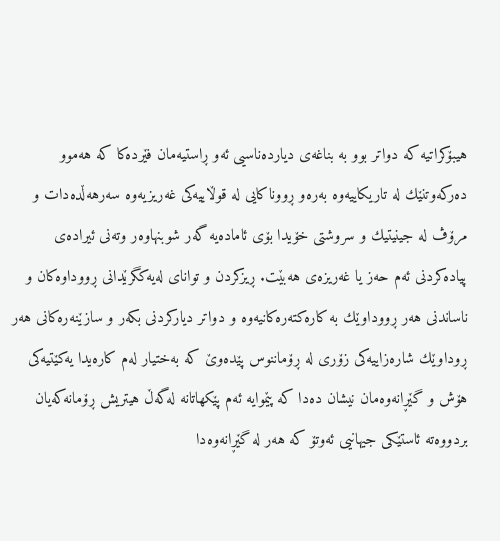هیبۆكراتیه‌ كه‌ دواتر بوو به‌ بناغه‌ى دیارده‌ناسیى ئه‌و ڕاستیه‌مان فێرده‌كا كه‌ هه‌موو ده‌ركه‌وتنێك له‌ تاریكاییه‌وه‌ به‌ره‌و ڕووناكایى له‌ قوڵاییه‌كى غه‌ریزیه‌وه‌ سه‌رهه‌ڵده‌دات و مرۆڤ له‌ جینیتیك و سروشتى خۆیدا بۆى ئاماده‌یه‌ گه‌ر شوبنهاوه‌ر وته‌نى ئیراده‌ى پیاده‌كردنى ئه‌م حه‌ز یا غه‌ریزه‌ى هه‌بێت. ڕیزكردن و تواناى له‌یه‌كگرێدانى ڕووداوه‌كان و ناساندنى هه‌ر ڕووداوێك به‌ كاره‌كتەره‌كانیه‌وه‌ و دواتر دیاركردنى بكه‌ر و سازێنه‌ره‌كانى هه‌ر ڕوداوێك شاره‌زاییه‌كى زۆرى له‌ ڕۆماننوس پێده‌وێ كه‌ به‌ختیار له‌م كاره‌یدا یه‌كێتیه‌كى هۆش و گێڕانه‌وه‌مان نیشان ده‌دا كه‌ پێموایه‌ ئه‌م پێكهاتانه‌ له‌گه‌ڵ هیتریش ڕۆمانه‌كه‌یان بردووه‌ته‌ ئاستێكى جیهانیى ئه‌وتۆ كه‌ هه‌ر له‌ گێڕانه‌وه‌دا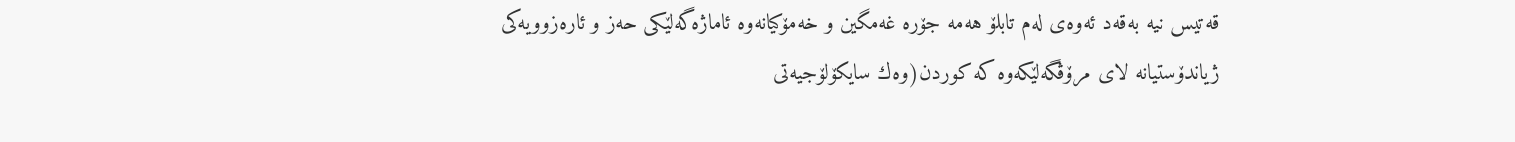قه‌تیس نیه‌ به‌قه‌د ئه‌وه‌ى له‌م تابلۆ هه‌مه‌ جۆره‌ غه‌مگین و خه‌مۆكیانه‌وه‌ ئاماژه‌گه‌لێكى حه‌ز و ئاره‌زوویه‌كى ژیاندۆستیانه‌ لاى مرۆڤگه‌لێكه‌وه‌ كه‌ كوردن(وه‌ك سایكۆلۆجیه‌تى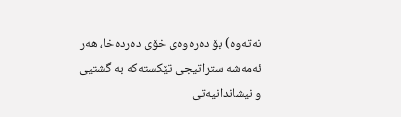نه‌ته‌وه‌) بۆ ده‌ره‌وه‌ى خۆى ده‌رده‌خا، هه‌ر ئه‌مه‌شه‌ ستراتیجى تێكسته‌كه‌ به‌ گشتیى و نیشاندانیه‌تى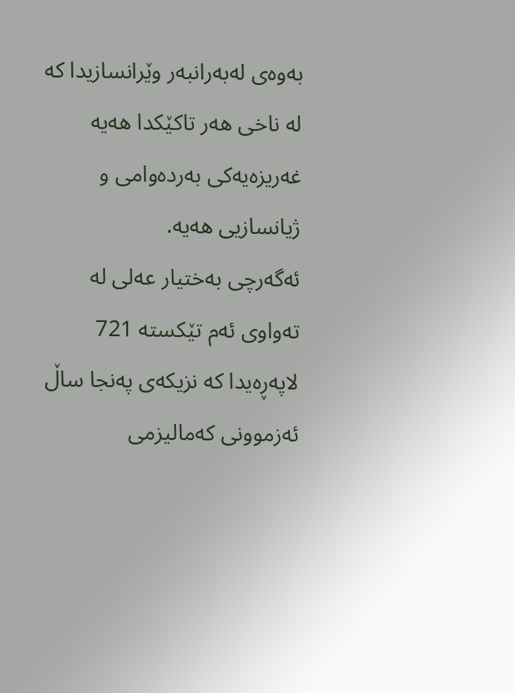به‌وه‌ى له‌به‌رانبه‌ر وێرانسازیدا كه‌ له‌ ناخى هه‌ر تاكێكدا هه‌یه‌ غه‌ریزه‌یه‌كى به‌رده‌وامى و ژیانسازیى هه‌یه‌.
ئه‌گه‌رچى به‌ختیار عه‌لى له‌ ته‌واوى ئه‌م تێكسته‌ 721 لاپه‌ڕه‌یدا كه‌ نزیكه‌ى په‌نجا ساڵ ئه‌زموونى كه‌مالیزمى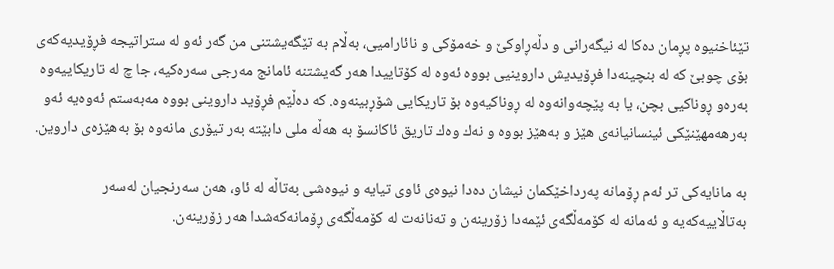تێئاخنیوه‌ پڕمان ده‌كا له‌ نیگه‌رانى و دڵه‌ڕاوكێ و خه‌مۆكى و نائارامیى، به‌ڵام به‌ تێگه‌یشتنى من گه‌ر ئه‌و له‌ ستراتیجه‌ فڕۆیدیه‌كه‌ى بۆى چوبێ كه‌ له‌ بنچینه‌دا فڕۆیدیش داروینیى بووه‌ ئه‌وه‌ له‌ كۆتاییدا هه‌ر گه‌یشتنه‌ ئامانج مه‌رجى سه‌ره‌كیه‌، جا چ له‌ تاریكاییه‌وه‌ به‌ره‌و ڕوناكیى بچن، یا به‌ پێچه‌وانه‌وه‌ له‌ ڕوناكیه‌وه‌ بۆ تاریكایى شۆڕبینه‌وه‌. كه‌ ده‌ڵێم فڕۆید داروینى بووه‌ مه‌به‌ستم ئه‌وه‌یه‌ ئه‌و به‌رهه‌مهێنێكى ئینسانیانه‌ى هێز و به‌هێز بووه‌ و نه‌ك وه‌ك تاریق ئاكانسۆ به‌ هه‌ڵه‌ ملى دابێته‌ به‌ر تیۆرى مانه‌وه‌ بۆ به‌هێزه‌ى داروین.

به‌ مانایه‌كى تر ئه‌م ڕۆمانه‌ په‌رداخێكمان نیشان ده‌دا نیوه‌ى ئاوى تیایه‌ و نیوه‌شى به‌تاڵه‌ له‌ ئاو، هه‌ن سه‌رنجیان له‌سه‌ر به‌تاڵاییه‌كه‌یه‌ و ئه‌مانه‌ له‌ كۆمه‌ڵگه‌ى ئێمه‌دا زۆرینه‌ن و ته‌نانه‌ت له‌ كۆمه‌ڵگه‌ى ڕۆمانه‌كه‌شدا هه‌ر زۆرینه‌ن.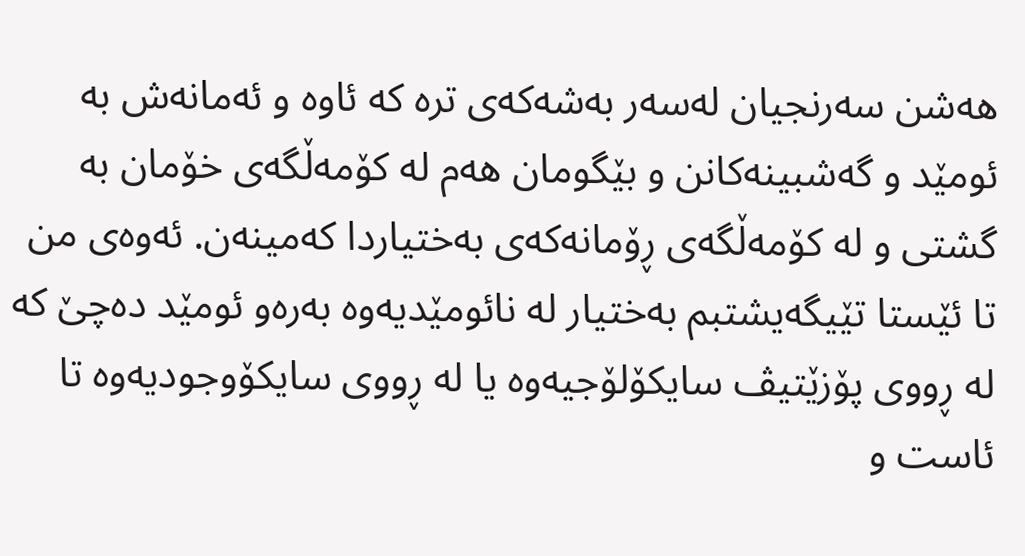هه‌شن سه‌رنجیان له‌سه‌ر به‌شه‌كه‌ى تره‌ كه‌ ئاوه‌ و ئه‌مانه‌ش به‌ ئومێد و گه‌شبینه‌كانن و بێگومان هه‌م له‌ كۆمه‌ڵگه‌ى خۆمان به‌ گشتى و له‌ كۆمه‌ڵگه‌ى ڕۆمانه‌كه‌ى به‌ختیاردا كه‌مینه‌ن. ئه‌وه‌ى من تا ئێستا تێیگه‌یشتبم به‌ختیار له‌ نائومێدیه‌وه‌ به‌ره‌و ئومێد ده‌چێ كه‌ له‌ ڕووى پۆزێتیڤ سایكۆلۆجیه‌وه‌ یا له‌ ڕووى سایكۆوجودیه‌وه‌ تا ئاست و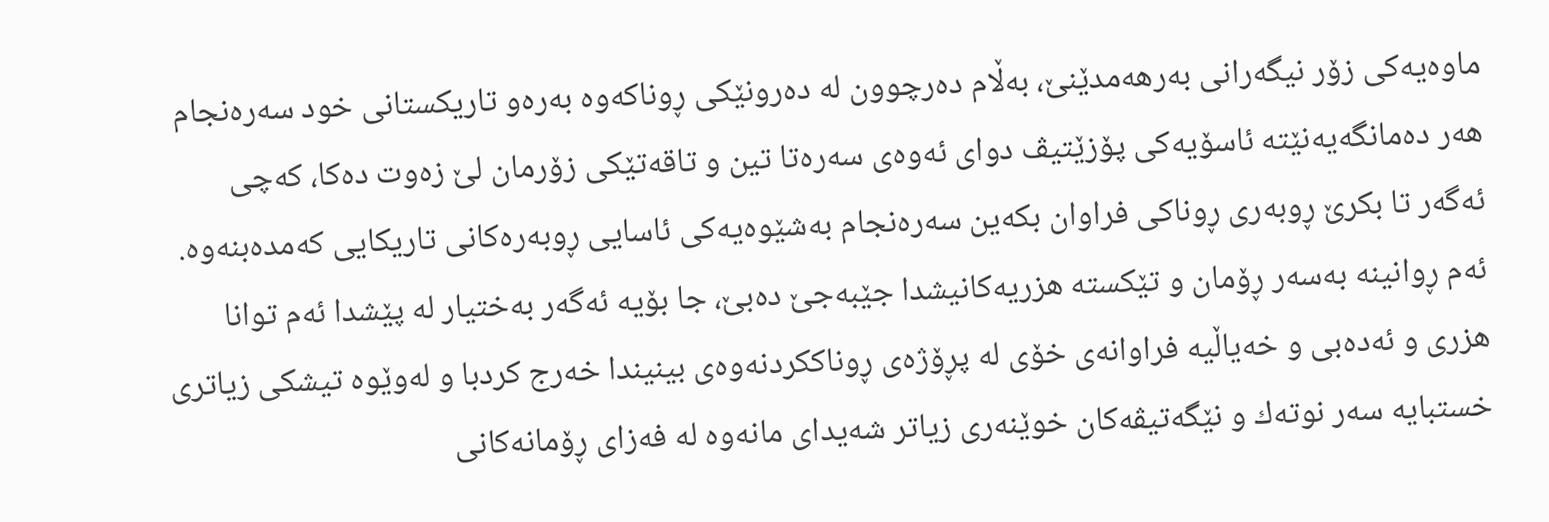ماوه‌یه‌كى زۆر نیگه‌رانى به‌رهه‌مدێنێ، به‌ڵام ده‌رچوون له‌ ده‌رونێكى ڕوناكه‌وه‌ به‌ره‌و تاریكستانى خود سه‌ره‌نجام هه‌ر ده‌مانگه‌یه‌نێته‌ ئاسۆیه‌كى پۆزێتیڤ دواى ئه‌وه‌ى سه‌ره‌تا تین و تاقه‌تێكى زۆرمان لێ زه‌وت ده‌كا، كه‌چى ئه‌گه‌ر تا بكرێ ڕوبه‌رى ڕوناكى فراوان بكه‌ین سه‌ره‌نجام به‌شێوه‌یه‌كى ئاسایى ڕوبه‌ره‌كانى تاریكایى كه‌مده‌بنه‌وه‌. ئه‌م ڕوانینه‌ به‌سه‌ر ڕۆمان و تێكسته‌ هزریه‌كانیشدا جێبه‌جێ ده‌بێ، جا بۆیه‌ ئه‌گه‌ر به‌ختیار له‌ پێشدا ئه‌م توانا هزرى و ئه‌ده‌بى و خه‌یاڵیه‌ فراوانه‌ى خۆى له‌ پڕۆژه‌ى ڕوناككردنه‌وه‌ى بینیندا خه‌رج كردبا و له‌وێوه‌ تیشكى زیاترى خستبایه‌ سه‌ر نوته‌ك و نێگه‌تیڤه‌كان خوێنه‌رى زیاتر شه‌یداى مانه‌وه‌ له‌ فه‌زاى ڕۆمانه‌كانى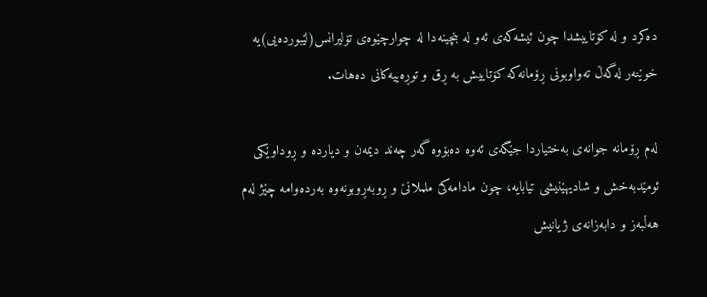ده‌كرد و له‌ كۆتاییشدا چون ئیشه‌كه‌ى ئه‌و له‌ بنچینه‌دا له‌ چوارچێوه‌ى تۆلیرانس(لێبورده‌یى)یه‌ خوێنه‌ر له‌گه‌ڵ ته‌واوبونى ڕۆمانه‌كه‌ كۆتاییش به‌ ڕق و توڕه‌ییه‌كانى ده‌هات.

له‌م ڕۆمانه‌ جوانه‌ى به‌ختیاردا جێگه‌ى ئه‌وه‌ ده‌بۆوه‌ گه‌ر چه‌ند دیمه‌ن و دیارده‌ و ڕوداوێكى ئومێدبه‌خش و شادیهێنیشى تیابایه‌، چون مادامه‌كێ ململانێ و ڕوبه‌ڕوبونه‌وه‌ به‌رده‌وامه‌ چێژ له‌م هه‌ڵبه‌ز و دابه‌زانه‌ى ژیانیش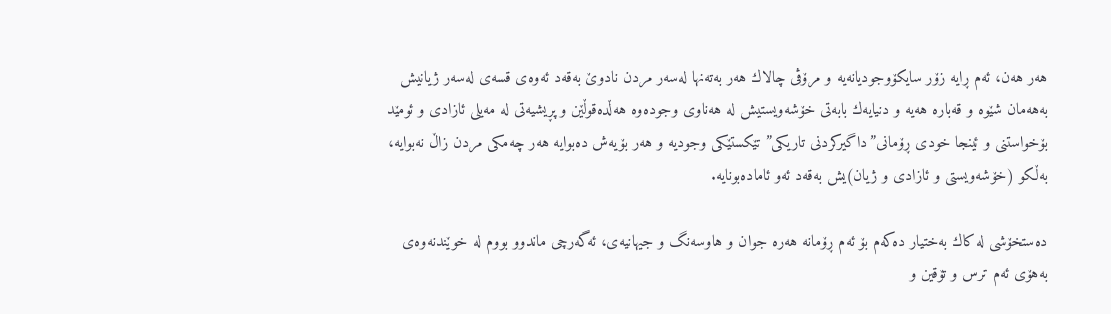هه‌ر هه‌ن، ئه‌م ڕایه‌ زۆر سایكۆوجودیانه‌یه‌ و مرۆڤى چالاك هه‌ر به‌ته‌نها له‌سه‌ر مردن نادوێ به‌قه‌د ئه‌وه‌ى قسه‌ى له‌سه‌ر ژیانیش به‌هه‌مان شێوه‌ و قه‌باره‌ هه‌یه‌ و دنیایه‌ك بابه‌تى خۆشه‌ویستیش له‌ هه‌ناوى وجوده‌وه‌ هه‌ڵده‌قوڵێن و پڕیشیه‌تى له‌ مه‌یلى ئازادى و ئومێد بۆخواستنى و ئینجا خودى ڕۆمانى”داگیركردنى تاریكى” تێكستێكى وجودیه‌ و هه‌ر بۆیه‌ش ده‌بوایه‌ هه‌ر چه‌مكى مردن زاڵ نه‌بوایه‌، به‌ڵكو (خۆشه‌ویستى و ئازادى و ژیان)یش به‌قه‌د ئه‌و ئاماده‌بونایه‌.

ده‌ستخۆشى له‌ كاك به‌ختیار ده‌كه‌م بۆ ئه‌م ڕۆمانه‌ هه‌ره‌ جوان و هاوسه‌نگ و جیهانیه‌ى، ئه‌گه‌رچى ماندوو بووم له‌ خوێندنه‌وه‌ی به‌هۆى ئه‌م ترس و تۆقین و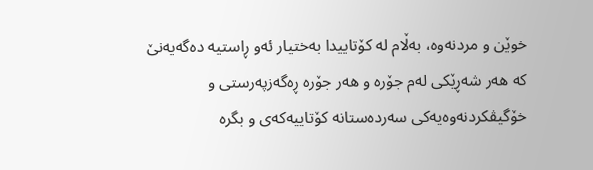خوێن و مردنه‌وه‌، به‌ڵام له‌ كۆتاییدا به‌ختیار ئه‌و ڕاستیه‌ ده‌گه‌یه‌نێ كه‌ هه‌ر شه‌ڕێكى له‌م جۆره‌ و هه‌ر جۆره‌ ڕه‌گه‌زپه‌رستى و خۆگیڤكردنه‌وه‌یه‌كى سه‌رده‌ستانه‌ كۆتاییه‌كه‌ى و بگره‌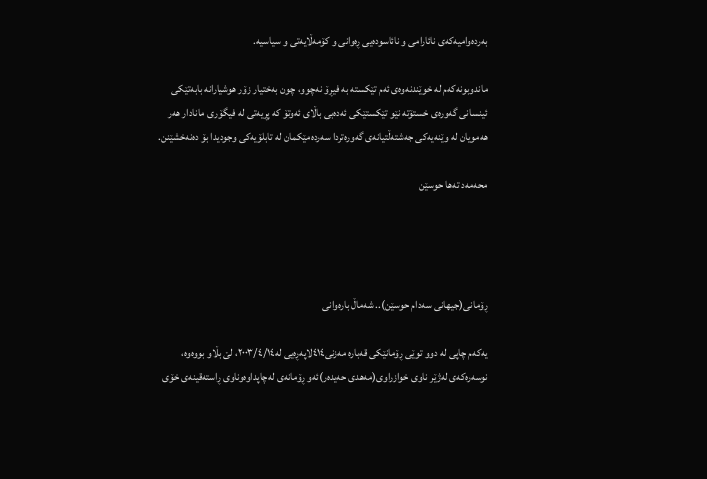به‌رده‌وامیه‌كه‌ى نائارامى و نائاسوده‌یى ڕه‌وانى و كۆمه‌ڵایه‌تی و سیاسیه‌.

ماندوبونه‌كه‌م له‌ خوێندنه‌وه‌ى ئه‌م تێكسته‌ به‌ فیڕۆ نه‌چوو، چون به‌ختیار زۆر هوشیارانه‌ بابه‌تێكى ئینسانى گه‌وره‌ى خستۆته‌ نێو تێكستێكى ئه‌ده‌بى باڵاى ئه‌وتۆ كه‌ پڕیه‌تى له‌ فیگۆرى مانادار هه‌ر هه‌مویان له‌ وێنه‌یه‌كى جه‌شته‌ڵتیانه‌ى گه‌وره‌تردا سه‌رده‌مێكمان له‌ تابلۆیه‌كى وجودیدا بۆ ده‌نه‌خشێنن.

محه‌مه‌د ته‌ها حوسێن




ڕۆمانی(جیهانی سەدام حوسێن).. شەماڵ بارەوانی

یەکەم چاپی لە دوو توێی ڕۆمانێکی قەبارە مەزنی٤١٤لاپەڕەیی لە٢٠٠٣/٤/١٤، لێ بڵاو بووەوە، نوسەرەکەی لەژێر ناوی خوازراوی(مەهدی حەیدەر)ئەو ڕۆمانەی لەچاپداوەوناوی ڕاستەقینەی خۆی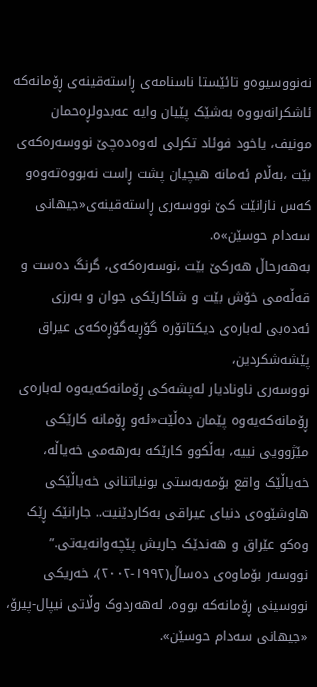نەنووسیوەو تائێستا ناسنامەی ڕاستەقینەی ڕۆمانەکە ئاشکرانەبووە بەشێک پێیان وایه عەبدولڕەحمان مونیف، یاخود فوئاد تکرلی لەوەدەچێ نووسەرەکەی بێت ،بەڵام ئەمانە هیچیان پشت ڕاست نەبووەتەوەو کەس نازانێت کێ نووسەری ڕاستەقینەی«جیهانی سەدام حوسێن»ە.
بەهەرحاڵ هەرکێ بێت ،نوسەرەکەی، گرنگ دەست و قەڵەمی خۆش بێت و شاکارێکی جوان و بەرزی ئەدەبی لەبارەی دیکتاتۆرە گۆڕبەگۆڕەکەی عیراق پێشەشکردین،
نووسەری ناونادیار لەپشەکی ڕۆمانەکەیەوە لەبارەی ڕۆمانەکەیەوە پێمان دەڵێت«ئەو ڕۆمانە کارێکی مێژوویی نییە، بەڵکوو کارێکە بەرهەمی خەیاڵە، خەیاڵێک واقع بۆمەبەستی بونیاتنانی خەیاڵێکی هاوشێوەی دنیای عیراقی بەکاردێنیت.. جارانێک ڕێک وەکو عێراق و هەندێک جاریش پێچەوانەیەتی.”
نووسەر بۆماوەی دەساڵ(١٩٩٢-٢٠٠٢)، خەریکی نووسینی ڕۆمانەکە بووە، لەهەردوک وڵاتی نیپال-پیرۆ،
«جیهانی سەدام حوسێن».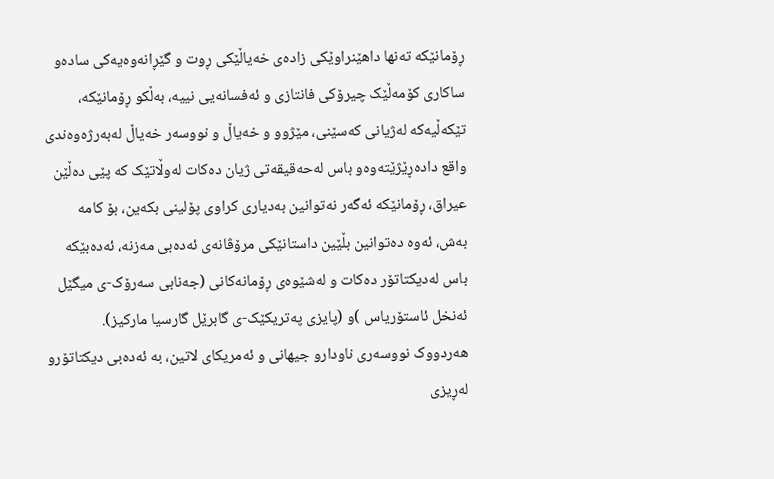ڕۆمانێکە تەنها داهێنراوێکی زادەی خەیاڵێکی ڕوت و گێڕانەوەیەکی سادەو ساکاری کۆمەڵێک چیرۆکی فانتازی و ئەفسانەیی نییە، بەڵکو ڕۆمانێکە، تێکەڵیەکە لەژیانی کەسێنی، مێژوو و خەیاڵ و نووسەر خەیاڵ لەبەرژەوەندی واقع دادەڕێژێتەوەو باس لەحەقیقەتی ژیان دەکات لەوڵاتێک کە پێی دەڵێن عیراق، ڕۆمانێکە ئەگەر نەتوانین بەدیاری کراوی پۆلینی بکەین، بۆ کامە بەش، ئەوە دەتوانین بڵێین داستانێکی مرۆڤانەی ئەدەبی مەزنە، ئەدەبێکە باس لەدیکتاتۆر دەکات و لەشێوەی ڕۆمانەکانی (جەنابی سەرۆک-ی میگێل ئەنخل ئاستۆریاس )و (پایزی پەتریکێک-ی گابرێل گارسیا مارکیز). هەردووک نووسەری ناودارو جیهانی و ئەمریکای لاتین، بە ئەدەبی دیکتاتۆرو لەڕیزی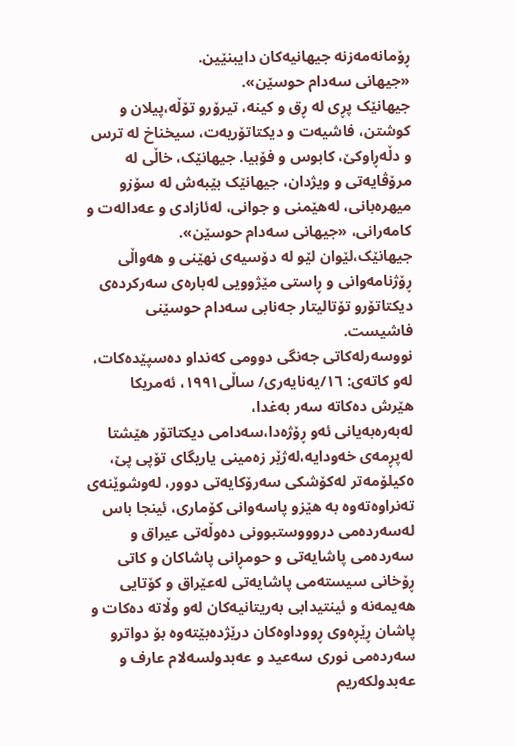ڕۆمانەمەزنە جیهانیەکان دایبنێین.
«جیهانی سەدام حوسێن».
جیهانێک پڕی لە ڕق و کینە، تیرۆرو تۆڵە،پیلان و کوشتن، فاشیەت و دیکتاتۆریەت، سیخناخ لە ترس و دڵەڕاوکێ، کابوس و فۆبیا. جیهانێک، خاڵی لە مرۆڤایەتی و ویژدان، جیهانێک بێبەش لە سۆزو میهرەبانی، لەهێمنی و جوانی، لەئازادی و عەدالەت و کامەرانی، «جیهانی سەدام حوسێن».
جیهانێک،لێوان لێو لە دۆسیەی نهێنی و هەواڵی ڕۆژنامەوانی و ڕاستی مێژوویی لەبارەی سەرکردەی دیکتاتۆرو تۆتالیتار جەنابی سەدام حوسێنی فاشیست.
نووسەرلەکاتی جەنگی دوومی کەنداو دەسپێدەکات، لەو کاتەی: ١٦/یەنایەری/ ساڵی١٩٩١، ئەمریکا هێرش دەکاتە سەر بەغدا،
لەبەرەبەیانی ئەو ڕۆژەدا،سەدامی دیکتاتۆر هێشتا لەپڕمەی خەودایە،لەژێر زەمینی یاریگای تۆپی پێ، ٥کیلۆمەتر لەکۆشکی سەرۆکایەتی دوور، لەوشوێنەی تەنراوەتەوە بە هێزو پاسەوانی کۆماری، ئینجا باس لەسەردەمی دروووستبوونی دەوڵەتی عیراق و سەردەمی پاشایەتی و حومڕانی پاشاکان و کاتی ڕۆخانی سیستەمی پاشایەتی لەعێراق و کۆتایی هەیمەنە و ئینتیدابی بەریتانیەکان لەو وڵاتە دەکات و پاشان ڕێڕەوی ڕووداوەکان درێژدەبێتەوە بۆ دواترو سەردەمی نوری سەعید و عەبدولسەلام عارف و عەبدولکەریم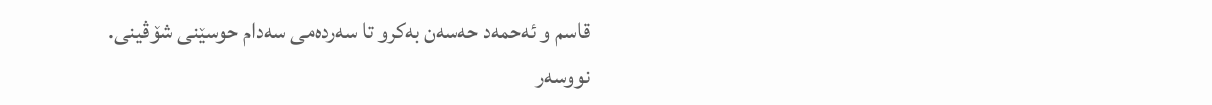قاسم و ئەحمەد حەسەن بەکرو تا سەردەمی سەدام حوسێنی شۆڤینی.
نووسەر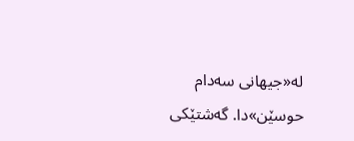لە«جیهانی سەدام حوسێن»دا. گەشتێکی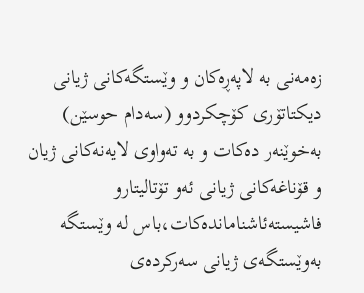زەمەنی بە لاپەڕەکان و وێستگەکانی ژیانی دیکتاتۆری کۆچکردوو (سەدام حوسێن) بەخوێنەر دەکات و بە تەواوی لایەنەکانی ژیان و قۆناغەکانی ژیانی ئەو تۆتالیتارو فاشیستەئاشناماندەکات،باس لە وێستگە بەوێستگەی ژیانی سەرکردەی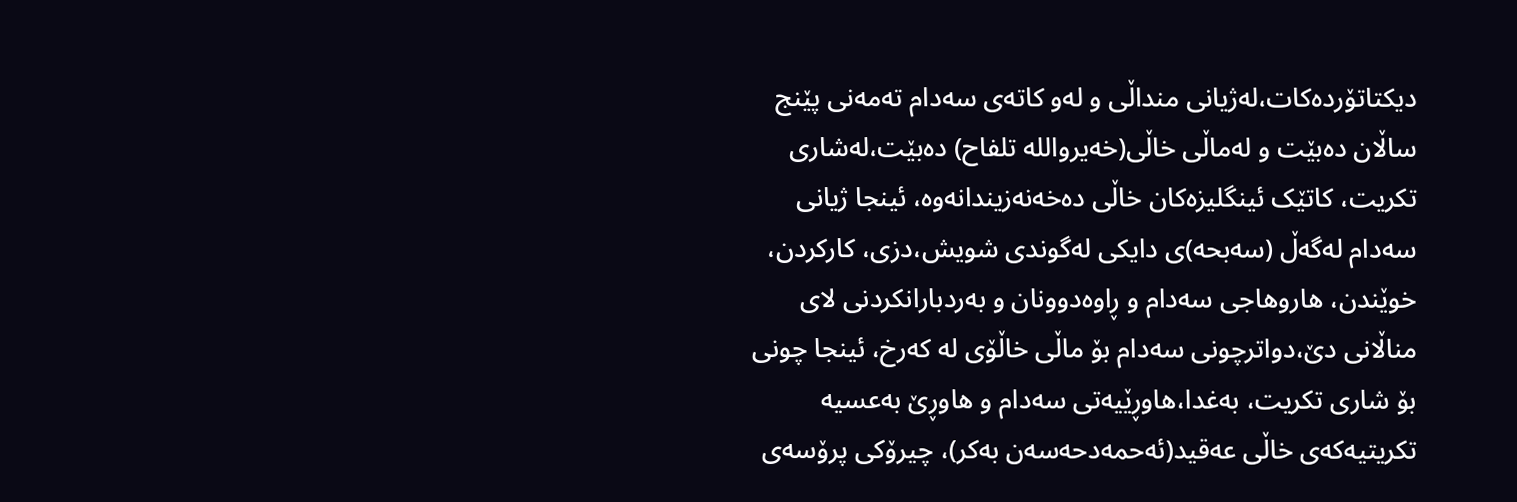دیکتاتۆردەکات،لەژیانی منداڵی و لەو کاتەی سەدام تەمەنی پێنج ساڵان دەبێت و لەماڵی خاڵی(خەیرواللە تلفاح) دەبێت،لەشاری تکریت، کاتێک ئینگلیزەکان خاڵی دەخەنەزیندانەوە، ئینجا ژیانی سەدام لەگەڵ (سەبحە)ی دایکی لەگوندی شویش،دزی، کارکردن، خوێندن، هاروهاجی سەدام و ڕاوەدوونان و بەردبارانکردنی لای مناڵانی دێ،دواترچونی سەدام بۆ ماڵی خاڵۆی لە کەرخ، ئینجا چونی بۆ شاری تکریت، بەغدا،هاوڕێیەتی سەدام و هاوڕێ بەعسیە تکریتیەکەی خاڵی عەقید(ئەحمەدحەسەن بەکر)، چیرۆکی پرۆسەی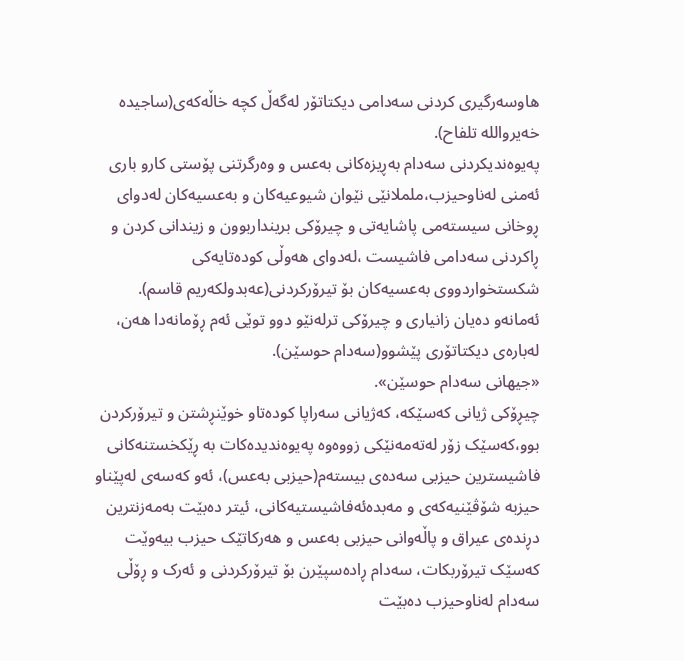هاوسەرگیری کردنی سەدامی دیکتاتۆر لەگەڵ کچە خاڵەکەی(ساجیدە خەیرواللە تلفاح).
پەیوەندیکردنی سەدام بەڕیزەکانی بەعس و وەرگرتنی پۆستی کارو باری ئەمنی لەناوحیزب،ململانێی نێوان شیوعیەکان و بەعسیەکان لەدوای ڕوخانی سیستەمی پاشایەتی و چیرۆکی برینداربوون و زیندانی کردن و ڕاکردنی سەدامی فاشیست ،لەدوای هەوڵی کودەتایەکی شکستخواردووی بەعسیەکان بۆ تیرۆرکردنی(عەبدولکەریم قاسم). ئەمانەو دەیان زانیاری و چیرۆکی ترلەنێو دوو توێی ئەم ڕۆمانەدا هەن، لەبارەی دیکتاتۆری پێشوو(سەدام حوسێن).
«جیهانی سەدام حوسێن».
چیڕۆکی ژیانی کەسێکە، کەژیانی سەراپا کودەتاو خوێنڕشتن و تیرۆرکردن بوو،کەسێک زۆر لەتەمەنێکی زووەوە پەیوەندیدەکات بە ڕێکخستنەکانی فاشیسترین حیزبی سەدەی بیستەم(حیزبی بەعس)، ئەو کەسەی لەپێناو حیزبە شۆڤێنیەکەی و مەبدەئەفاشیستیەکانی، ئیتر دەبێت بەمەزنترین دڕندەی عیراق و پاڵەوانی حیزبی بەعس و هەرکاتێک حیزب بیەوێت کەسێک تیرۆربکات، سەدام ڕادەسپێرن بۆ تیرۆرکردنی و ئەرک و ڕۆڵی سەدام لەناوحیزب دەبێت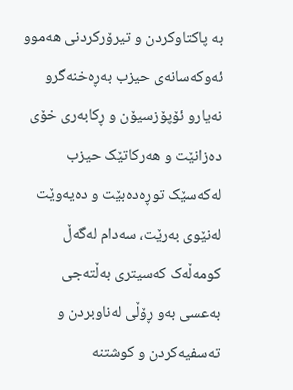بە پاکتاوکردن و تیرۆرکردنی هەموو ئەوکەسانەی حیزب بەڕەخنەگرو نەیارو ئۆپۆزسیۆن و ڕکابەری خۆی دەزانێت و هەرکاتێک حیزب لەکەسێک توڕەدەبێت و دەیەوێت لەنێوی بەرێت، سەدام لەگەڵ کومەڵەک کەسیتری بەڵتەجی بەعسی بەو ڕۆڵی لەناوبردن و تەسفیەکردن و کوشتنە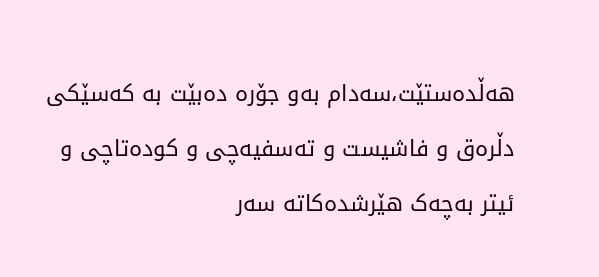هەڵدەستێت،سەدام بەو جۆرە دەبێت بە کەسێکی دڵرەق و فاشیست و تەسفیەچی و کودەتاچی و ئیتر بەچەک هێرشدەکاتە سەر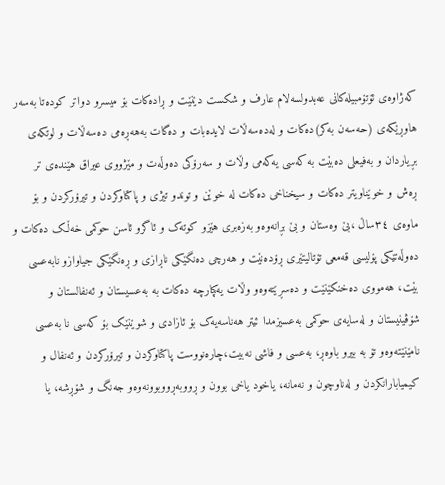کەژاوەی ئۆتۆمبیلەکانی عەبدولسەلام عارف و شکست دێنێت و ڕادەکات بۆ میسرو دواتر کودەتا بەسەر هاوڕێکەی (حەسەن بەکر)دەکات و لەدەسەڵات لایدەبات و دەگات بەهەڕەمی دەسەڵات و لوتکەی بڕیاردان و بەفیعلی دەبێت بە کەسی یەکەمی وڵات و سەرۆکی دەوڵەت و مێژووی عیراق هێندەی تر ڕەش و خوێناویتر دەکات و سیخناخی دەکات لە خوێن و توندو تیژی و پاکتاوکردن و تیرۆرکردن و بۆ ماوەی ٣٤ساڵ ،بێ وەستان و بێ بڕانەوەو بەزەبری هێزو کوتەک و ئاگرو ئاسن حوکمی خەڵک دەکات و دەوڵەتێکی پۆلیسی قەمعی تۆتالیتێری ڕۆدەنێت و هەرچی دەنگێکی ناڕازی و ڕەنگێکی جیاوازو نابەعسی بێت، هەمووی دەخنکێنێت و دەسڕێتەوەو وڵات یەکپارچه دەکات بە بەعسیستان و ئەنفالستان و شۆڤینیستان و لەسایەی حوکمی بەعسیزمدا ئیتر هەناسەیەک بۆ ئازادی و شوێنێک بۆ کەسی نا بەعسی نامێنێتەوەو تۆ بە بیرو باوەڕ، بەعسی و فاشی نەبیت،چارەنووست پاکتاوکردن و تیرۆرکردن و ئەنفال و کیمیابارانکردن و لەناوچون و نەمانە، یاخود یاخی بوون و ڕووبەڕووبوونەوەو جەنگ و شۆڕشە، یا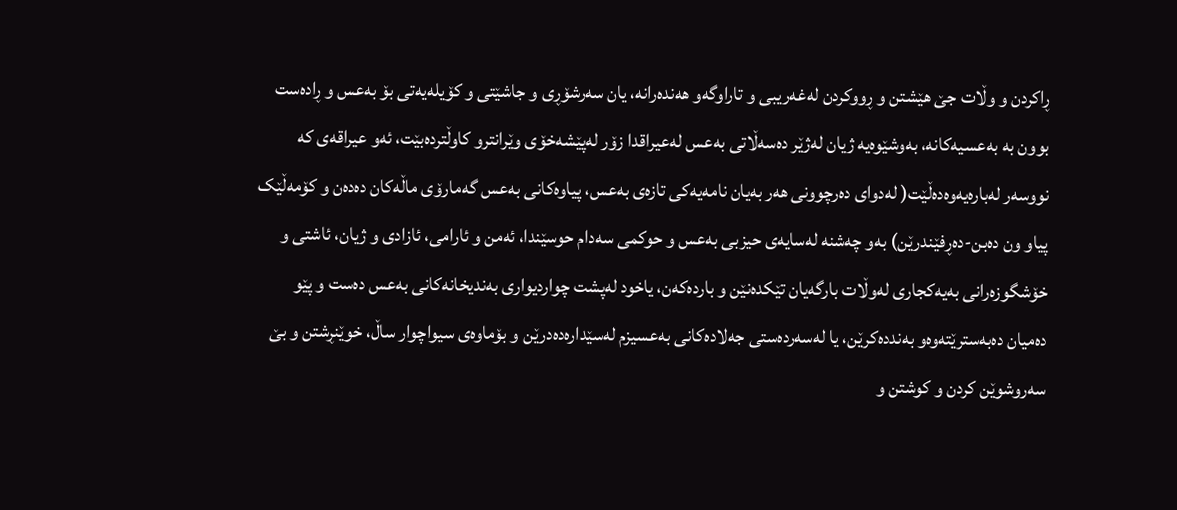ڕاکردن و وڵات جێ هێشتن و ڕووکردن لەغەریبی و تاراوگەو هەندەرانە، یان سەرشۆڕی و جاشێتی و کۆیلەیەتی بۆ بەعس و ڕادەست بوون بە بەعسیەکانە، بەوشێوەیه ژیان لەژێر دەسەڵاتی بەعس لەعیراقدا زۆر لەپێشەخۆی وێرانترو کاوڵتردەبێت، ئەو عیراقەی کە نووسەر لەبارەیەوەدەڵێت( لەدوای دەرچوونی هەر بەیان نامەیەکی تازەی بەعس، پیاوەکانی بەعس گەمارۆی ماڵەکان دەدەن و کۆمەڵێک پیاو ون دەبن-دەڕفێندرێن) بەو چەشنە لەسایەی حیزبی بەعس و حوکمی سەدام حوسێندا، ئەمن و ئارامی، ئازادی و ژیان، ئاشتی و خۆشگوزەرانی بەیەکجاری لەوڵات بارگەیان تێکدەنێن و باردەکەن، یاخود لەپشت چواردیواری بەندیخانەکانی بەعس دەست و پێو دەمیان دەبەسترێتەوەو بەنددەکرێن، یا لەسەردەستی جەلادەکانی بەعسیزم لەسێدارەدەدرێن و بۆماوەی سیواچوار ساڵ، خوێنڕشتن و بێ سەروشوێن کردن و کوشتن و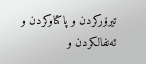تیرۆرکردن و پاکتاوکردن و ئەنفالکردن و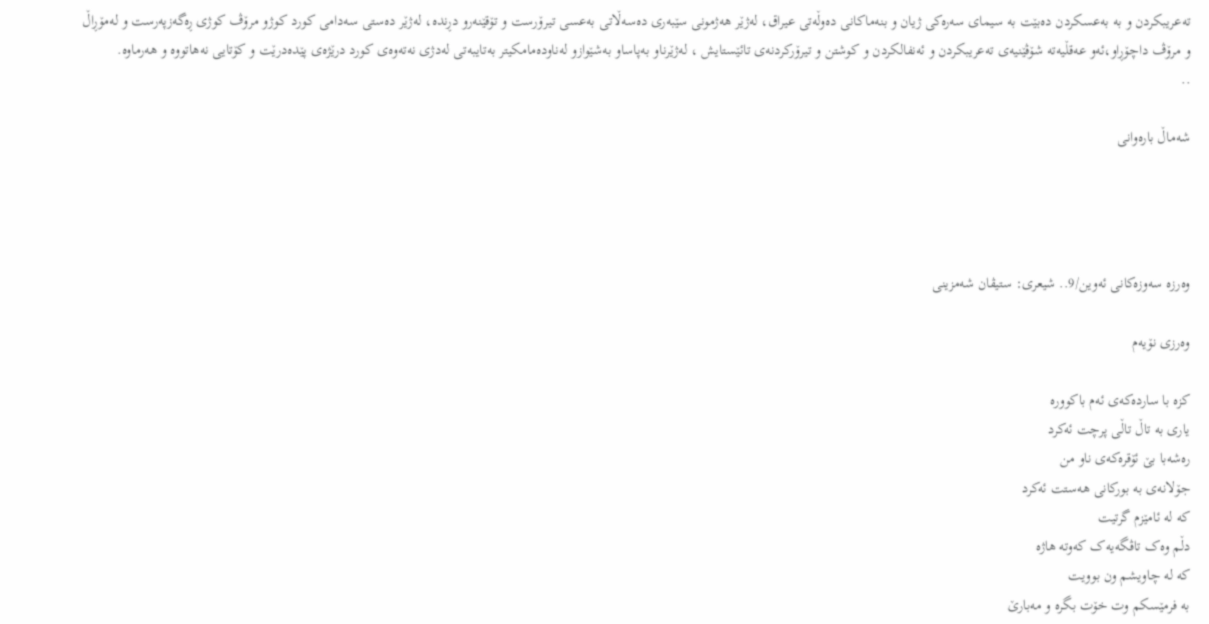تەعریبکردن و بە بەعسکردن دەبێت بە سیمای سەرەکی ژیان و بنەماکانی دەوڵەتی عیراق، لەژێر هەژمونی سێبەری دەسەڵاتی بەعسی تیرۆرست و تۆقێنەرو دڕندە، لەژێر دەستی سەدامی کورد کوژو مرۆڤ کوژی ڕەگەزپەرست و لەمۆڕاڵ و مرۆڤ داچۆڕاو،ئەو عەقڵیەتە شۆڤێنیەی تەعریبکردن و ئەنفالکردن و کوشتن و تیرۆرکردنەی تائێستایش ، لەژێرناو بەپاساو بەشێوازو لەناودەمامکیتر بەتایبەتی لەدژی نەتەوەی کورد درێژەی پێدەدرێت و کۆتایی نەهاتووە و هەرماوە.
..

شەماڵ بارەوانی




وەرزە سەوزەکانی ئەوین/9.. شیعری: ستیڤان شەمزینی

وەرزی نۆیەم

کزە با ساردەکەی ئەم باکوورە
یاری بە تاڵ تاڵی پرچت ئەکرد
رەشەبا بێ ئۆقرەکەی ناو من
جۆلانەی بە بورکانی هەستت ئەکرد
کە لە ئامێزم گرتیت
دڵم وەک تاڤگەیەک کەوتە هاژە
کە لە چاویشم ون بوویت
بە فرمێسکم وت خۆت بگرە و مەبارێ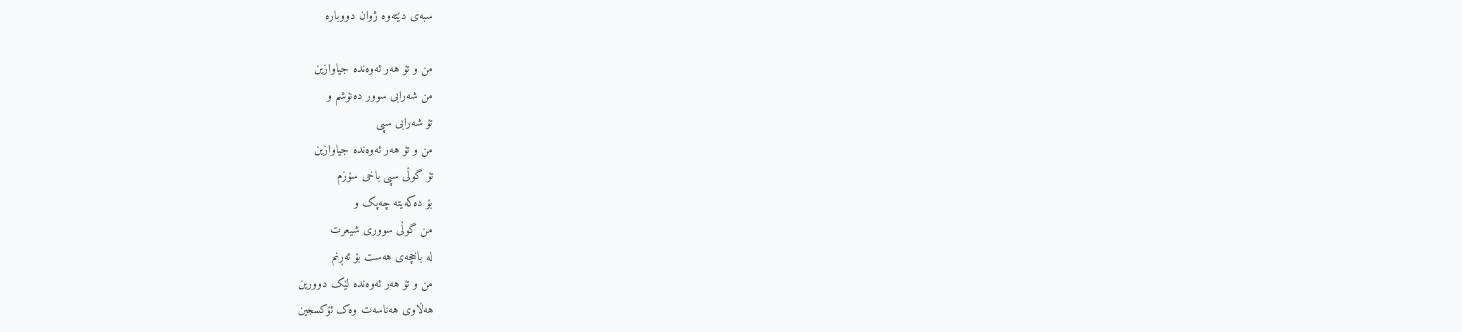سبەی دێتەوە ژوان دووبارە

من و تۆ هەر ئەوەندە جیاوازین
من شەرابی سوور دەنۆشم و
تۆ شەرابی سپی
من و تۆ هەر ئەوەندە جیاوازین
تۆ گوڵی سپی باخی سۆزم
بۆ دەکەیتە چەپک و
من گوڵی سووری شیعرت
لە باخچەی هەست بۆ ئەڕنم
من و تۆ هەر ئەوەندە لێک دوورین
هەڵاوی هەناسەت وەک ئۆکسجین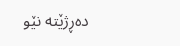دەڕژێتە نێو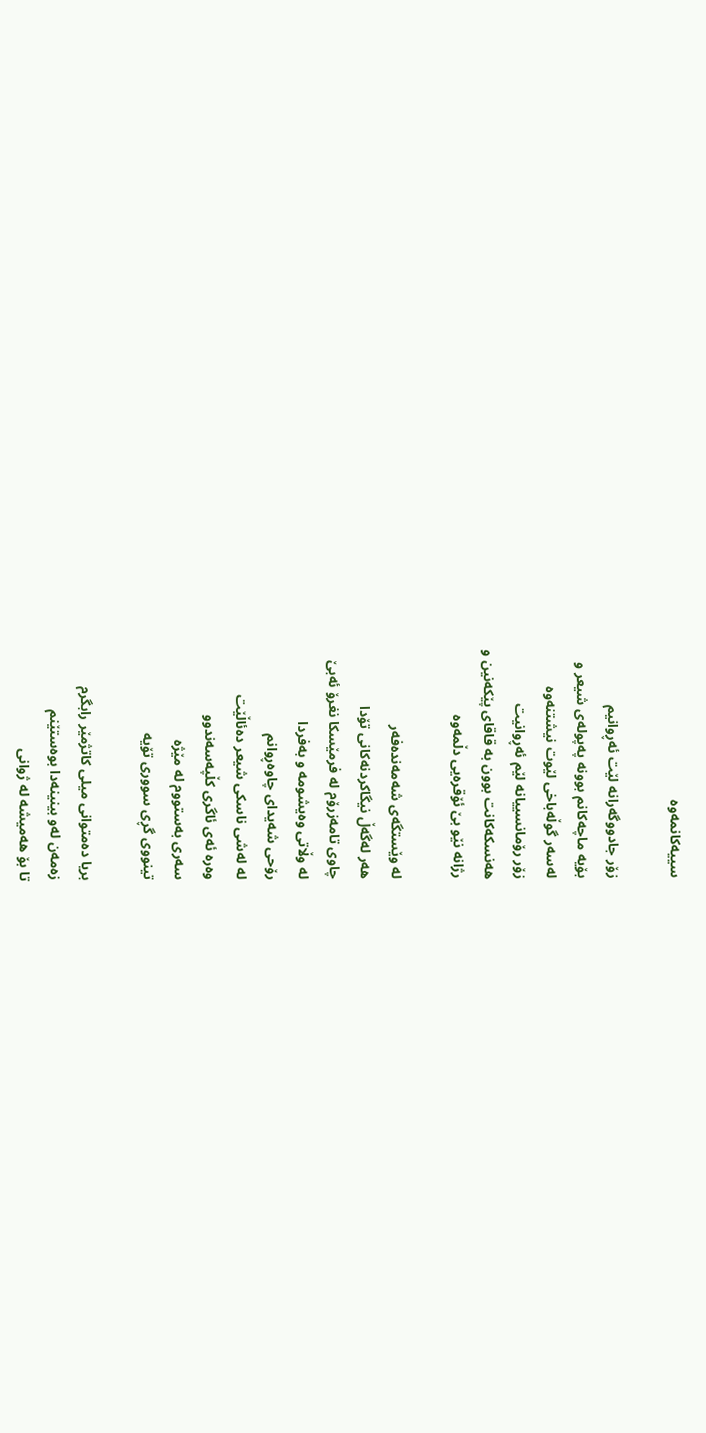سییەکانمەوە

زۆر جادووگەرانە لێت ئەڕوانیم
بۆیە ماچەکانم بوونە پەپولەی شیعر و
لەسەر گوڵەباخی لێوت نیشتنەوە
زۆر رۆمانسییانە لێم ئەڕوانیت
هەنسکەکانت بوون بە قاقای پێکەنین و
رژانە نێو بێ ئۆقرەیی دڵمەوە

لە وێستگەی شەمەندەفەر
هەر لەگەڵ نیگاکردنەکانی تۆدا
چاوی تامەزرۆم لە فرمێسکا نغرۆ ئەبێ
لە وڵاتی وەیشومە و بەفردا
رۆحی شەیدای چاوەڕوانم
لە لەشی ناسکی شیعر دەئاڵێت
وەرە ئەی ئاگری کڵپەسەندوو
سەری بەستووم لە مێژە
تینووی گڕی سووری تۆیە

بریا دەمتوانی میلی کاتژمێر رابگرم
زەمەن لەو بینینەدا بوەستێنم
تا بۆ هەمیشە لە ژوانی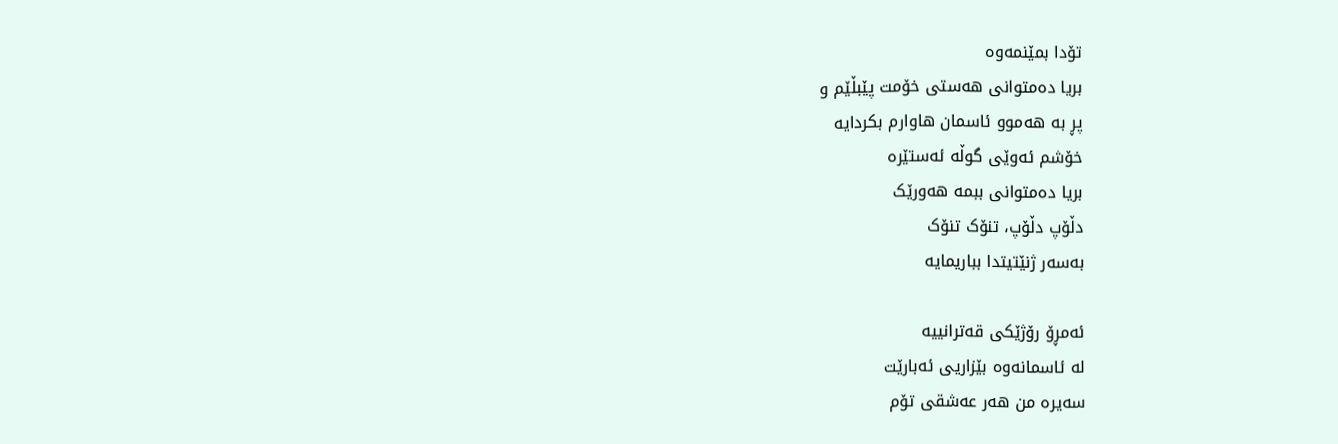تۆدا بمێنمەوە
بریا دەمتوانی هەستی خۆمت پێبڵێم و
پڕ بە هەموو ئاسمان هاوارم بکردایە
خۆشم ئەوێی گوڵە ئەستێرە
بریا دەمتوانی ببمە هەورێک
دڵۆپ دڵۆپ، تنۆک تنۆک
بەسەر ژنێتیتدا بباریمایە

ئەمڕۆ رۆژێکی قەترانییە
لە ئاسمانەوە بێزاریی ئەبارێت
سەیرە من هەر عەشقی تۆم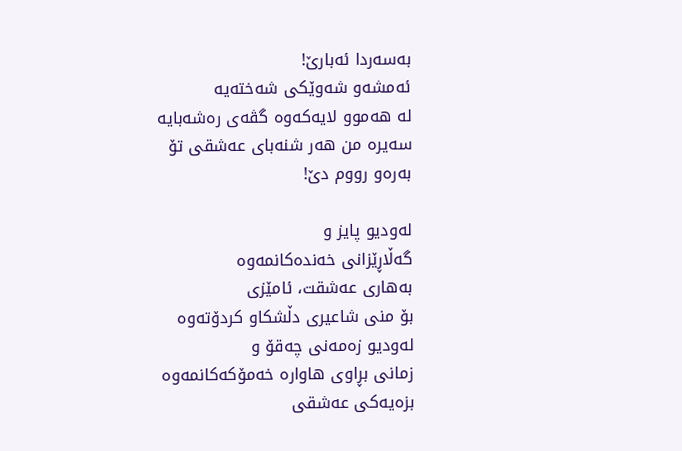بەسەردا ئەبارێ!
ئەمشەو شەوێکی شەختەیە
لە هەموو لایەکەوە گڤەی رەشەبایە
سەیرە من هەر شنەبای عەشقی تۆ
بەرەو رووم دێ!

لەودیو پایز و
گەڵاڕێزانی خەندەکانمەوە
بەهاری عەشقت، ئامێزی
بۆ منی شاعیری دڵشکاو کردۆتەوە
لەودیو زەمەنی چەقۆ و
زمانی بڕاوی هاوارە خەمۆکەکانمەوە
بزەیەکی عەشقی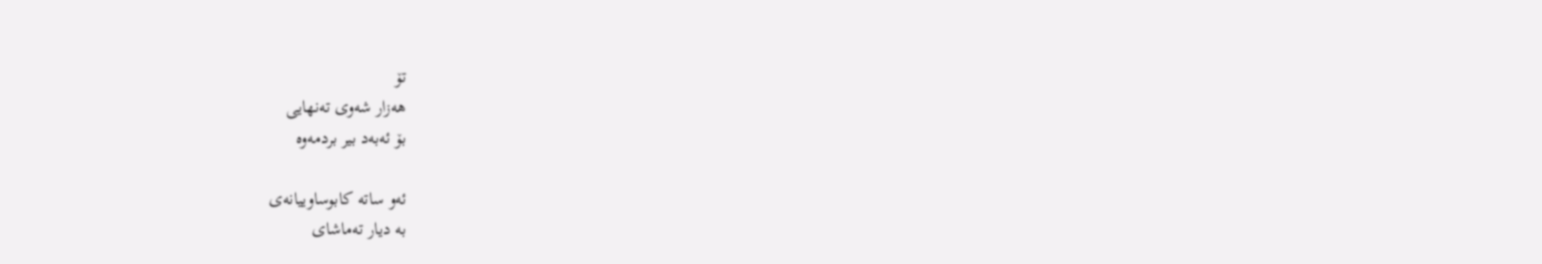تۆ
هەزار شەوی تەنهایی
بۆ ئەبەد بیر بردمەوە

ئەو ساتە کابوساوییانەی
بە دیار تەماشای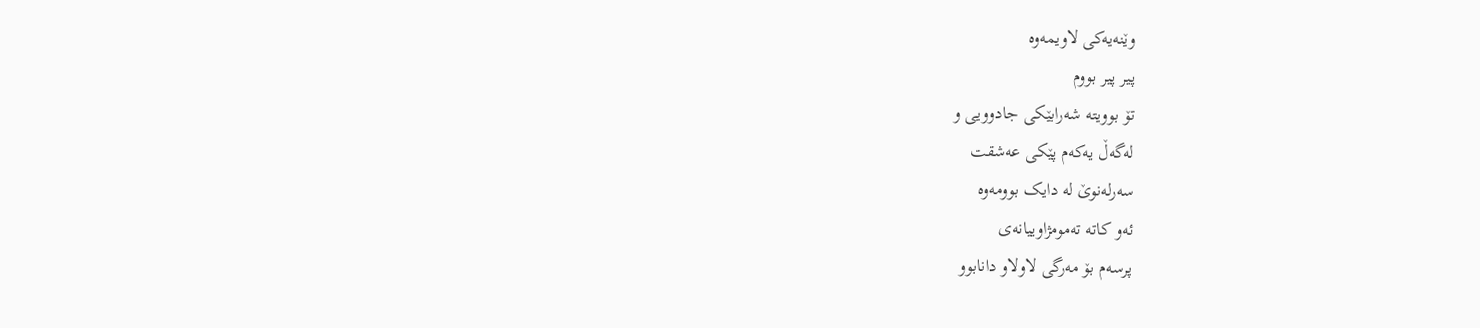وێنەیەکی لاویمەوە
پیر پیر بووم
تۆ بوویتە شەرابێکی جادوویی و
لەگەڵ یەکەم پێکی عەشقت
سەرلەنوێ لە دایک بوومەوە
ئەو کاتە تەمومژاوییانەی
پرسەم بۆ مەرگی لاولاو دانابوو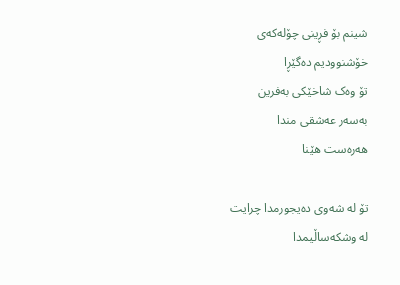شینم بۆ فڕینی چۆلەکەی
خۆشنوودیم دەگێڕا
تۆ وەک شاخێکی بەفرین
بەسەر عەشقی مندا
هەرەست هێنا

تۆ لە شەوی دەیجورمدا چرایت
لە وشکەساڵیمدا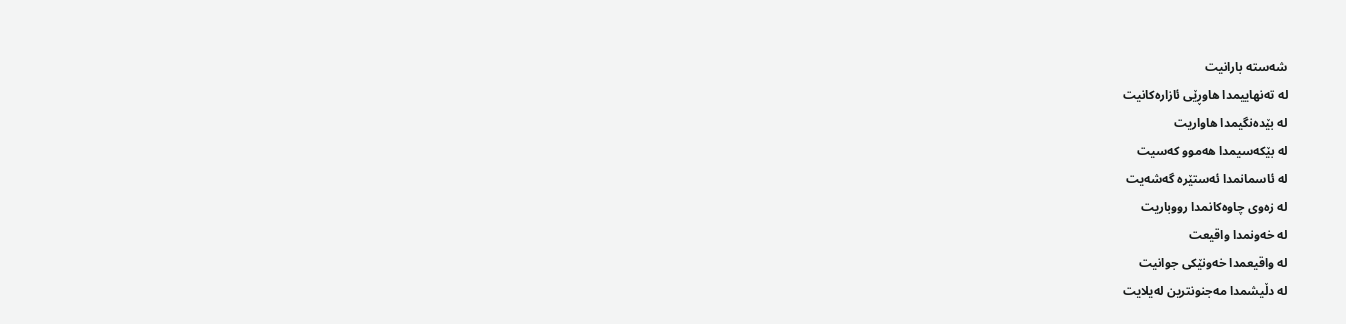شەستە بارانیت
لە تەنهاییمدا هاوڕێی ئازارەکانیت
لە بێدەنگیمدا هاواریت
لە بێکەسیمدا هەموو کەسیت
لە ئاسمانمدا ئەستێرە گەشەیت
لە زەوی چاوەکانمدا رووباریت
لە خەونمدا واقیعت
لە واقیعمدا خەونێکی جوانیت
لە دڵیشمدا مەجنونترین لەیلایت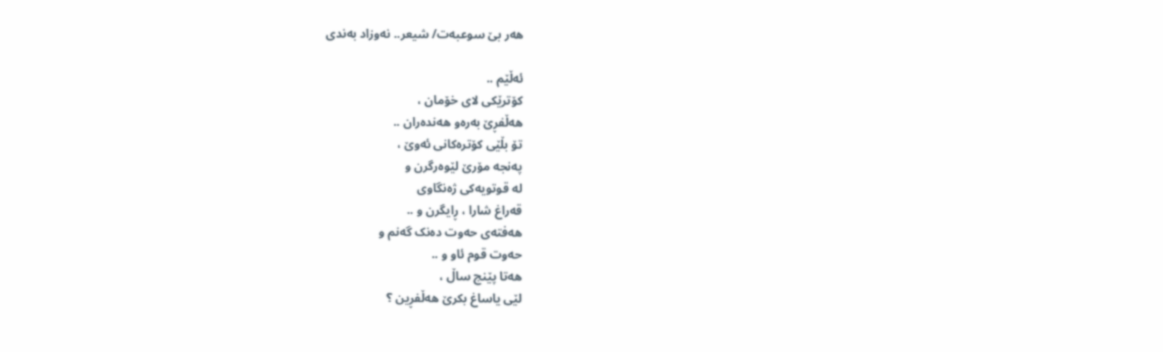هەر بێ سوعبەت/ شیعر.. نەوزاد بەندی

ئەڵێم ..
کۆترێکی لای خۆمان ،
هەڵفڕێ بەرەو هەندەران ..
تۆ بڵێی کۆترەکانی ئەوێ ،
پەنجە مۆرێ لێوەرگرن و
لە قوتویەکی ژەنگاوی
قەراغ شارا ، ڕایگرن و ..
هەفتەی حەوت دەنک گەنم و
حەوت قوم ئاو و ..
هەتا پێنج ساڵ ،
لێی یاساغ بکرێ هەڵفڕین ؟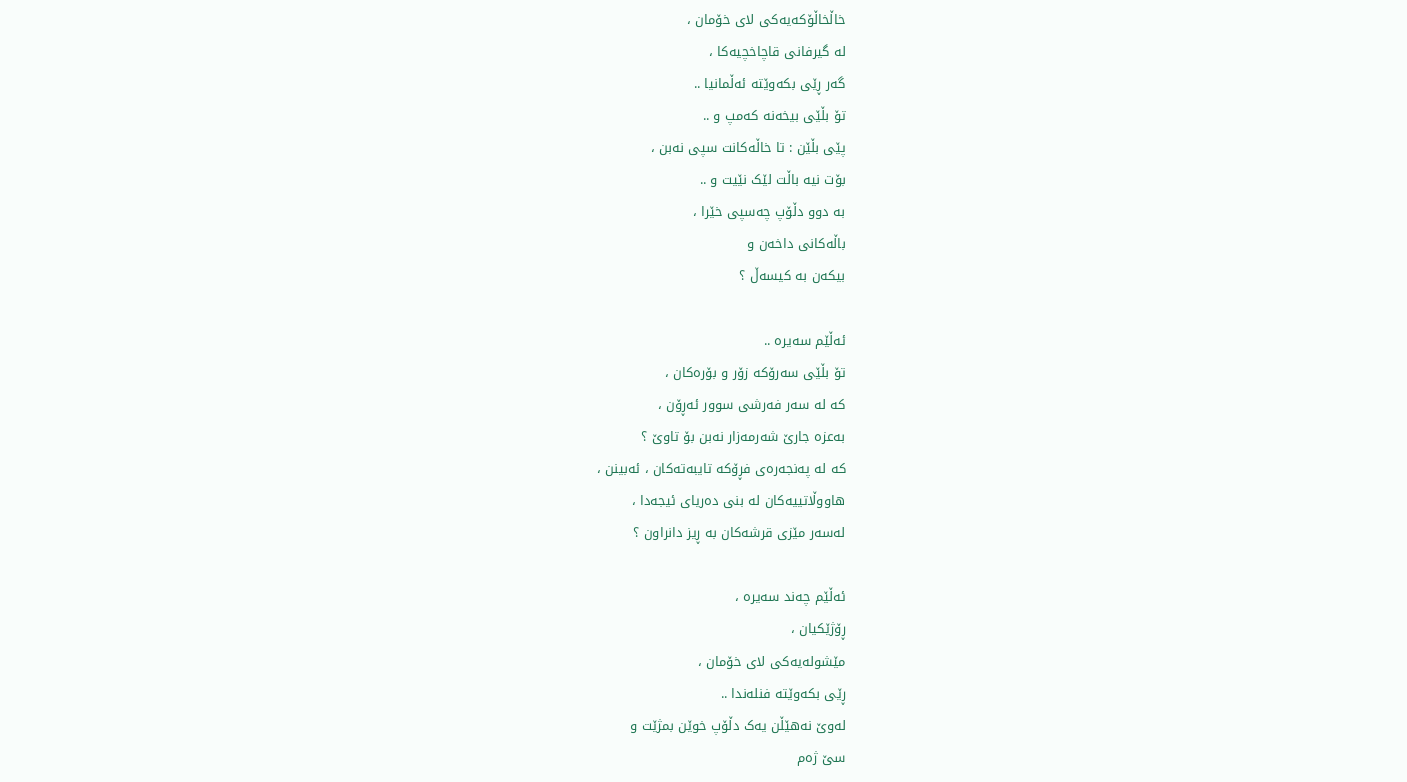خاڵخاڵۆکەیەکی لای خۆمان ،
لە گیرفانی قاچاخچیەکا ،
گەر ڕێی بکەوێتە ئەڵمانیا ..
تۆ بڵێی بیخەنە کەمپ و ..
پێی بڵێن : تا خاڵەکانت سپی نەبن ،
بۆت نیە باڵت لێک نێیت و ..
بە دوو دڵۆپ چەسپی خێرا ،
باڵەکانی داخەن و
بیکەن بە کیسەڵ ؟

ئەڵێم سەیرە ..
تۆ بڵێی سەرۆکە زۆر و بۆرەکان ،
کە لە سەر فەرشی سوور ئەڕۆن ،
بەعزە جارێ شەرمەزار نەبن بۆ تاوێ ؟
کە لە پەنجەرەی فڕۆکە تایبەتەکان ، ئەبینن ،
هاووڵاتییەکان لە بنی دەریای ئیجەدا ،
لەسەر مێزی قرشەکان بە ڕیز دانراون ؟

ئەڵێم چەند سەیرە ،
ڕۆژێکیان ،
مێشولەیەکی لای خۆمان ،
ڕێی بکەوێتە فنلەندا ..
لەوێ نەهێڵن یەک دڵۆپ خوێن بمژێت و
سێ ژەم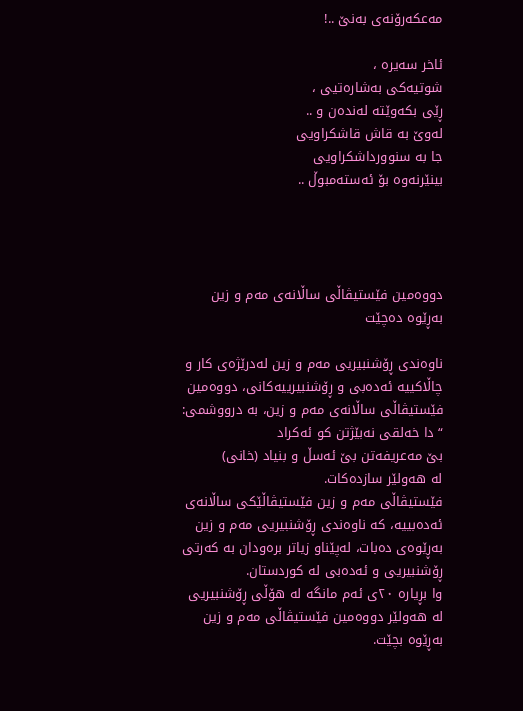مەعکەرۆنەی بەنێ ..!

ئاخر سەیرە ،
شوتیەکی بەشارەتیی ،
ڕێی بکەوێتە لەندەن و ..
لەوێ بە قاش قاشکراویی
جا بە سنوورداشکراویی
بینێرنەوە بۆ ئەستەمبوڵ ..




دووەمین فێستیڤاڵی ساڵانەی مەم و زین بەڕێوە دەچێت

ناوەندی ڕۆشنبیریی مەم و زین لەدرێژەی کار و چاڵاکییە ئەدەبی و ڕۆشنبیرییەکانی، دووەمین فێستیڤاڵی ساڵانەی مەم و زین، بە درووشمی:
“ دا خەلقی نەبێژتن کو ئەکراد
بێ مەعریفەتن بێ ئەسڵ و بنیاد (خانی)
لە هەولێر سازدەکات.
فێستیڤاڵی مەم و زین فێستیڤاڵێکی ساڵانەی ئەدەبییە، کە ناوەندی ڕۆشنبیریی مەم و زین بەڕێوەی دەبات، لەپێناو زیاتر برەودان بە کەرتی ڕۆشنبیریی و ئەدەبی لە کوردستان.
وا بڕیارە ٢٠ی ئەم مانگە لە هۆڵی ڕۆشنبیریی لە هەولێر دووەمین فێستیڤاڵی مەم و زین بەڕێوە بچێت.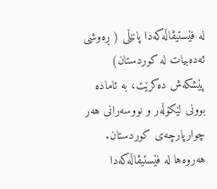لە فێستیڤاڵەکەدا پانێڵی ( ڕەوشی ئەدەبیات لە کوردستان) پێشکەش دەکرێت، بە ئامادە بوونی لێکۆڵەر و نووسەرانی هەر چوارپارچەی کوردستان. هەروەها لە فێستیڤاڵەکەدا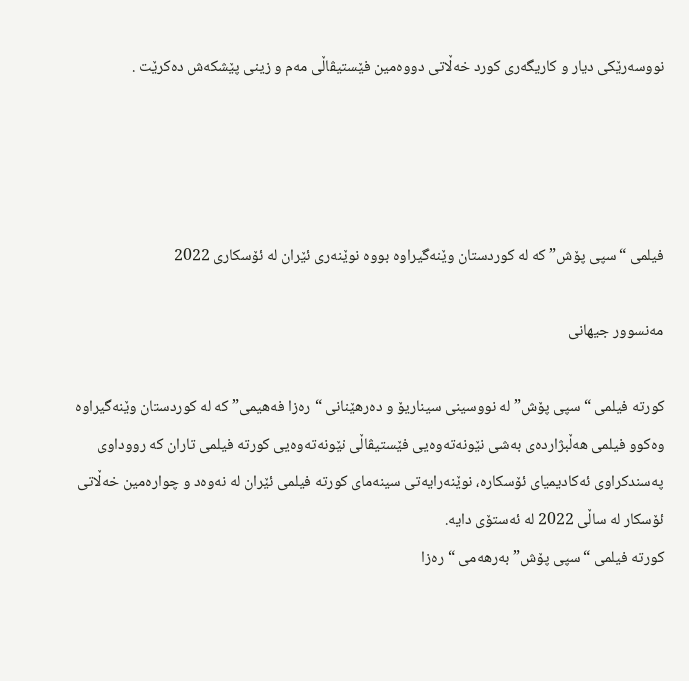نووسەرێکی دیار و کاریگەری کورد خەڵاتی دووەمین فێستیڤاڵی مەم و زینی پێشکەش دەکرێت .




فیلمی “سپی پۆش” که له کوردستان وێنه‌گیراوه بووه نوێنه‌ری ئێران له ئۆسکاری 2022

مه‌نسوور جیهانی

کورته‌ فیلمی “سپی پۆش” له‌ نووسینی سیناریۆ و ده‌رهێنانی “ره‌زا فه‌هیمی” که له کوردستان وێنه‌گیراوه وه‌کوو فیلمی هه‌ڵبژارده‌ی به‌شی نێونه‌ته‌وه‌یی فێستیڤاڵی نێونه‌ته‌وه‌یی کورته‌ فیلمی تاران که‌ رووداوی په‌سندکراوی ئه‌کادیمیای ئۆسکاره‌، نوێنه‌رایه‌تی سینه‌مای کورته‌ فیلمی ئێران له‌ نه‌وه‌د و چواره‌مین خه‌ڵاتی ئۆسکار له‌ ساڵی 2022 له‌ ئه‌ستۆی دایه‌.
کورته‌ فیلمی “سپی پۆش” به‌رهه‌می “ره‌زا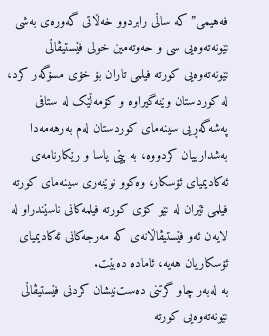فه‌هیمی” که‌ ساڵی رابردوو خه‌ڵاتی گه‌وره‌ی به‌شی نێونه‌ته‌وه‌یی سی و حه‌وته‌مین خولی فێستیڤاڵی نێونه‌ته‌وه‌یی کورته‌ فیلمی تاران بۆ خۆی مسۆگه‌ر کرد، له کوردستان وێنه‌گیراوه و کۆمه‌ڵێک له ستافی په‌شه‌گه‌ڕیی سینه‌مای کوردستان له‌م به‌رهه‌مه‌دا به‌شدارییان کردووه، به‌ پێی یاسا و رێکارنامه‌ی ئه‌کادیمیای ئۆسکار، وه‌کوو نوێنه‌ری سینه‌مای کورته‌ فیلمی ئێران له‌ نێو کۆی کورته‌ فیلمه‌کانی ناسێندراو له‌ لایه‌ن ئه‌و فێستیڤاڵانه‌ی که‌ مه‌رجه‌کانی ئه‌کادیمیای ئۆسکاریان هه‌یه‌، ئاماده‌ ده‌بێت.
به‌ له‌به‌ر چاو گرتنی ده‌ست‌نیشان کردنی فێستیڤاڵی نێونه‌ته‌وه‌یی کورته‌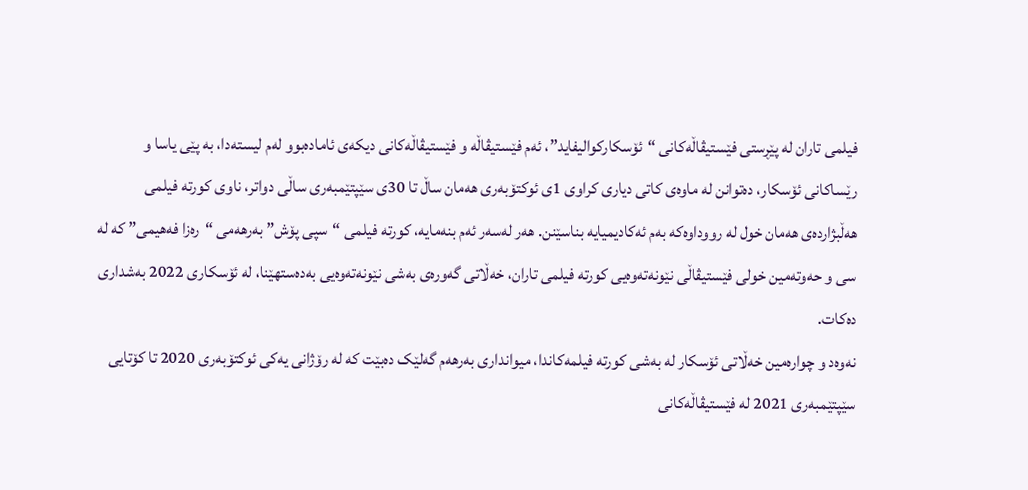فیلمی تاران له‌ پێڕستی فێستیڤاڵه‌کانی “ئۆسکارکوالیفاید”، ئه‌م فێستیڤاڵه‌ و فێستیڤاڵه‌کانی دیکه‌ی ئاماده‌بوو له‌م لیسته‌دا، به‌ پێی یاسا و رێساکانی ئۆسکار، ده‌توانن له‌ ماوه‌ی کاتی دیاری کراوی 1ی ئوکتۆبه‌ری هه‌مان ساڵ تا 30ی سێپتێمبه‌ری ساڵی دواتر، ناوی کورته‌ فیلمی هه‌ڵبژارده‌ی هه‌مان خول له‌ رووداوه‌که‌ به‌م ئه‌کادیمیایه‌ بناسێنن. هه‌ر له‌سه‌ر ئه‌م بنه‌مایه‌، کورته‌ فیلمی “سپی پۆش” به‌رهه‌می “ره‌زا فه‌هیمی” که‌ له‌ سی و حه‌وته‌مین خولی فێستیڤاڵی نێونه‌ته‌وه‌یی کورته‌ فیلمی تاران، خه‌ڵاتی گه‌وره‌ی به‌شی نێونه‌ته‌وه‌یی به‌ده‌ستهێنا، له‌ ئۆسکاری 2022 به‌شداری ده‌کات.
نه‌وه‌د و چواره‌مین خه‌ڵاتی ئۆسکار له‌ به‌شی کورته‌ فیلمه‌کاندا، میوانداری به‌رهه‌م گه‌لێک ده‌بێت که‌ له‌ رۆژانی یه‌کی ئوکتۆبه‌ری 2020 تا کۆتایی سێپتێمبه‌ری 2021 له‌ فێستیڤاڵه‌کانی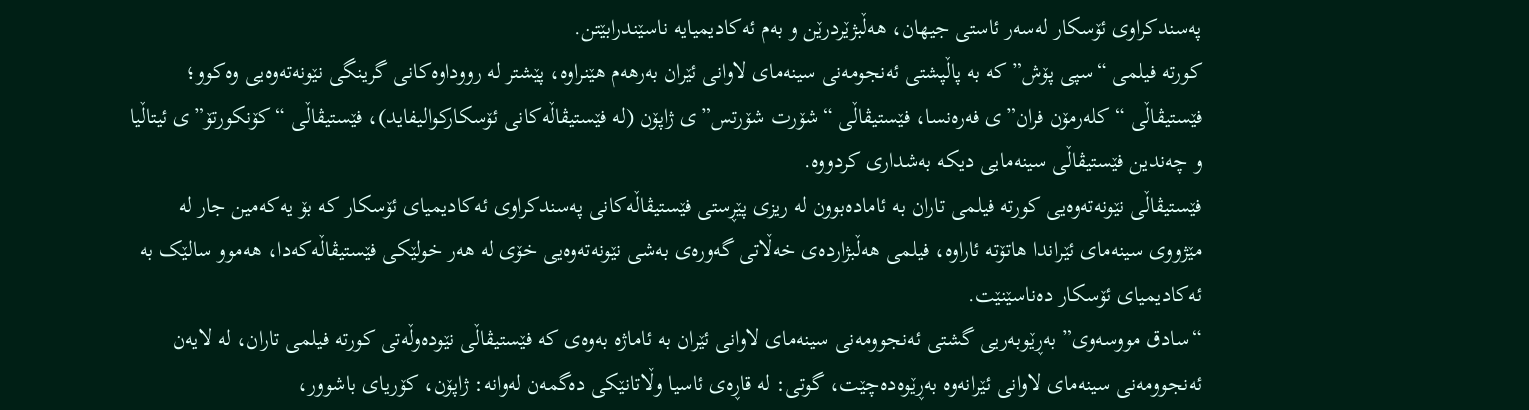په‌سندکراوی ئۆسکار له‌سه‌ر ئاستی جیهان، هه‌ڵبژێردرێن و به‌م ئه‌کادیمیایه‌ ناسێندرابێتن.
کورته‌ فیلمی “سپی پۆش” که‌ به‌ پاڵپشتی ئه‌نجومه‌نی سینه‌مای لاوانی ئێران به‌رهه‌م هێنراوه‌، پێشتر له‌ رووداوه‌کانی گرینگی نێونه‌ته‌وه‌یی وه‌کوو؛ فێستیڤاڵی “کله‌رمۆن فران”ی فه‌ره‌نسا، فێستیڤاڵی “شۆرت شۆرتس”ی ژاپۆن (له‌ فێستیڤاڵه‌کانی ئۆسکارکوالیفاید)، فێستیڤاڵی “کۆنکورتۆ”ی ئیتاڵیا و چه‌ندین فێستیڤاڵی سینه‌مایی دیکه‌ به‌شداری کردووه‌.
فێستیڤاڵی نێونه‌ته‌وه‌یی کورته‌ فیلمی تاران به‌ ئاماده‌بوون له‌ ریزی پێڕستی فێستیڤاڵه‌کانی په‌سندکراوی ئه‌کادیمیای ئۆسکار که‌ بۆ یه‌که‌مین جار له‌ مێژووی سینه‌مای ئێراندا هاتۆته‌ ئاراوه‌، فیلمی هه‌ڵبژارده‌ی خه‌ڵاتی گه‌وره‌ی به‌شی نێونه‌ته‌وه‌یی خۆی له‌ هه‌ر خولێکی فێستیڤاڵه‌که‌دا، هه‌موو سالێک به‌ ئه‌کادیمیای ئۆسکار ده‌ناسێنێت.
“سادق مووسەوی” بەڕێوبەریی گشتی ئەنجوومەنی سینەمای لاوانی ئێران بە ئاماژە بەوەی کە فێستیڤاڵی نێودەوڵەتی کورتە فیلمی تاران، لە لایەن ئەنجوومەنی سینەمای لاوانی ئێرانەوە بەڕێوەدەچێت، گوتی: لە قاڕەی ئاسیا وڵاتانێکی دەگمەن لەوانە: ژاپۆن، کۆریای باشوور،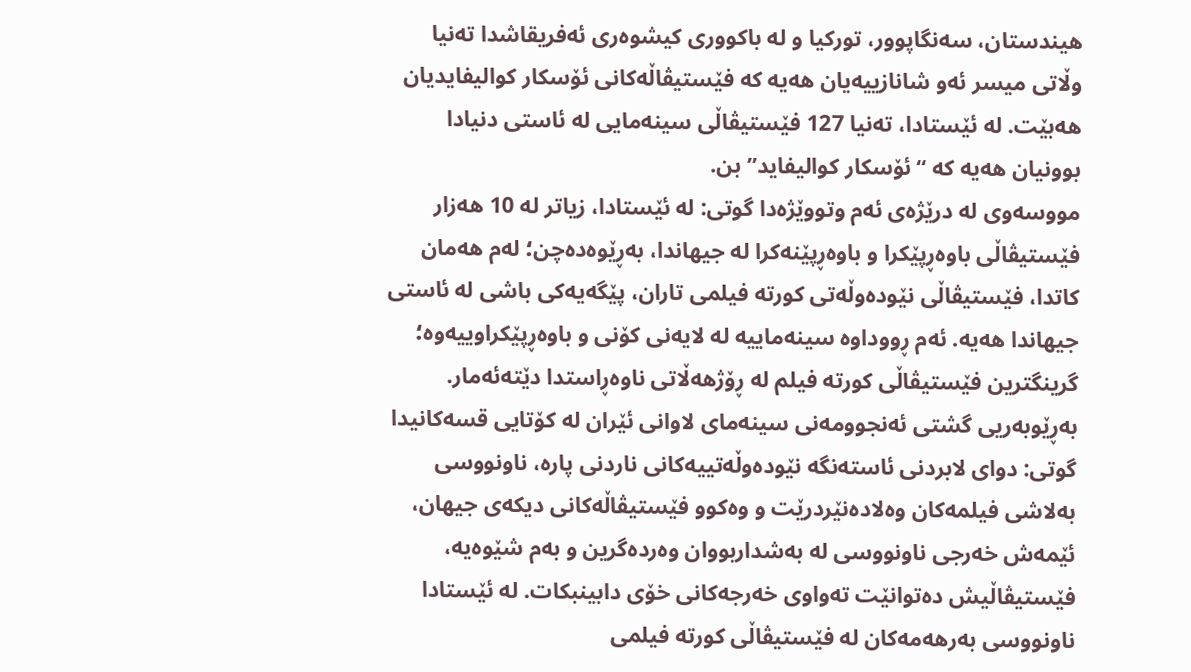هیندستان، سەنگاپوور، تورکیا و لە باکووری کیشوەری ئەفریقاشدا تەنیا وڵاتی میسر ئەو شانازییەیان هەیە کە فێستیڤاڵەکانی ئۆسکار کوالیفایدیان هەبێت. لە ئێستادا، تەنیا 127 فێستیڤاڵی سینەمایی لە ئاستی دنیادا بوونیان هەیە کە “ئۆسکار کوالیفاید” بن.
مووسەوی لە درێژەی ئەم وتووێژەدا گوتی: لە ئێستادا، زیاتر لە 10 هەزار فێستیڤاڵی باوەڕپێکرا و باوەڕپێنەکرا لە جیهاندا، بەڕێوەدەچن؛ لەم هەمان کاتدا، فێستیڤاڵی نێودەوڵەتی کورتە فیلمی تاران، پێگەیەکی باشی لە ئاستی جیهاندا هەیە. ئەم ڕووداوە سینەماییە لە لایەنی کۆنی و باوەڕپێکراوییەوە؛ گرینگترین فێستیڤاڵی کورتە فیلم لە ڕۆژهەڵاتی ناوەڕاستدا دێتەئەمار.
بەڕێوبەریی گشتی ئەنجوومەنی سینەمای لاوانی ئێران له کۆتایی قسه‌کانیدا گوتی: دوای لابردنی ئاستەنگە نێودەوڵەتییەکانی ناردنی پارە، ناونووسی بەلاشی فیلمەکان وەلادەنێردرێت و وەکوو فێستیڤاڵەکانی دیکەی جیهان، ئێمەش خەرجی ناونووسی لە بەشداربووان وەردەگرین و بەم شێوەیە، فێستیڤاڵیش دەتوانێت تەواوی خەرجەکانی خۆی دابینبکات. لە ئێستادا ناونووسی بەرهەمەکان لە فێستیڤاڵی کورتە فیلمی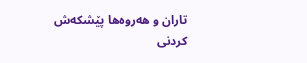تاران و هەروەها پێشکەش کردنی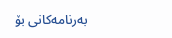بەرنامەکانی بۆ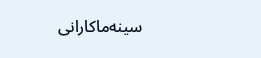سینەماکارانی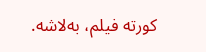کورتە فیلم، بەلاشە.